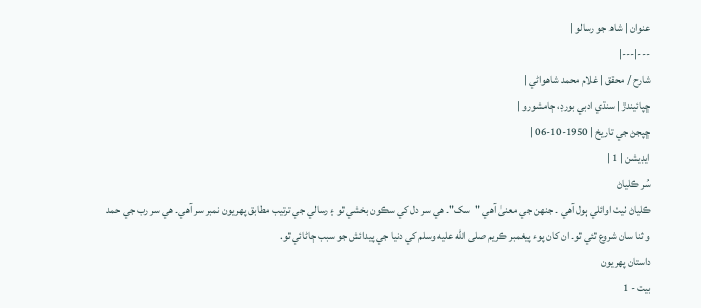عنوان | شاھ جو رسالو |
---|---|
شارح / محقق | غلام محمد شاھواڻي |
ڇپائيندڙ | سنڌي ادبي بورڊ، ڄامشورو |
ڇپجڻ جي تاريخ | 1950-10-06 |
ايڊيشن | 1 |
سُر ڪلياڻ
ڪلياڻ ٺيٺ اوائلي ٻول آهي ۔ جنھن جي معنىٰ آهي "سک"۔ هي سر دل کي سڪون بخشي ٿو ۽ رسالي جي ترتيب مطابق پهريون نمبر سر آهي۔ هي سر رب جي حمد و ثنا سان شروع ٿئي ٿو۔ ان کان پوء پيغمبر ڪريم صلى الله عليه وسلم کي دنيا جي پيدائش جو سبب ڄاڻائي ٿو.
داستان پھريون
بيت - 1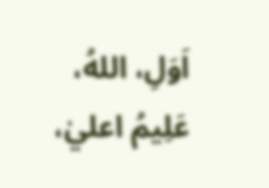اَوَلِ، اللهُ، عَلِيمُ اعليٰ،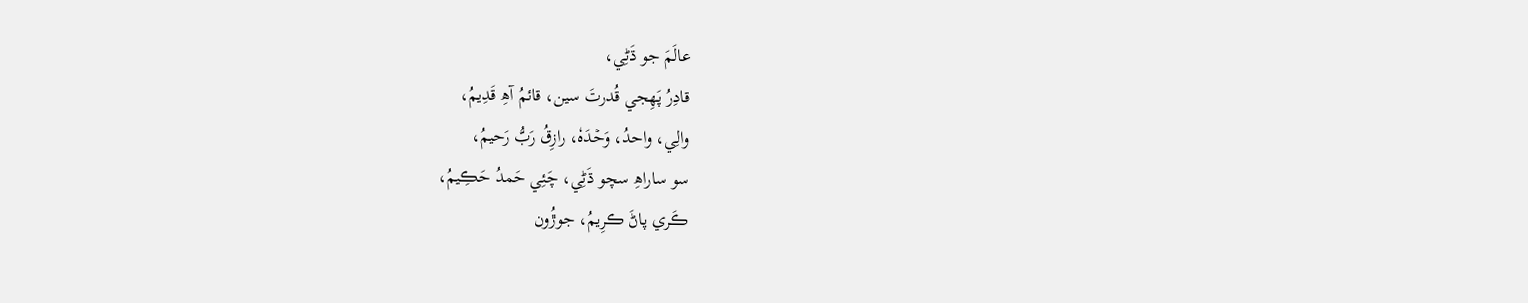عالَمَ جو ڌَڻِي،
قادِرُ پَھِجي قُدرتَ سين، قائمُ آھِ قَدِيمُ،
والِي، واحدُ، وَحۡدَہٗ، رازِقُ رَبُّ رَحيمُ،
سو ساراھِ سچو ڌَڻِي، چَئِي حَمدُ حَڪِيمُ،
ڪَري پاڻَ ڪرِيمُ، جوڙُون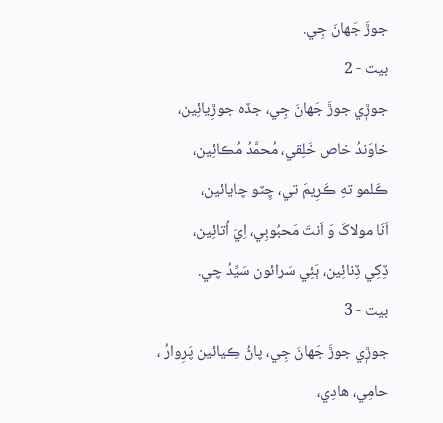جوڙَ جَھانَ جِي.
بيت - 2
جوڙٖي جوڙَ جَھانَ جِي، جڏہ جوڙِيائِين،
خاوَندُ خاص خَلِقي، مُحمَّدُ مُڪائِين،
ڪَلمو تهِ ڪَرِيمَ تي، چِٽو چايائين،
اَنَا مولاکَ وَ اَنتَ مَحبُوبِي، اِيَ اُتائِين،
ڏِکِي ڏِنائِين، ٻَئِي سَرائون سَيِّدُ چي.
بيت - 3
جوڙٖي جوڙَ جَھانَ جِي، پاڻُ ڪِيائين پَرِوارُ ،
حامِي، ھادِي،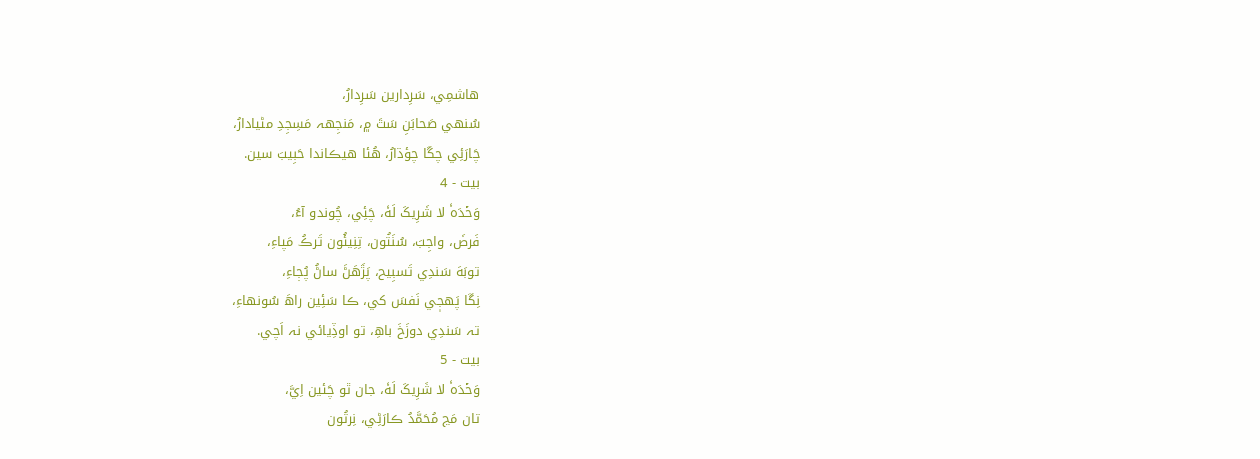ھاشمِي، سَرِدارين سَرِدارُ،
سُنھي صَحابَنِ سَٿَ ۾، مَنجِهہ مَسِجِدِ مڻيادارُ،
چَارَئِي چڱا چؤڌارُ، ھُئا ھيڪاندا حَبِيبَ سين.
بيت - 4
وَحۡدَہٗ لا شَرِيکَ لَهٗ، چَئِي، چُوندو آءُ،
فَرضَ، واجِبَ، سُنَتُون، تِنِيئُون تَرڪُ مَپاءِ،
توبَهَ سَندِي تَسبِيح، پَڙَهَڻَ ساڻُ پُڄاءِ،
نِڱا پَھجٖي نَفسَ کي، ڪا سَئِين راھَ سُونھاءِ،
تہ سَندِي دوزَخَ باھِ، تو اوڏِيائي نہ اَچي.
بيت - 5
وَحۡدَہٗ لا شَرِيکَ لَهٗ، جان ٿو چَئين اِيَّ،
تان مَڃ مُحَمَّدُ ڪارَڻِي، نِرتُون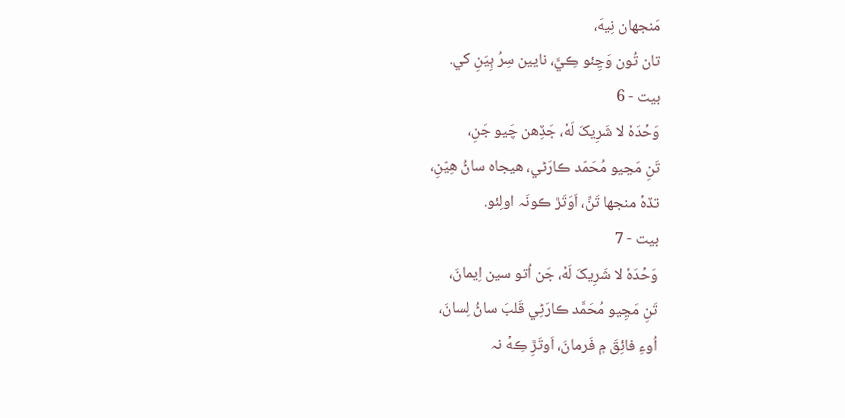مَنجهان نِيهَ،
تان تُون وَڃِئو ڪِيَّ، نايين سِرُ ٻِيَنِ کي.
بيت - 6
وَحۡدَہٗ لا شَرِيکَ لَهٗ، جَڏِهن چَيو جَنِ،
تَنِ مَڃيو مُحَمّد ڪارَڻي، ھيجاہ ساڻُ ھِيّنِ،
تڏہۡ منجها تَنِّ، اَوَتَڙ ڪونَہ اولِئو.
بيت - 7
وَحۡدَہٗ لا شَرِيکَ لَهٗ، جَن اُتو سين اِيمانَ،
تَنِ مَڃِيو مُحَمَّد ڪارَڻِي قَلبَ ساڻُ لِسانَ،
اُوءِ فائِقَ ۾ فَرمانَ، اَوتَڙِ ڪِهۡ نہ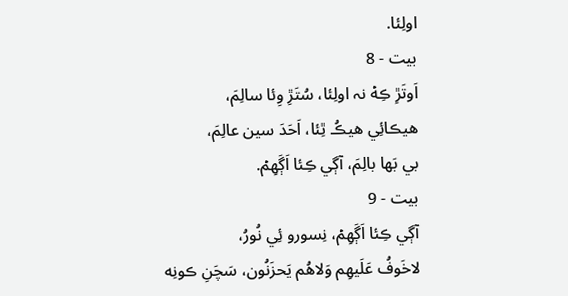اولِئا.
بيت - 8
اَوتَڙِ ڪِهۡ نہ اولِئا، سُتَڙِ وِئا سالِمَ،
ھيڪائِي ھيڪُ ٿِئا، اَحَدَ سين عالِمَ،
بي بَھا بالِمَ، آڳي ڪِئا اَڳَھِمۡ.
بيت - 9
آڳي ڪِئا اَڳَھِمۡ، نِسورو ئِي نُورُ،
لاخَوفُ عَلَيھِم وَلاھُم يَحزَنُون، سَچَنِ ڪونِه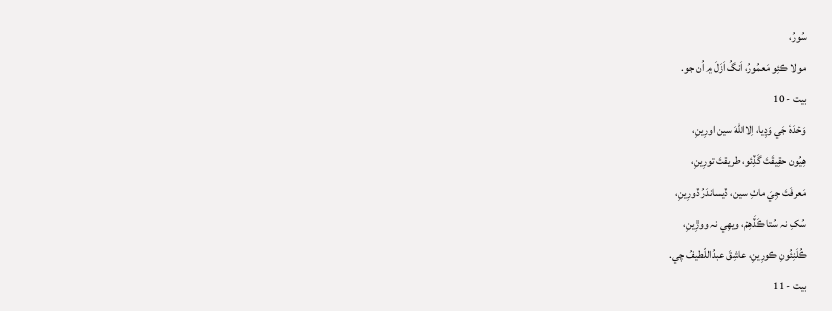سُورُ،
مولا ڪئِو مَعمُورُ، اَنگُ اَزَلَ ۾ اُن جو.
بيت - 10
وَحۡدَہٗ جَي وَڍِيا، اِلااللهَ سين اورِينِ،
ھِيُون حقِيقَتَ گَڏِئو، طريقتَ تورِينِ،
مَعرفَتَ جِيَ ماٺِ سين، ڏيساندَرُ ڏورِينِ،
سُکِ نہ سُتا ڪَڏَهِمۡ، ويھِي نہ ووڙِينِ،
ڪُلَنِئُونِ ڪورِينِ، عاشِقَ عبدُاللّطيفُ چي.
بيت - 11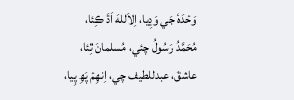وَحۡدَہٗ جَي وَڍِيا، اِلاَللهَ اَڌَ ڪِئا،
مُحَمَّدُ رَسُولُ چئي، مُسلمانَ ٿِئا،
عاشقَ، عبدللطيف چي، اِنھِمۡ پَھِ پِيا،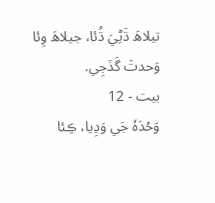تيلاھَ ڌَڻِيَ ڌُئا، جيلاھَ وِئا وَحدتَ گَڏجِي.
بيت - 12
وَحۡدَہٗ جَي وَڍِيا، ڪِئا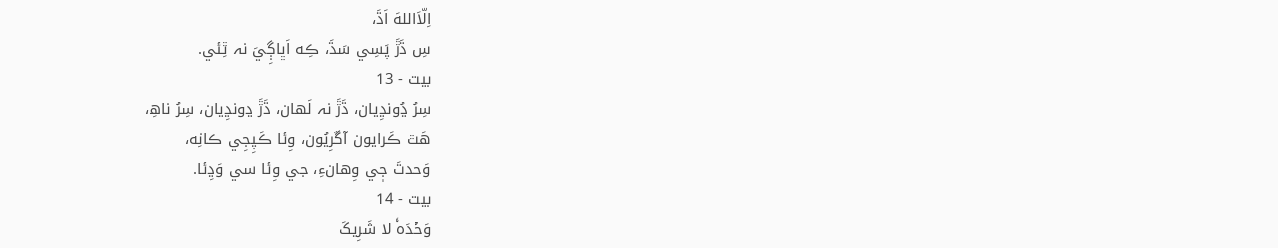اِلّاَاللهَ اَڌَ،
سِ ڌَڙَ پَسِي سَڌَ، ڪِه اَڀاڳِيَ نہ ٿِئي.
بيت - 13
سِرُ ڍُونڍِيان، ڌَڙَ نہ لَھان، ڌَڙَ ڍونڍِيان، سِرُ ناھِ،
ھَٿ ڪَرايون آڱرِيُون، وِئا ڪَپِجِي ڪانِه،
وَحدتَ جٖي وِھانءِ، جي وِئا سي وَڍِئا.
بيت - 14
وَحۡدَہٗ لا شَرِيکَ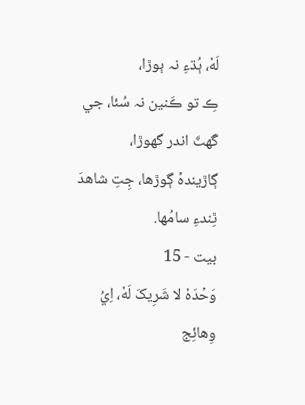لَهٗ، ٻُڌءِ نہ ٻوڙا،
ڪِ تو ڪَنين نہ سُئا، جي گَهٽَ اندر گهوڙا،
ڳاڙيندہۡ ڳوڙها، جِتِ شاھدَ ٿِندءِ سامُها.
بيت - 15
وَحۡدَہٗ لا شَرِيکَ لَهٗ، اِيُ وِھائِج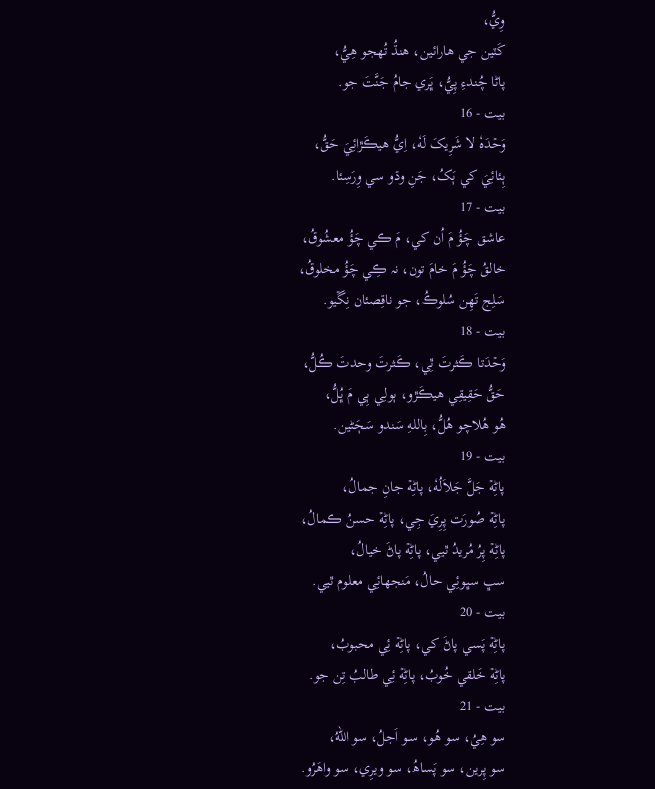وِيُّ،
کَٽين جي ھارائين، ھنڌُ تُھجو ھِيُّ،
پاڻا چُندءِ پِيُّ، ڀَري جامُ جَنَّتَ جو.
بيت - 16
وَحۡدَہٗ لا شَرِيکَ لَهٗ، اِيُّ ھيڪَڙائِيَ حَقُّ،
ٻِئائِيَ کي ٻَکُ، جَنِ وڌو سي وِرَسِئا.
بيت - 17
عاشق چَؤُ مَ اُن کي، مَ ڪي چَؤُ معشُوقُ،
خالقُ چَؤُ مَ خامَ تون، نہ ڪِي چَؤُ مخلوقُ،
سَلِج تَھِن سُلوڪُ، جو ناقِصئان نِڱيو.
بيت - 18
وَحۡدَتا ڪَثرتَ ٿِي، ڪَثرتَ وحدتَ ڪُلُّ،
حَقُّ حَقِيقِي ھيڪَڙو، ٻولِي ٻِي مَ ڀُلُّ،
ھُو ھُلاچو ھُلُّ، بِاللهِ سَندو سَڄَڻين.
بيت - 19
پاڻِهۡ جَلَّ جَلاَلُهٗ، پاڻِهۡ جانِ جمالُ،
پاڻِهۡ صُورَت پِرِيَ جِي، پاڻِهۡ حسنُ ڪمالُ،
پاڻِهۡ پِرُ مُريدُ ٿيي، پاڻِهۡ پاڻَ خيالُ،
سڀ سڀوئِي حالُ، مَنجهائِي معلوم ٿيي.
بيت - 20
پاڻِهۡ پَسي پاڻَ کي، پاڻِهۡ ئِي محبوبُ،
پاڻِهۡ خَلقي خُوبُ، پاڻِهۡ ئِي طالبُ تِن جو.
بيت - 21
سو ھِيُ، سو ھُو، سـو اَجلُ، سو اللهُ،
سو پِرين، سو پَساھُ، سو ويرِي، سو واھَرُو.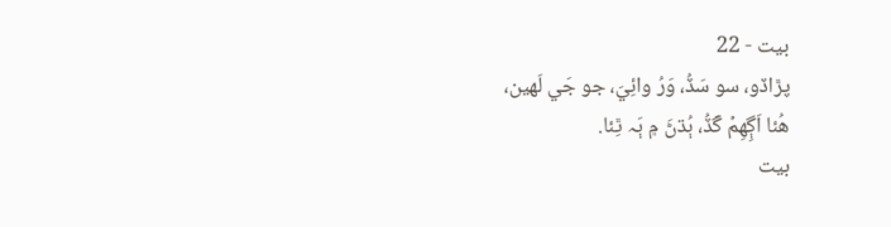بيت - 22
پڙاڏو، سو سَڏُ، وَرُ وائِيَ، جو جَي لَھين،
ھُئا اَڳِھِمۡ گَڏُ، ٻُڌڻَ ۾ ٻَہ ٿِئا.
بيت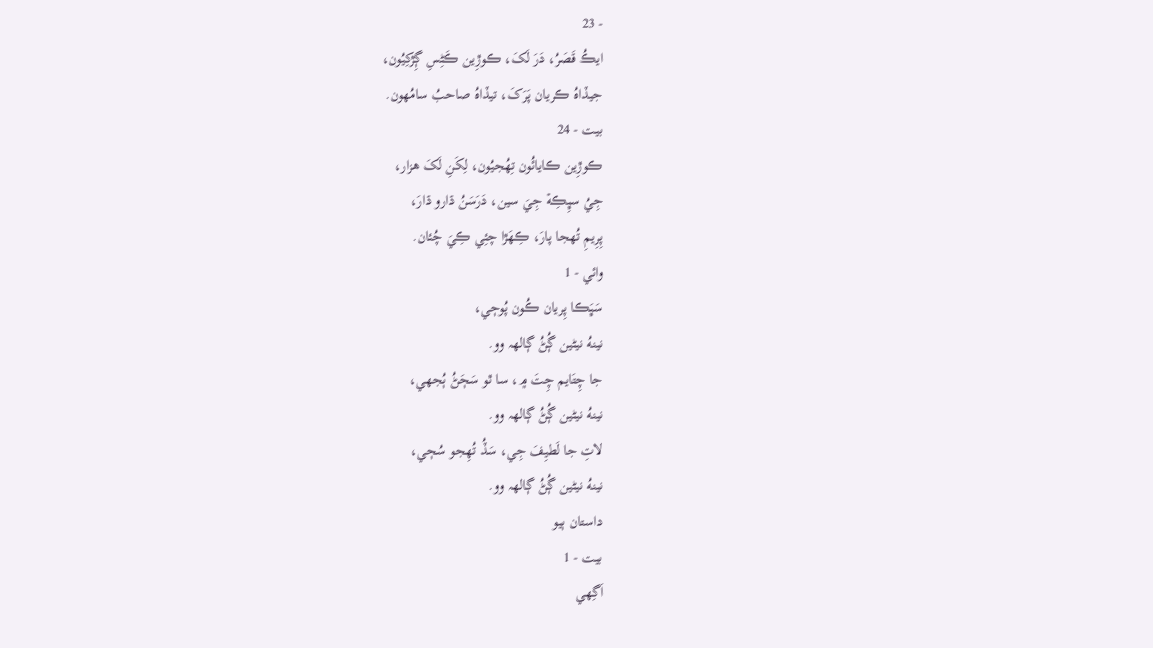- 23
ايڪُ قَصَرُ، دَرَ لَکَ، ڪوڙِين ڪَڻِسِ ڳِڙکِيُون،
جيڏاہُ ڪريان پَرَکَ، تيڏاہُ صاحبُ سامُهون.
بيت - 24
ڪوڙِين ڪايائُون تِھُجيُون، لِکَنِ لَکَ ھزار،
جِيُ سڀِڪِهۡ جِيَ سين، دَرَسَنُ ڌارو ڌارَ،
پِرِيمِ تُھجا پارَ، ڪِھَڙا چئِي ڪِيَ چُئان.
وائي - 1
سَڀَڪا پِريان ڪُون پُوڄي،
نينهُ نيڻين ڳُڻُ ڳالهہ وو.
جا چِتَايم چِتَ ۾، سا ٿو سَڄَڻُ ٻُجهي،
نينهُ نيڻين ڳُڻُ ڳالهہ وو.
لاتِ جا لَطيِفَ جِي، سَڏُ تُھِجو سُڄي،
نينهُ نيڻين ڳُڻُ ڳالهہ وو.
داستان ٻيو
بيت - 1
اَگِهي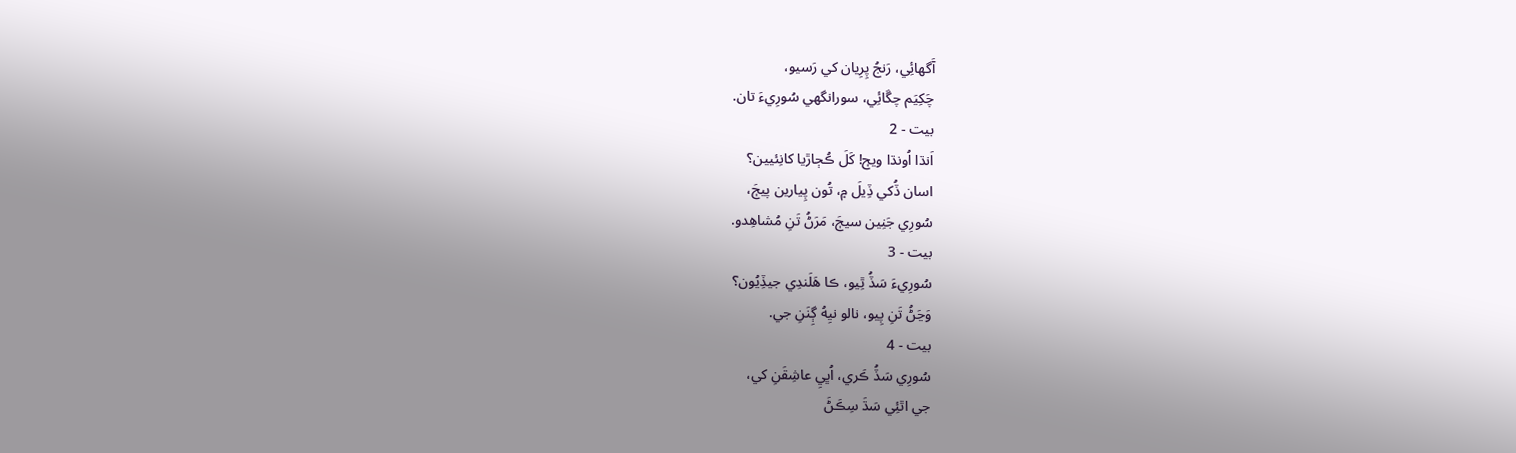آَگهائِي، رَنجُ پِرِيان کي رَسيو،
چَکِيَم چڱائِي، سورانگهي سُورِيءَ تان.
بيت - 2
اَنڌا اُونڌا ويڄ! کَلَ ڪُڄاڙيا کانِئيين؟
اسان ڏُکي ڏِيلَ ۾، تُون پِيارين پيڄَ،
سُورِي جَنِين سيڄَ، مَرَڻُ تَنِ مُشاهِدو.
بيت - 3
سُورِيءَ سَڏُ ٿِيو، ڪا ھَلَندِي جيڏِيُون؟
وَڃَڻُ تَنِ پِيو، نالو نيِهُ ڳِنَنِ جي.
بيت - 4
سُورِي سَڏُ ڪَري، اُڀيِ عاشِقَنِ کي،
جي اٿئِي سَڌَ سِڪَڻَ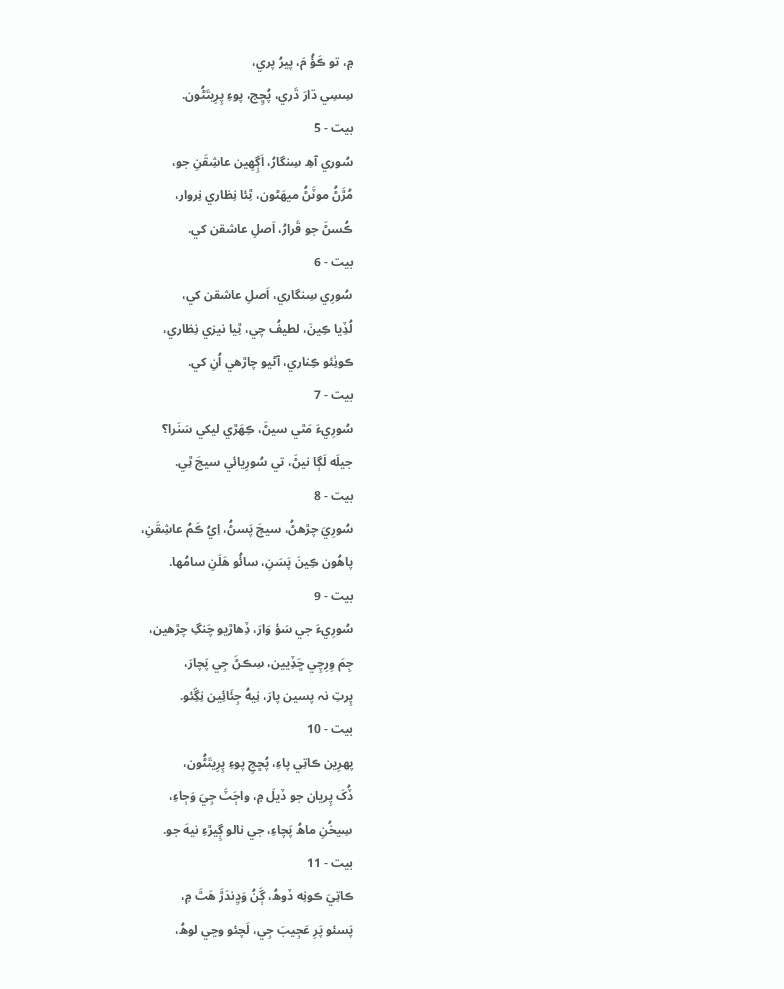۾، تو ڪَؤُ مَ، پيرُ پري،
سِسِي ڌارَ ڌَري، پُڇِج، پوءِ پِرِيتَڻُون.
بيت - 5
سُوري آھِ سِنگارُ، اَڳِھِين عاشِقَنِ جو،
مُڙَڻُ موٽَڻُ ميھَڻون، ٿِئا نِظاري نِروار،
ڪُسڻَ جو قَرارُ، اَصلِ عاشقن کي.
بيت - 6
سُورِي سِنگاري، اَصلِ عاشقن کي،
لُڏِيا ڪِينَ، لطيفُ چي، ٿِيا نيزي نِظاري،
ڪوٺِئو ڪِناري، آڻيو چاڙهي اُنِ کي.
بيت - 7
سُورِيءَ مَٿي سيڻَ، ڪِھَڙي ليکي سَنَرا؟
جيلَه لَڳا نيڻَ، تي سُورِيائي سيجَ ٿِي.
بيت - 8
سُورِيَ چڙهڻُ، سيڄَ پَسڻُ، اِيُ ڪَمُ عاشِقَنِ،
پاھُون ڪِينَ پَسَنِ، سائُو ھَلَنِ سامُها.
بيت - 9
سُورِيءَ جي سَؤ وَارَ، ڏِهاڙيو چَنگِ چڙهين،
جِمَ وِرِچِي ڇَڏِيين، سِڪڻَ جِي پَچارَ،
پِرتِ نہ پسين پارَ، نِيهُ جِئَائِين نِڱِئو.
بيت - 10
پھرِين ڪاتِي پاءِ، پُڇجِ پوءِ پِرِيتَڻُون،
ڏُکَ پِريان جو ڏيلَ ۾، واڄَٽَ جِيَ وَڄاءِ،
سِيخُنِ ماھُ پَچاءِ، جي نالو ڳِيڙءِ نيهَ جو.
بيت - 11
ڪاتِيَ ڪونِه ڏوھُ، ڳَنُ وَڍِندَڙَ هَٿَ ۾،
پَسئو پَرِ عَجِيبَ جِي، لَچئو وڃي لوھُ،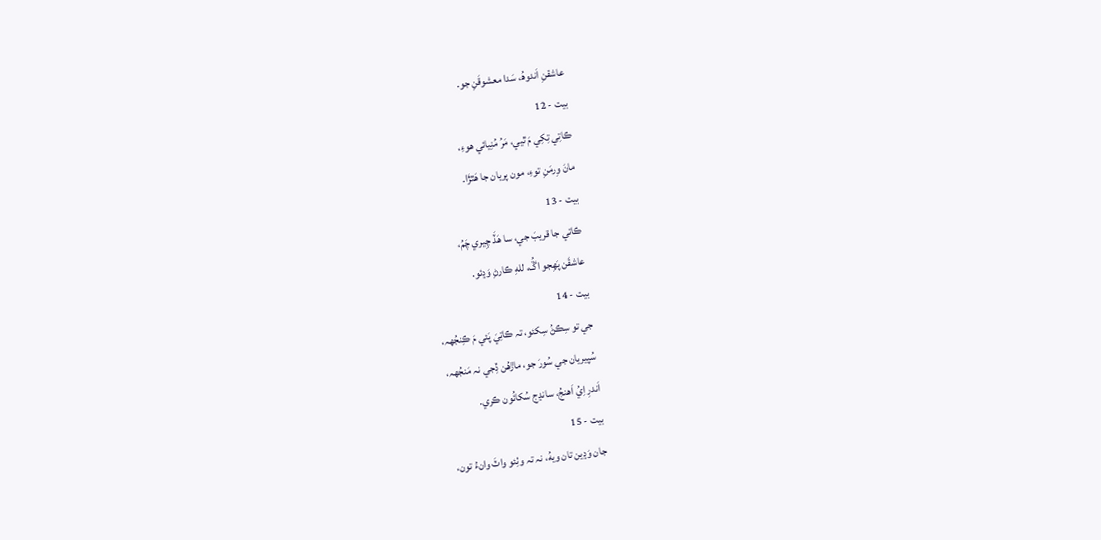عاشقنِ اَندوھُ، سَدا معشوقَنِ جو.
بيت - 12
ڪاتِي تِکِي مَ ٿيي، مَرُ مُنِيائي هوءِ،
مانَ وِرمَنِ توءِ، مون پريان جا هَٿڙَا.
بيت - 13
ڪاتي جا قريبَ جي، سا هَڏَ چِيري چَمُ،
عاشقَن پَھِجو اڱُ، للهِ ڪارڻِ وَڍئو.
بيت - 14
جي تو سِڪڻُ سِکئو، تہ ڪاتِيَ پَئي مَ ڪِنجُهہ،
سُپيريان جي سُورَ جو، ماڙهُن ڏِجي نہ مَنجُهہ،
اَندرِ اِيُ اَھنجُ، سانڍج سُکائُون ڪري.
بيت - 15
جان وَڍين تان ويهُ، نہ تہ وٺِئو واٽَ وانءُ تون،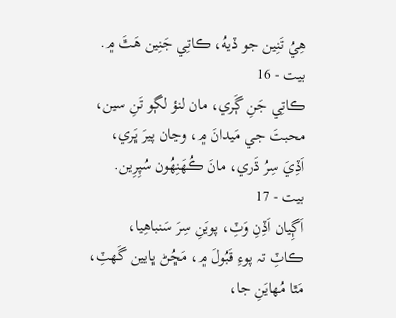هِيُ تَنِين جو ڏيهُ، ڪاتِي جَنِين ھَٿَ ۾.
بيت - 16
ڪاتِي جَنِ ڳَري، مان لنؤ لڳو تَنِ سين،
محبتَ جي مَيدانَ ۾، وڃان پيرَ ڀَري،
اَڏِيَ سِرُ ڌَري، مانَ ڪُھَنِھُون سُپِرِين.
بيت - 17
اَڳِيان اَڏِنِ وَٽِ، پويَنِ سِرَ سَنباھِيا،
ڪاٽِ تہ پوءِ قَبُولَ ۾، مَڇُڻ ڀايين گَهٽِ،
مَٿا مُھايَنِ جا،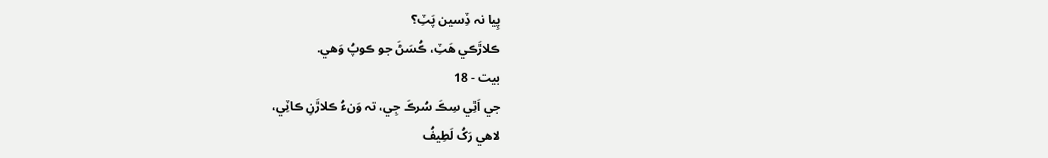پِيا نہ ڏِسين پَٽِ؟
ڪلاڙَڪي ھَٽِ، ڪُسَڻَ جو ڪوپُ وَھي.
بيت - 18
جي اَٿِي سِڪَ سُرڪَ جِي، تہ وَنءُ ڪلاڙَنِ ڪاٽِي،
لاهي رَکُ لَطِيفُ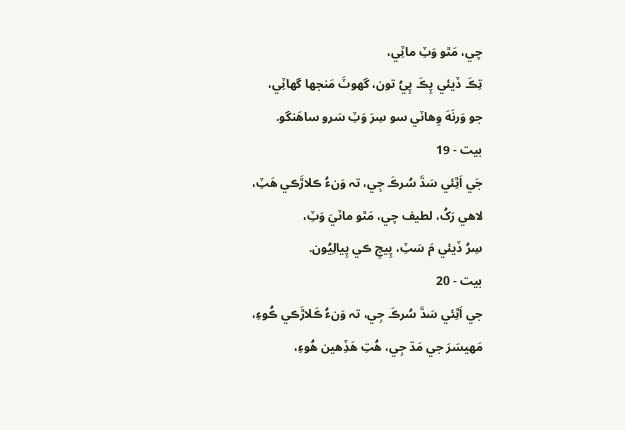چي، مَٿو وَٽِ ماٽِي،
تِڪَ ڏيئي پِڪَ پِيُ تون، گهوٽَ مَنجها گهاٽِي،
جو وَرنَهَ وِھاٽي سو سِرَ وَٽِ سَرو ساھَنگو.
بيت - 19
جَي اَٿِئي سَڌَ سُرڪَ جِي، تہ وَنءُ ڪلاڙَڪي هَٽِ،
لاهي رَکُ، لطيف چي، مَٿو ماٽيَ وَٽِ،
سِرُ ڏيئي مَ سَٽِ، پِيجِ ڪي پِيالِيُون.
بيت - 20
جي اَٿِئي سَڌَ سُرڪَ جِي، تہ وَنءُ ڪَلاڙَڪي ڪُوءِ،
مَھيسَرَ جي مَڌ جِي، هُتِ هَڏِهين هُوءِ،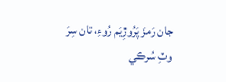جان رَمزَ پَرُوڙِيَم رُوءِ، تان سِرَ وٽِ سُرڪي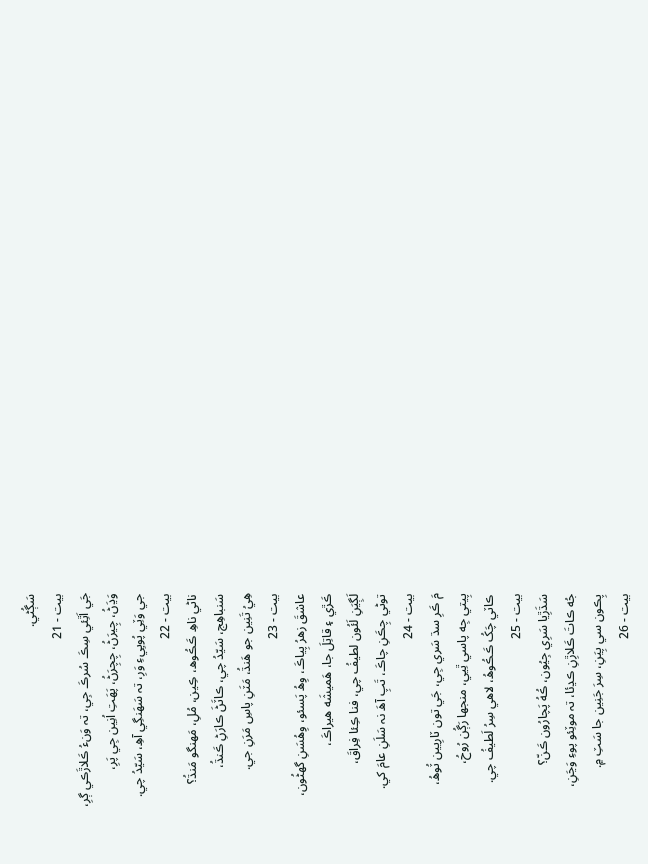سَڳُڻي.
بيت - 21
جَي اَٿِئي سِڪَ سُرڪَ جِي، تہ وَنءُ ڪَلاڙَڪي ڳرِ،
وَڍَڻُ، چِيرَڻُ، چِچِرَڻُ، پَھَتِ اُنِين جِي پَرِ،
جي وَٽِي پُويِيءِ وَرِ، تہ سَھَنگِي آھِ، سَيّدُ چي.
بيت - 22
ناڻي ناھِ ڪَڪُوھ، ڪِين، مُلِ، مَھنگو مَنڌُ؟
سَنباهِج، سَيّدُ چي، ڪاٽَڻَ ڪارَڻِ ڪَنڌُ،
هِيُ تَنِين جو هَنڌُ، مَٽَنِ پاسِ مَرَنِ جي.
بيت - 23
عاشقَ زھرُ پِياڪَ، وِھُ پَسئو، وِھُسَنِ گهڻُون،
ڪَڙي ۽ قاتِلَ جا، هَميشَه هيراڪَ،
لَڳِيَنِ لَئُون لطيفُ چي، فنا ڪِئا فِراقَ،
توڻي چِڪَنِ چاڪَ، تَپِ آھَ نہ سَلَنِ عامَ کي.
بيت - 24
مَ ڪَرِ سڌ سَري جِي، جَي تون ٽارِيين ٽُوھُ،
پِيتي جِه پاسي ٿِيي، منجها رَڳُن رُوحُ،
ڪاٽي چَکُ ڪَڪُوھُ، لاھي سِرُ لَطيفُ چي.
بيت - 25
سَڌَڙِيا سَرِي جِيُون، ڪُهُ پَچارُون ڪَنّ؟
جُه ڪاتَ ڪَلاڙِنِ ڪڍئا، تہ موٽِئو پوءِ وَڃَنِ،
پِڪون سي پِيَنِ، سِرَ جَنِين جا سَٽِ ۾.
بيت - 26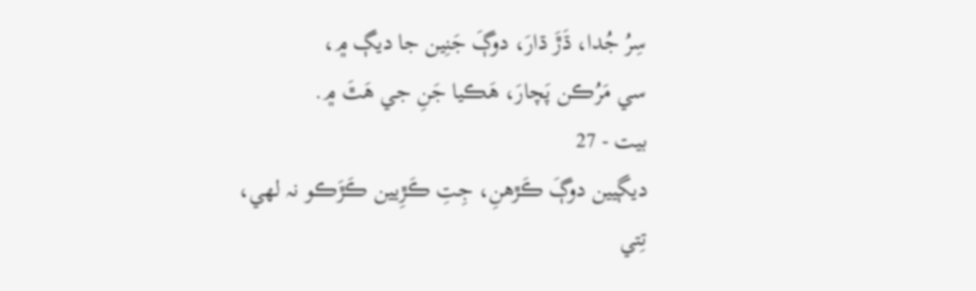سِرُ جُدا، ڌَڙَ ڌارَ، دوڳَ جَنِين جا ديڳ ۾،
سي مَرُڪن پَچارَ، ھَڪيا جَنِ جي هَٿَ ۾.
بيت - 27
ديڳيين دوڳَ ڪَڙهنِ، جِتِ ڪَڙِيين ڪَڙَڪو نہ لھي،
تِتي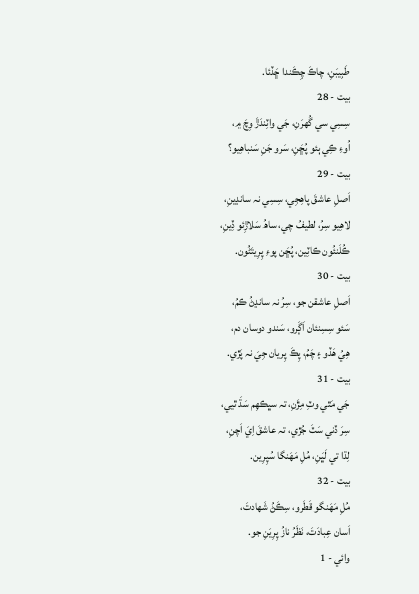طَبِيبَنِ، چاڪَ چِڪَندا ڇَڏئا.
بيت - 28
سِسِي سي گُهرَنِ، جَي واٽِندَڙَ وِچَ ۾،
اُوءِ ڪِي ٻئو پُڇَنِ، سَرو جَنِ سَنباھِيو؟
بيت - 29
اَصلِ عاشقَ پاھِجِي، سِسِي نہ سانڍينِ،
لاھِيو سِرُ، لطيفُ چي، ساھُ سَلاڙِئو ڏِينِ،
ڪُلَنئُون ڪاٽِين، پُڇَن پوءِ پِرِيتَڻُون.
بيت - 30
اَصلِ عاشقن جو، سِرُ نہ سانڍڻُ ڪمُ،
سَئو سِسِنئان اَڳَرو، سَندو دوسان دم،
هِيُ هَڏو ۽ چَمُ، پِڪَ پِريان جِيَ نہ پَڙي.
بيت - 31
جَي مَٿي وٽِ مِڙَنِ، تہ سڀڪھِم سَڌَ ٿيي،
سِرَ ڏني سَٽَ جُڙي، تہ عاشقَ اِيَ اَچنِ،
لِڌا تي لَڀَنِ، مُلِ مَھَنگا سُپِرِين.
بيت - 32
مُلِ مَھَنگو قَطَرو، سِڪَڻُ شَھادتَ،
اَسان عِبادَتَ، نَظَرُ نازُ پِرِيَنِ جو.
وائي - 1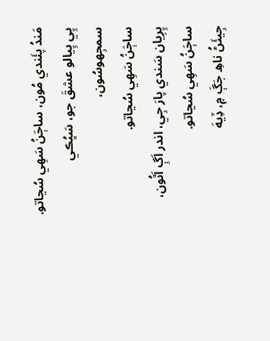مَندُ پئَندي مُون، ساڄَنُ سَھِي سُڃاتو.
پِي پِيالو عشقَ جو، سَڀُڪي سمجِهوسُون،
ساڄَنُ سَھِي سُڃاتو.
پِرِيان سَندي پارَ جِي، اندر اَڳِ اَٿُون،
ساڄَنُ سَھِي سُڃاتو.
جِيئَڻُ ناھِ جَڳَ ۾، ڏِيهَ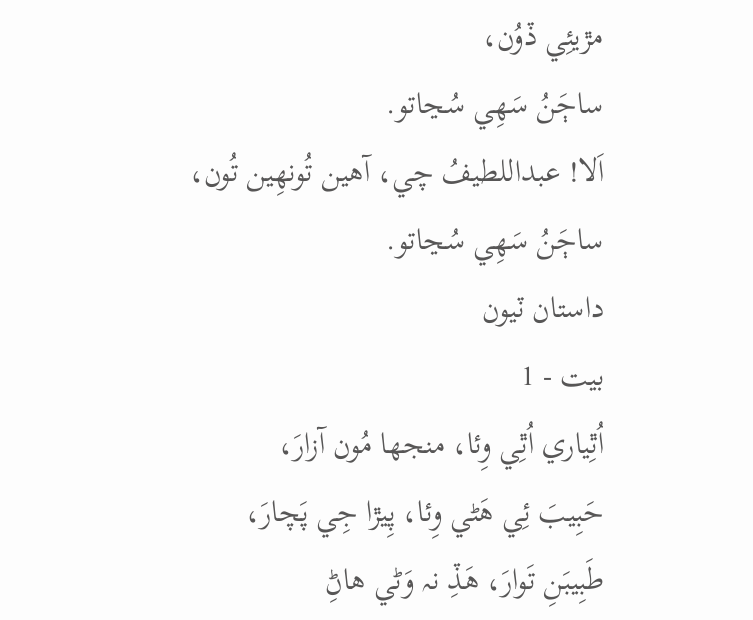مڙيئِي ڏوُن،
ساڄَنُ سَھِي سُڃاتو.
اَلا! عبداللطيفُ چي، آهين تُونھِين تُون،
ساڄَنُ سَھِي سُڃاتو.
داستان ٽيون
بيت - 1
اُٿِياري اُٿِي وِئا، منجها مُون آزارَ،
حَبِيبَ ئِي ھَڻي وِئا، پِيڙا جِي پَچارَ،
طَبِيبَنِ تَوارَ، ھَڏِ نہ وَڻي ھاڻِ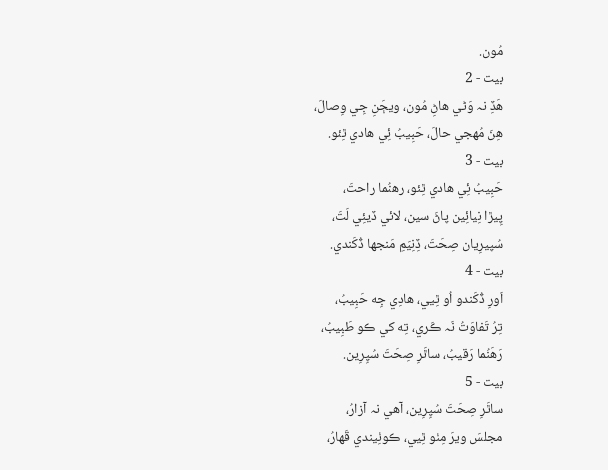مُون.
بيت - 2
ھَڏِ نہ وَڻي ھاڻِ مُون، ويڄَنِ جِي وِصالَ،
هِنَ مُھجي حالَ، حَبِيبُ ئِي ھادي ٿِئو.
بيت - 3
حَبِيبُ ئِي ھادي ٿِئو، رهنُما راحتَ،
پِيڙا نِيائِين پاڻَ سين، لائي ڏيئِي لَتَ،
سُپيرِيان صِحَتَ، ڏِنِيَمِ مَنجها ڏُکَندي.
بيت - 4
اَورِ ڏُکَندو اُو ٿِيي، هادِي جِه حَبِيبُ،
تِرُ تَفاوَتُ نَہ ڪَري، تِه کي ڪو طَبِيبُ،
رَهَنُما رَقيبُ، ساٿَرِ صِحَتَ سُپِرِين.
بيت - 5
ساٿَرِ صِحَتَ سُپِرِين، آهي نہ آزارُ،
مجلسَ ويرَ مِٺو ٿِيي، ڪوٺِيندي قَھارُ،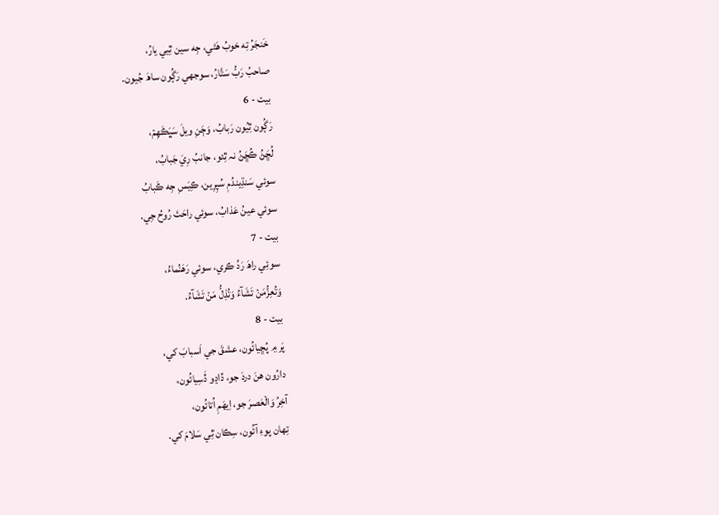خَنجَرُ تِه خوبُ ھَڻي، جِه سين ٿِيي يارُ،
صاحبُ رَبُّ سَتَّارُ، سوجهي رَڳُون ساھَ جُيون.
بيت - 6
رَڳُون ٿِيُون رَبابُ، وَڄَنِ ويلَ سَڀَڪَھِمۡ،
لُڇَڻُ ڪُڇَڻُ نہ ٿِئو، جانبُ رِيَ جَبابُ،
سوئي سَنڌِيندُمِ سُپِرِين، ڪِيَسِ جِه ڪَبابُ
سوئي عينُ عَذابُ، سوئي راحَتَ رُوحُ جِي.
بيت - 7
سوئِي راھَ رَدِّ ڪري، سوئي رَهَنُماءُ،
وَتُعِزُّمَنۡ تَشَآءُ وَتُذِلُّ مَنۡ تَشَآءُ.
بيت - 8
پَر ۾ پُڇيائُون، عشقَ جي اَسبابَ کي،
دارُون هنَ دردَ جو، ڏاڍو ڏَسِيائُون،
آخِرُ وَالۡعَصرَ جو، اِيھَمِ اُتائُون،
تِھان پوءِ آئُون، سِڪان ٿِي سَلامَ کي.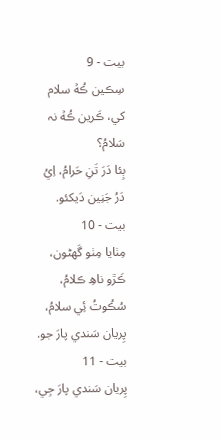بيت - 9
سِڪين ڪُهۡ سلام کي، ڪَرين ڪُهۡ نہ سَلامُ؟
ٻِئا دَرَ تَنِ حَرامُ، اِيُ دَرُ جَنِين دَيکئو.
بيت - 10
مِٺايا مِٺو گَهڻون، ڪَڙو ناھِ ڪلامُ،
سُڪُوتُ ئِي سلامُ، پِريان سَندي پارَ جو.
بيت - 11
پِريان سَندي پارَ جِي،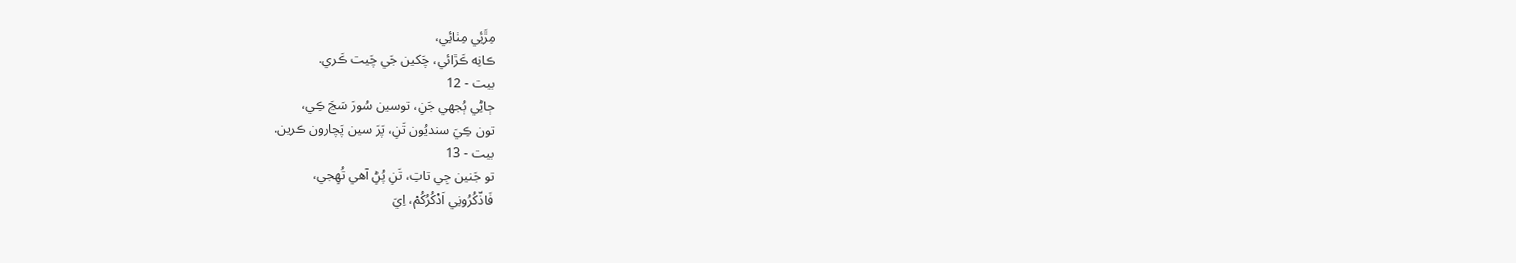مِڙَئِي مِٺائِي،
ڪانِه ڪَڙائي، چَکين جَي چَيت ڪَري.
بيت - 12
ڄاڻِي ٻُجهي جَنِ، توسين سُورَ سَڃَ ڪِي،
تون ڪِيَ سنديُون تَنِ، پَرَ سين پَچارون ڪرين.
بيت - 13
تو جَنين جِي تاتِ، تَنِ پُڻِ آھي تُھِجي،
فَاذّکُرُونِي اَذۡکُرُکُمۡ، اِيَ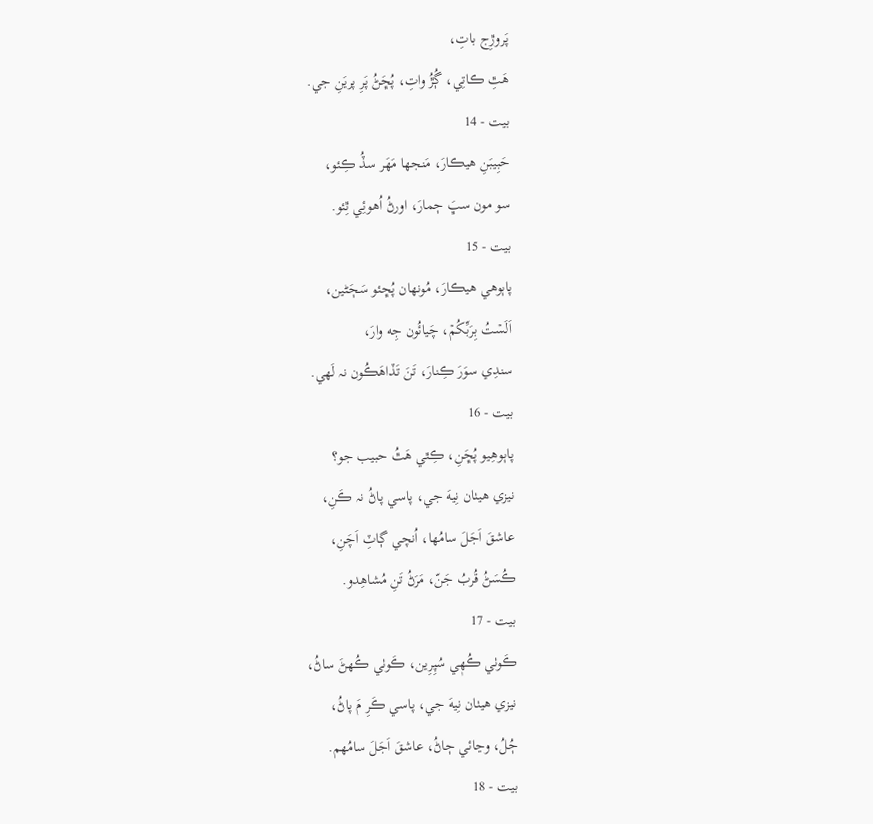پَروڙِج باتِ،
ھَٿِ ڪاتِي، ڳُڙُ واتِ، پُڇَڻُ پَرِ پريَنِ جي.
بيت - 14
حَبِيبَنِ هيڪارَ، مَنجها مَھَر سڏُ ڪِئو،
سو مون سڀَ ڄمارَ، اورڻُ اُھوئِي ٿِئو.
بيت - 15
پاٻوهي هيڪارَ، مُونھان پُڇئو سَڄَڻين،
اَلَسۡتُ بِرَبِّکُمۡ، چَيائُون جِه وارَ،
سندِي سوَرَ ڪِنارَ، تَنَ تَڏاهَڪُون نہ لَھي.
بيت - 16
پاٻوھِيو پُڇَنِ، ڪِٿي هَٿُ حبيب جو؟
نيزي هيٺان نِيهَ جي، پاسي پاڻُ نہ ڪَنِ،
عاشقَ اَجَلَ سامُها، اُنچي ڳاٽِ اَچَنِ،
ڪُسَڻُ قُربُ جَنّ، مَرَڻُ تَنِ مُشاهِدو.
بيت - 17
ڪَوٺي ڪُھٖي سُپِرِين، ڪَوٺي ڪُھڻَ ساڻُ،
نيزي هيٺان نِيهَ جي، پاسي ڪَرِ مَ پاڻُ،
ڄُلُ، وڃائي ڄاڻُ، عاشقَ اَجَلَ سامُهم.
بيت - 18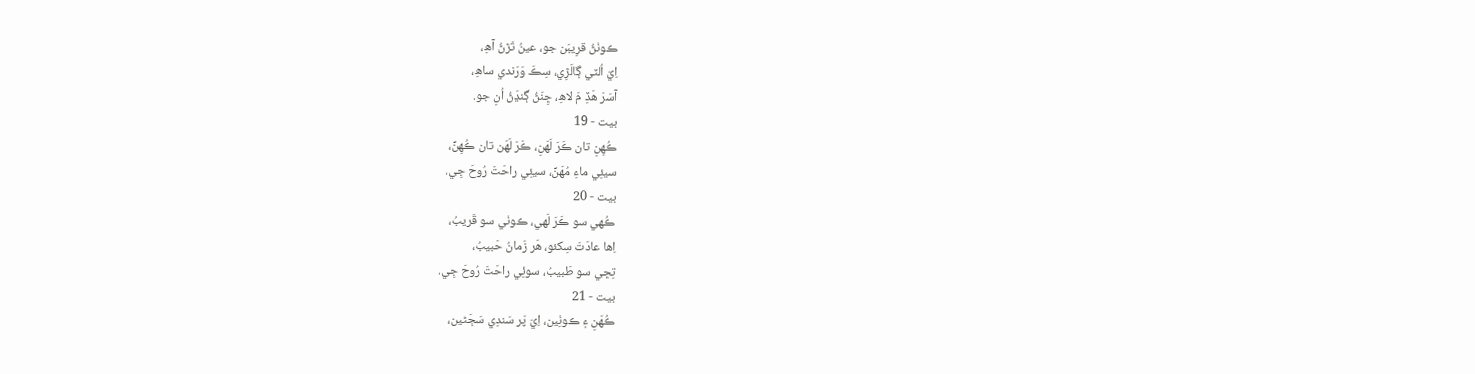ڪوٺڻُ قرِيبَن جو، عينُ تَڙڻُ آھِ،
اِيَ اُلٽي ڳالَڙِي، سِڪَ وَرَندي ساھِ،
آسَرَ ھَڏِ مَ لاھِ، ڇِنَڻُ ڳنڍَڻُ اُنِ جو.
بيت - 19
ڪُھِنِ تان ڪَرَ لَھَنِ، ڪَرَ لَھَن تان ڪُھِنِّ،
سيئِي ماءِ مُھَنِّ، سيئِي راحَتَ رُوحَ جِي.
بيت - 20
ڪُھي سو ڪَرَ لَھي، ڪوٺي سو قَريبُ،
اِها عادَتَ سِکئو، هَر زَمانُ حَبيبُ،
تِڇي سو طَبيبُ، سوئِي راحَتَ رُوحَ جِي.
بيت - 21
ڪُھَنِ ۽ ڪوٺِين، اِيَ پَر سَندِي سَڄَڻين،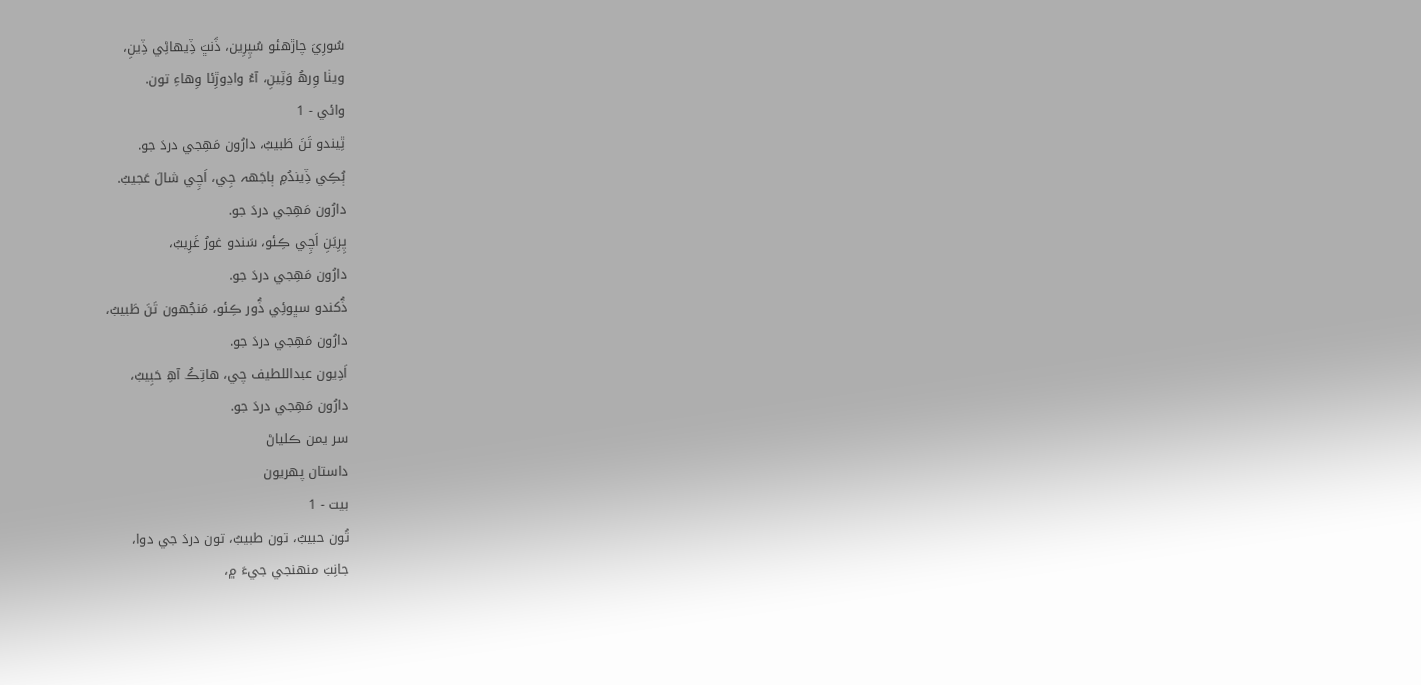سُورِيَ چاڙهئو سُپِرِين، ڏَنڀَ ڏِيھاڻِي ڏِينِ،
ويٺا وِرھُ وَٽِينِ، آءُ واڍوڙِئا وِهاءِ تون.
وائي - 1
ٿِيندو تَنَ طَبيبُ، دارُون مَھِجي دردَ جو.
ٻُڪِي ڏِيندُمِ ٻاجَهہ جِي، اَچِي شالَ عَجيبُ.
دارُون مَھِجي دردَ جو.
پِرِيَنِ اَچِي ڪِئو، سَندو غورُ غَرِيبُ،
دارُون مَھِجي دردَ جو.
ڏُکندو سڀوئِي ڏُور ڪِئو، مَنجُهون تَنَ طَبيبُ،
دارُون مَھِجي دردَ جو.
اَدِيون عبداللطيف چي، ھاتِڪُ آھِ حَبِيبُ،
دارُون مَھِجي دردَ جو.
سر يمن ڪلياڻ
داستان پھريون
بيت - 1
تُون حبيبُ، تون طبيبُ، تون دردَ جي دوا،
جانِبَ منھنجي جيءَ ۾،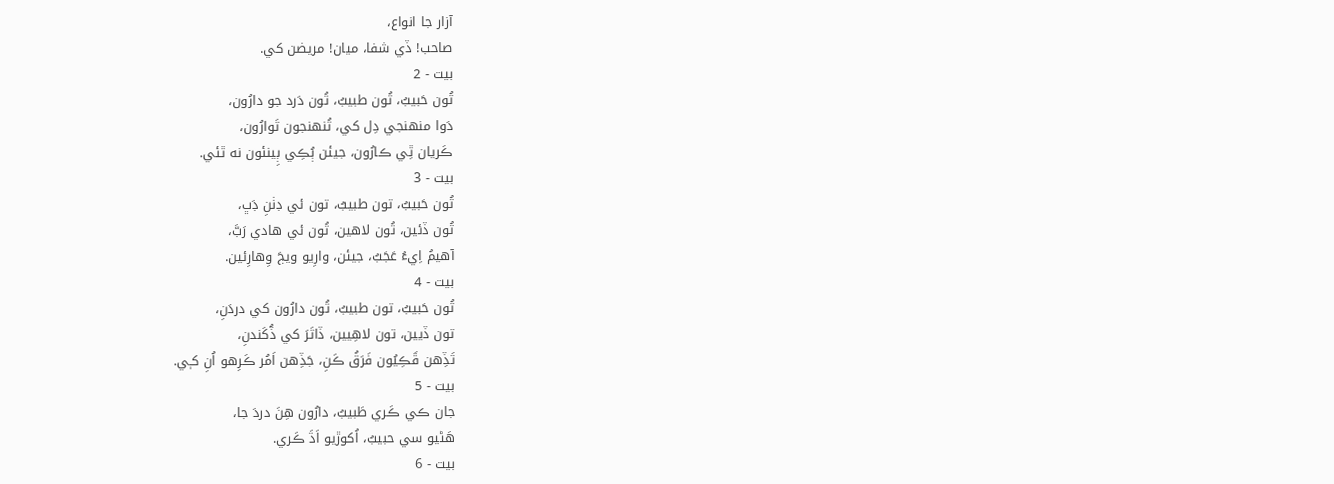آزار جا انواع،
صاحب! ڏي شفا، ميان! مريضن کي.
بيت - 2
تُون حَبيبُ، تُون طبيبُ، تُون دَرد جو دارُون،
دَوا منهنجي دِل کي، تُنهنجون تَوارُون،
ڪَريان ٿِي ڪارُون، جيئن ٻُڪِي ٻِينئون نه ٿئي.
بيت - 3
تُون حَبيبُ، تون طبيبُ، تون ئي ڊٺنِ ڊَڀ،
تُون ڏئين، تُون لاهين، تُون ئي هادي رَبَّ،
آهيمُ اِيءُ عَجَبُ، جيئن، وارِيو ويڄَ وِهارِئين.
بيت - 4
تُون حَبيبُ، تون طبيبُ، تُون دارُون کي دردَنِ،
تون ڏيين، تون لاهِيين، ڏاتَرَ کي ڏُکَندنِ،
تَڏِهن ڦَڪِيُون فَرَقُ ڪَنِ، جَڏِهن اَمُر ڪَرِهو اُنِ کـٖي.
بيت - 5
جان ڪي ڪَري طَبيبُ، دارُون هِنَ دردَ جا،
هَڻيو سي حبيبُ، اُکوڙيو اَڌَ ڪَري.
بيت - 6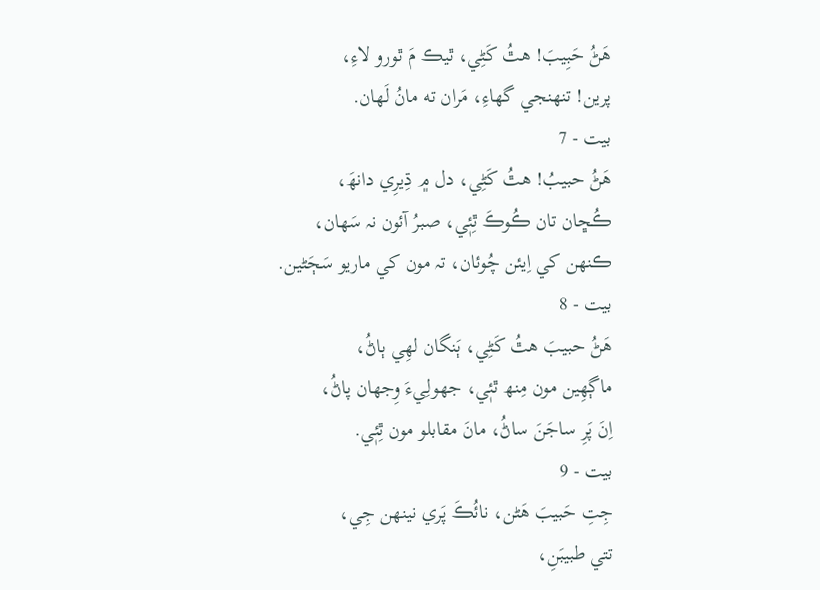هَڻُ حَبِيبَ! هٿُ کَڻِي، ٿيڪ مَ ٿورو لاءِ،
پرين! تنھنجي گهاءِ، مَران ته مانُ لَهان.
بيت - 7
هَڻُ حبيبُ! ھٿُ کَڻِي، دل ۾ ڌِيرِي دانھَ،
ڪُڇان تان ڪُوڪَ ٿِئٖي، صبرُ آئون نہ سَھان،
ڪنھن کي اِيئن چُوئان، تہ مون کي ماريو سَڄَڻين.
بيت - 8
ھَڻُ حبيبَ ھٿُ کَڻِي، ٻَنگان لھِي ٻاڻُ،
ماڳھِين مون مِنھ ٿئٖي، جهولِيءَ وِجهان پاڻُ،
اِنَ پَرِ ساجَنَ ساڻُ، مانَ مقابلو مون ٿِئٖي.
بيت - 9
جِتِ حَبيبَ هَڻن، نائُڪَ پَري نينهن جِي،
تتي طبيبَنِ،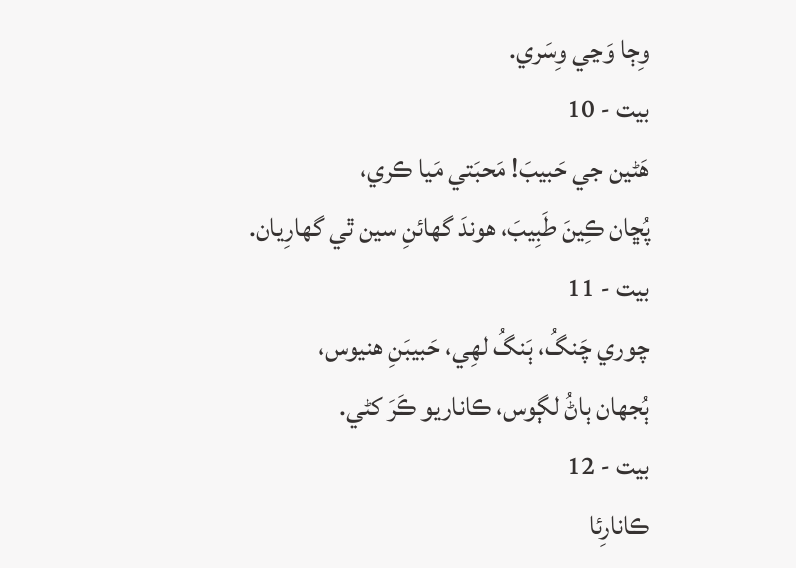وِڄا وَڃي وِسَري.
بيت - 10
هَڻين جي حَبيبَ! مَحبَتي مَيا ڪري،
پُڇان ڪِينَ طَبِيبَ، هوندَ گهائنِ سين ٿي گهارِيان.
بيت - 11
چوري چَنگُ، ٻَنگُ لهِي، حَبيبَنِ هنيوس،
ٻُجهان ٻاڻُ لڳوس، ڪاناريو ڪَرَ کڻي.
بيت - 12
ڪانارِئا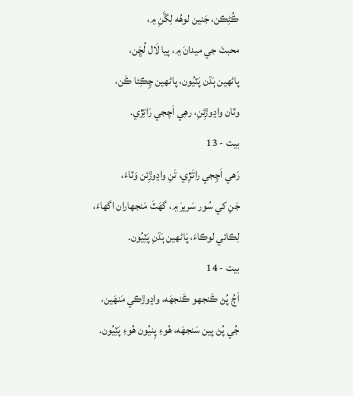ڪُڻِڪن، جَنين لوهُه لِڱَنِ ۾،
محبتَ جي ميدانَ ۾، پيا لَال لُڇَن،
پاڻهين ٻَڌن پَٽيُون، پاڻهين چِڪِئا ڪَن،
وٽان واڍوڙِئنِ، رهِي اَچجي رَاتِڙي.
بيت - 13
رَهي اَچِجي راتَڙِي، تَنِ واڍوڙِئن وَٽاءَ،
جَنِ کي سُور سَريرَ ۾، گهَٽَ مَنجهاران اگهاءَ،
لِڪائي لوڪاءَ، پَاڻهين ٻَڌنِ پَٽِيُون.
بيت - 14
اَڄُ پُڻ ڪَنجهو ڪَنجهَه، واڍوڙڪي مَنهَين،
جُي پُڻ پين سَنجهَه، هُوءِ پِنيُون هُوءِ پَٽِيُون.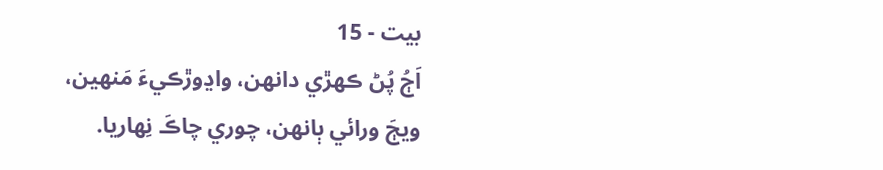بيت - 15
اَڄُ پُڻ ڪهڙي دانهن، واڍوڙڪيءَ مَنهين،
ويڄَ ورائي ٻانهن، چوري چاڪَ نِهاريا.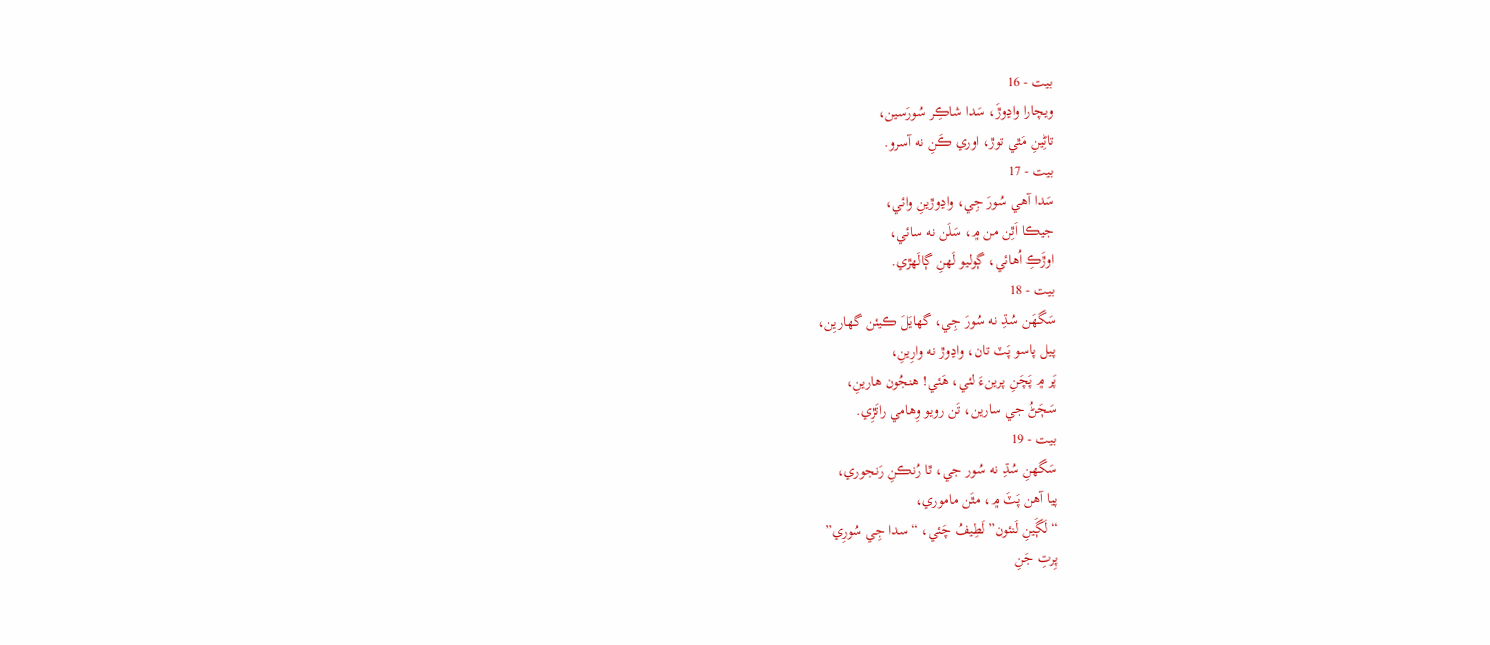بيت - 16
ويچارا واڍوڙَ، سَدا شاڪِر سُورَسين،
تاڻِينِ مَٿي توڙ، اوري ڪَنِ نه آسرو.
بيت - 17
سَدا آهي سُورَ جِي، واڍوڙينِ وائي،
جيڪا اَٿِن من ۾، سَلَن نه سائي،
اوڙَڪِ اُهائي، ڳوليو لَهنِ ڳالَهڙي.
بيت - 18
سَگهَن سُڌِ نه سُورَ جِي، گهايَلَ ڪيئن گهاريِن،
پيل پاسو پَٽ تان، واڍوڙ نه وارِينِ،
پَر ۾ پَچَنِ پرينءَ لئي، هَئي! هنجُون هارينِ،
سَڄَڻُ جي سارين، تَن رويو وِهامي راتَڙِي.
بيت - 19
سَگهنِ سُڌِ نه سُور جي، ٿا رُنڪنِ رَنجوري،
پيا آهن پَٽَ ۾، مٿَن ماموري،
“لَڳَينِ لَنئون” لَطِيفُ چَئي، “سدا جِي سُورِي”
پِرتِ جَنِ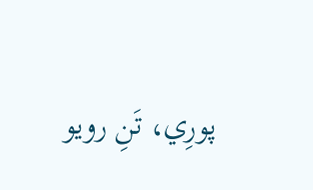پورِي، تَنِ رويو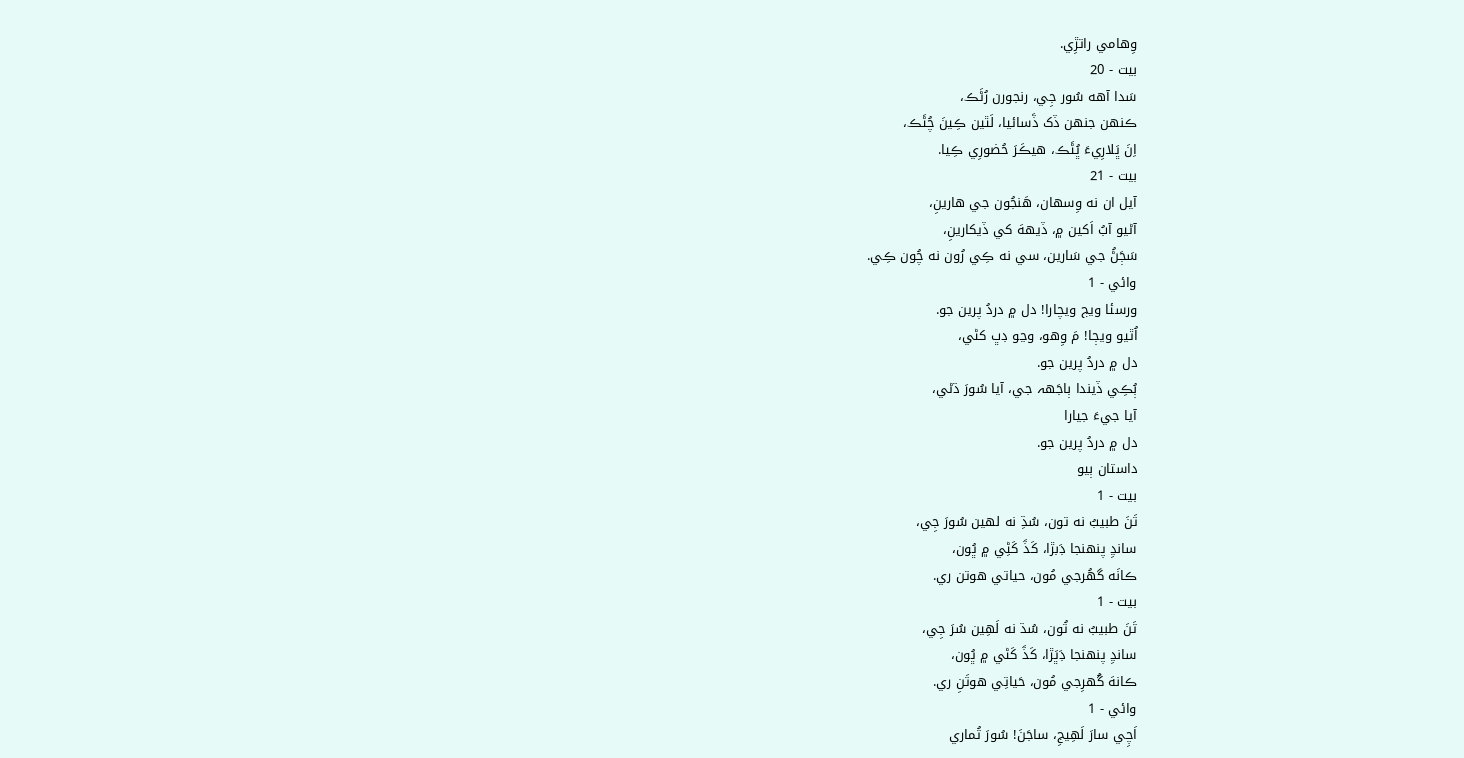وِهامي راتڙِي.
بيت - 20
سَدا آهه سُور جِي، رنجورن رُڻَڪ،
ڪنهن جنهن ڏک ڏَسائيا، لَٿين ڪِينَ چُڻَڪ،
اِنَ ڀَلارِيءَ ڀُڻَڪ، هيڪَرَ حُضورِي ڪِيا.
بيت - 21
آيل ان نه وِسهان، هَنجُون جي هارينِ،
آڻيو آبُ اَکين ۾، ڏيههَ کي ڏيکارينِ،
سَڄَڻُ جي سَارين، سي نه ڪِي رُون نه چُون ڪِي.
وائي - 1
ورسئا ويڄ ويچارا! دل ۾ دردُ پرين جو.
اُٿيو ويڄا! مَ وِھو، وڃو ڊڀ کڻي،
دل ۾ دردُ پرين جو.
ٻُڪِي ڏيندا ٻاجَهہ جي، آيا سُورَ ڌڻي،
آيا جيءَ جيارا
دل ۾ دردُ پرين جو.
داستان ٻيو
بيت - 1
تَنَ طبيبُ نه تون، سُڌِ نه لهين سُورَ جِي،
سانڍِ پنهنجا ڊَبڙا، کَڏَ کَڻِي ۾ ڀُون،
ڪانَه گهُرجي مُون، حياتي هوتن ري.
بيت - 1
تَنَ طبيبُ نه تُون، سُڌ نه لَهِين سُرَ جِي،
سانڍِ پنهنجا ڊَڀَڙا، کَڏَ کَڻي ۾ ڀُون،
ڪانهَ گُهرِجي مُون، حَياتِي هوتَنِ ري.
وائي - 1
اَچِي سارَ لَهِيجِ، ساجَنَ! سُورَ تُماري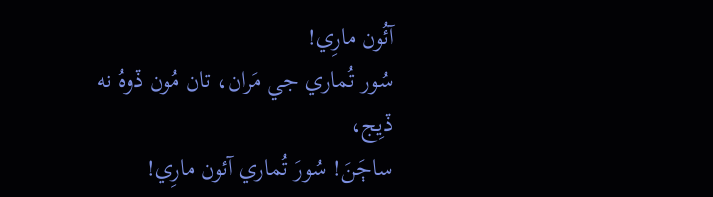آئُون مارِي!
سُور تُماري جي مَران، تان مُون ڏوهُ نه ڏيِج،
ساڄَنَ! سُورَ تُماري آئون مارِي!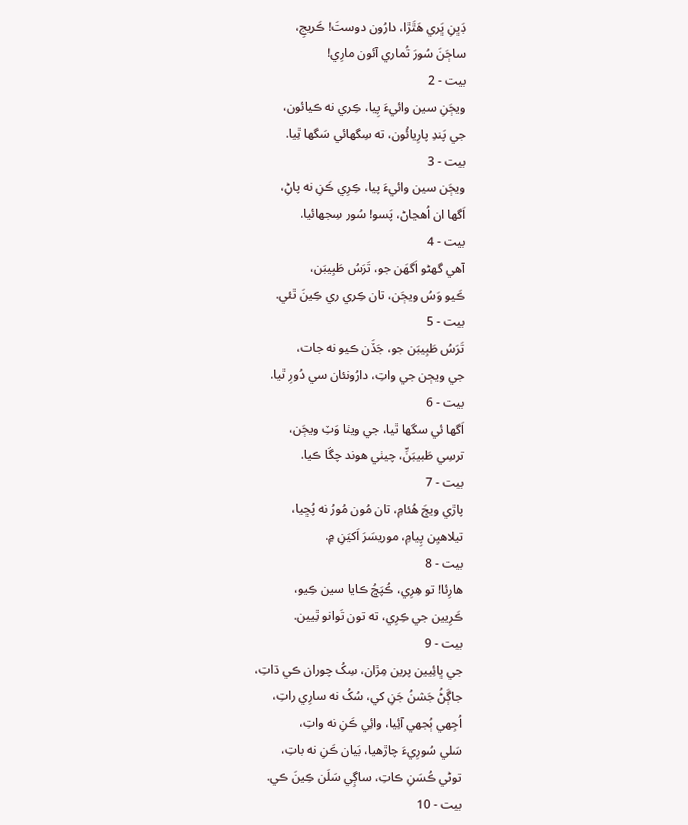ڊَڀنِ ڀَري هَٿَڙا، دارُون دوستَ! ڪَريجِ،
ساڄَنَ سُورَ تُماري آئون مارِي!
بيت - 2
ويڄَنِ سين وائيءَ پِيا، ڪِري نه ڪيائون،
جي پَندِ پارِيائُون، ته سِگهائي سَگها ٿِيا.
بيت - 3
ويڄَن سين وائيءَ پيا، ڪِرِي ڪَنِ نه پاڻِ،
اَگها ان اُهڃاڻ، پَسو! سُور سِجهائيا.
بيت - 4
آهي گهڻو اَگهَن جو، تَرَسُ طَبِيبَن،
ڪَيو وَسُ ويڄَن، تان ڪِري ري ڪِينَ ٿئي.
بيت - 5
تَرَسُ طَبِيبَن جو، جَڏَن ڪيو نه جات،
جي ويڄن جي واتِ، دارُونئان سي دُورِ ٿيا.
بيت - 6
اَگها ئي سگها ٿيا، جي ويٺا وَٽِ ويڄَن،
ترسِي طَبيبَنِّ، چيٺي هوند چڱا ڪيا.
بيت - 7
پاڙي ويڄَ هُئامِ، تان مُون مُورُ نه پُڇيا،
تيلاهيِن پِيامِ، موريسَرَ اَکيَنِ ۾.
بيت - 8
هارِئا! تو هِرِي، ڪُپَڇُ ڪايا سين ڪِيو،
ڪَرِيين جي ڪِرِي، ته تون تَوانو ٿِيين.
بيت - 9
جي ڀائِيين پرين مِڙان، سِکُ چوران ڪي ڌاتِ،
جاڳَڻُ جَشنُ جَنِ کي، سُکُ نه سارِي راتِ،
اُجِهي ٻُجهي آئِيا، وائِي ڪَنِ نه واتِ،
سَلي سُورِيءَ چاڙهيا، بَيان ڪَنِ نه باتِ،
توڻي ڪُسَنِ ڪاتِ، ساڳِي سَلَن ڪِينَ ڪي.
بيت - 10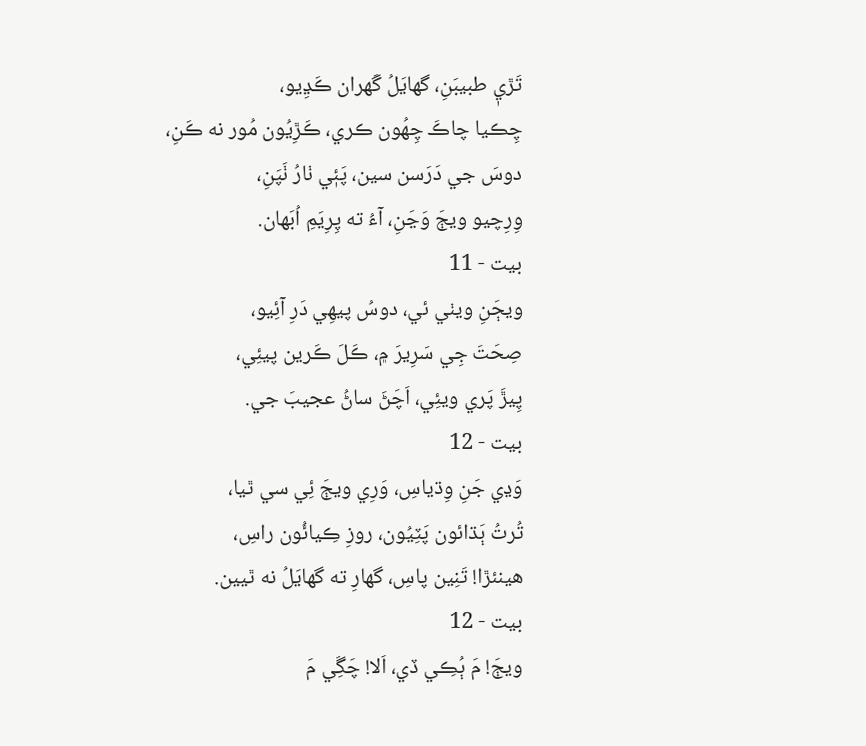تَڙيٖ طبيبَنِ، گهايَلُ گَهران ڪَڍِيو،
چِڪيا چاڪَ چِهُون ڪري، ڪَڙِيُون مُور نه ڪَنِ،
دوسَ جي دَرَسن سين، پَئٖي ٺارُ ٺَپَنِ،
وِرِچيو ويڄَ وَڃَنِ، آءُ ته پِرِيَمِ اُبَهان.
بيت - 11
ويڄَنِ ويٺي ئي، دوسُ پيهِي دَرِ آئِيو،
صِحَتَ جِي سَرِيرَ ۾، ڪَلَ ڪَرين پيئِي،
پِيڙَ پَري ويئِي، اَچَڻَ ساڻُ عجيبَ جي.
بيت - 12
وَڍي جَنِ وِڌياسِ، وَرِي ويڄَ ئِي سي ٿيا،
تُرتُ ٻَڌائون پَٽِيُون، روزِ ڪِيائُون راسِ،
هينئڙا! تَنِين پاسِ، گهارِ ته گهايَلُ نه ٿيين.
بيت - 12
ويڄَ! مَ ٻُڪِي ڏي، اَلا! چَڱِي مَ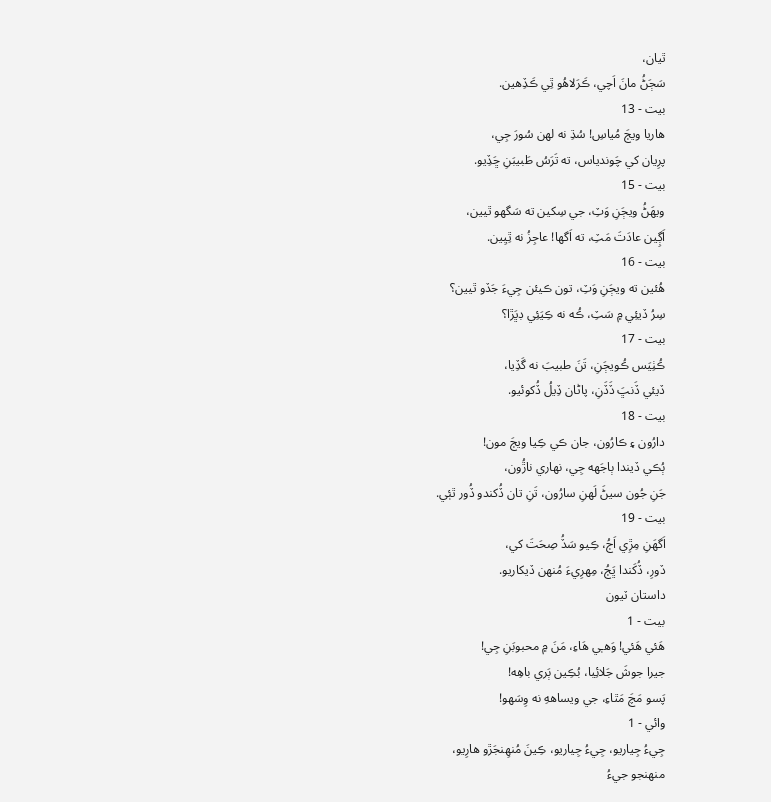ٿيان،
سَڄَڻُ مانَ اَچي، ڪَرَلاهُو ٿِي ڪَڏِهين.
بيت - 13
هاريا ويڄَ مُياسِ! سُڌِ نه لهن سُورَ جِي،
پرِيان کي چَوندياس، ته تَرَسُ طَبيبَنِ ڇَڏِيو.
بيت - 15
ويهَڻُ ويڄَنِ وَٽِ، جي سِکين ته سَگهو ٿيين،
اَڳِين عادَتَ مَٽِ، ته اَگها! عاجِزُ نه ٿِيِين.
بيت - 16
هُئين ته ويڄَنِ وَٽِ، تون ڪيئن جِيءَ جَڏو ٿيين؟
سِرُ ڏيئِي ۾ سَٽِ، ڪُه نه ڪِيَئِي ڊڀَڙا؟
بيت - 17
ڪُٺِيَس ڪُويڄَنِ، تَنَ طبيبَ نه گَڏِيا،
ڏيئي ڏَنڀَ ڏَڏَنِ، پاڻان ڏِيلُ ڏُکوئيو.
بيت - 18
دارُون ۽ ڪارُون، جان ڪي ڪِيا ويڄَ مون!
ٻُڪي ڏيندا ٻاجَهه جِي، نهاري ناڙُون،
جَنِ جُون سيڻَ لَهنِ سارُون، تَنِ تان ڏُکندو ڏُور ٿئٖي.
بيت - 19
اَگهَنِ مِڙِي اَڄُ، ڪِيو سَڏُ صِحَتَ کي،
ڏورِ، ڏُکَندا ڀَڄُ، مِهرِيءَ مُنهن ڏيکاريو.
داستان ٽيون
بيت - 1
هَئي هَئي! وَهـٖي هَاءِ، مَنَ ۾ محبوبَنِ جِي!
جيرا جوشَ جَلائِيا، بُڪِين ٻَري باهِه!
پَسو مَچَ مَٿاءِ، جي ويساههِ نه وِسَهو!
وائي - 1
جِيءُ جِياريو، جِيءُ جِياريو، ڪِينَ مُنهِنجَڙو هارِيو،
منهنجو جيءُ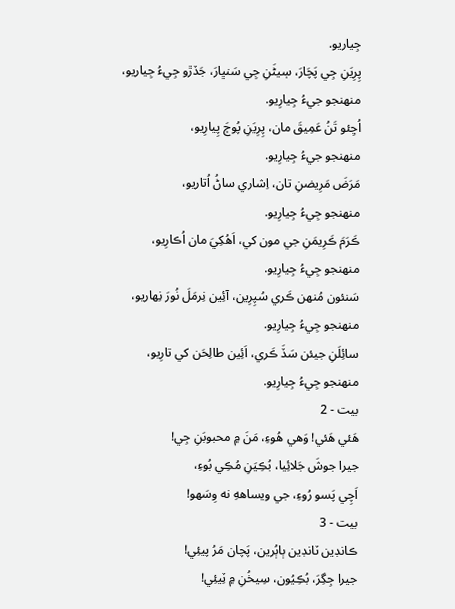جِياريو.
پِرِيَنِ جِي پَچَارَ، سٖيڻَنِ جِي سَنڀارَ، جَڏڙو جِيءُ جِياريو،
منهنجو جيءُ جِيارِيو.
اُڃِئو تَنُ عَمِيقَ مان، پِرِيَنِ پُوڄَ پِيارِيو،
منهنجو جيءُ جِيارِيو.
مَرَضَ مَرِيضنِ تان، اِشاري ساڻُ اُتاريو،
منهنجو جِيءُ جِيارِيو.
ڪَرَمَ ڪَرِيمَنِ جي مون کي، اَهُکِيَ مان اُڪارِيو،
منهنجو جِيءُ جِيارِيو.
سَنئون مُنهن ڪَري سُپِرِين، آئِين نِرمَلَ نُورَ نِهاريو،
منهنجو جِيءُ جِيارِيو.
سائِلَنِ جيئن سَڏَ ڪَري، اَئِين طالِحَن کي تارِيو،
منهنجو جِيءُ جِيارِيو.
بيت - 2
هَئي هَئي! وَهي هُوءِ، مَنَ ۾ محبوبَنِ جِي!
جيرا جوشَ جَلائِيا، بُڪِيَنِ مُڪِي بُوءِ،
اَچِي پَسو رُوءِ، جي ويساههِ نه وِسَهو!
بيت - 3
ڪانڊين ٽانڊين ٻاٻُرين، پَچان مَرُ پيئِي!
جيرا جِگِرَ، بُڪِيُون، سِيخُنِ ۾ ٽِيئِي!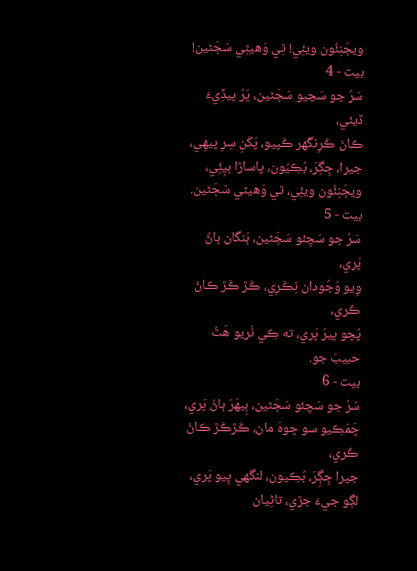ويڄَنِئُون ويئِي! ٿِي وَهيڻِي سَڄَڻين!
بيت - 4
سَرُ جو سَڃيو سَڄَڻين، ڀَرُ ڀيڏِيءَ ڏيئي،
ڪانَ ڪَرِنگَهر ڪَپيو، پَکَنِ سِرِ پيهِي،
جيرا، جِگِرَ، بُڪِيُون، پاساڙا ٻيٖئِي،
ويڄَنِئُون ويئِي، ٿي وَهيڻي سَڄَڻين.
بيت - 5
سَرُ جو سَڃِئو سَڄَڻين، ٻَنگان ٻاڻُ ڀَري،
وِيو وُجُودان نِڪَرِي، ڪَڙ ڪَڙ ڪانُ ڪَري،
پُڇو پيرَ ڀَري، ته ڪِي ٺَريو هَٿُ حبيبَ جو.
بيت - 6
سَرُ جو سَڃِئو سَڄَڻين، ٻِيهَرَ ٻاڻُ ڀَري،
ڇَمَڪِيو سو ڇوهَ مان، ڪَڙڪَڙ ڪانُ ڪَري،
جيرا جِڳِرَ، بُڪِيون، لنگهي پِيو پَري،
لڳو جيءَ جڙي، تاڻِيان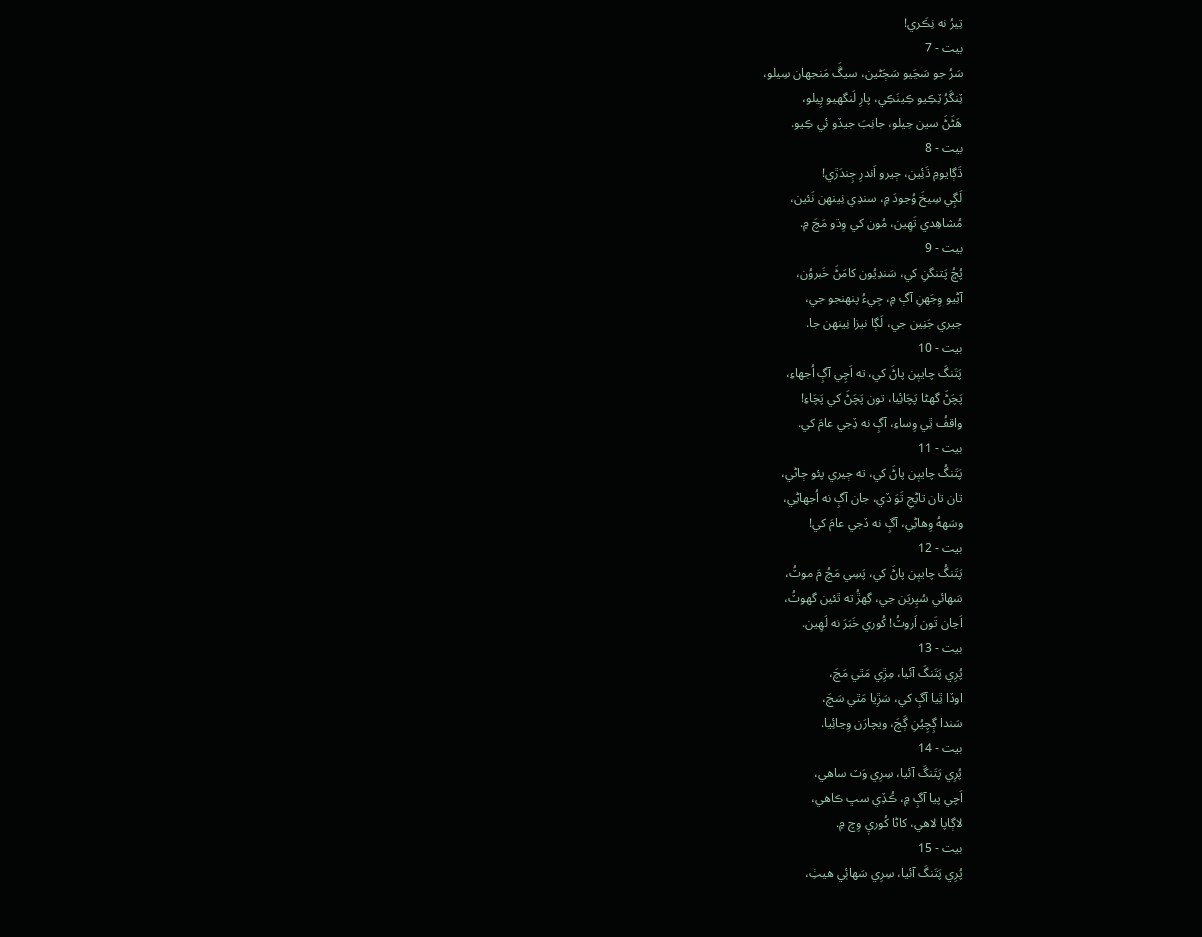تِيرُ نه نِڪَري!
بيت - 7
سَرُ جو سَڃَيو سَڄَڻين، سيڱَ مَنجهان سِيلو،
ٽِنگَرُ ٽِڪِيو ڪِينَڪِي، پارِ لَنگهيو پِيلو،
هَڻَڻَ سين حِيلو، جانِبَ جيڏو ئي ڪِيو.
بيت - 8
ڌَڳايومِ ڌَئِين، ڄيرو اَندرِ ڄِندَڙي!
لَڳِي سِيخَ وُجودَ ۾، سندِي نِينهن نَئين،
مُشاهِدي تَهِين، مُون کي وِڌو مَچَ ۾.
بيت - 9
پُڇُ پَتنگنِ کي، سَندِيُون کامَڻَ خَبروُن،
آڻِيو وِجَهنِ آڳ ۾، جِيءُ پنهنجو جي،
جيري جَنِين جي، لَڳا نيزا نِينهن جا.
بيت - 10
پَتَنگَ چاييٖن پاڻَ کي، ته اَچِي آڳِ اُجهاءِ،
پَچَڻَ گهڻا پَچَائِيا، تون پَچَڻَ کي پَچَاءِ!
واقفُ ٿِي وِساءِ، آڳِ نه ڏِجي عامَ کي.
بيت - 11
پَتَنگُ چاييٖن پاڻَ کي، ته ڄيري پئو ڄاڻي،
تان تان تاڻِجِ تَوَ ڏي، جان آڳِ نه اُجهاڻِي،
وسَههُ وِهاڻِي، آڳِ نه ڏجي عامَ کي!
بيت - 12
پَتَنگُ چاييٖن پاڻَ کي، پَسِي مَچُ مَ موٽُ،
سَهائي سُپِريَن جي، گِهڙُ ته ٿئين گهوٽُ،
اَڃان تَون اَروٽُ! کُوري خَبَرَ نه لَهِين.
بيت - 13
پُرِي پَتَنگَ آئيا، مِڙِي مَٿي مَچَ،
اوڏا ٿِيا آڳِ کي، سَڙِيا مَٿي سَچَ،
سَندا ڳِچِيُنِ ڳَچَ، ويچارَن وِڃائِيا.
بيت - 14
پُرِي پَتَنگَ آئيا، سِرِي وَٽ ساهي،
اَچي پيا آڳِ ۾، ڪُڏِي سڀ ڪاهي،
لاڳاپا لاهي، کاڻا کُوريٖ وِچ ۾.
بيت - 15
پُرِي پَتَنگَ آئيا، سِرِي سَهائٖي هيٺِ،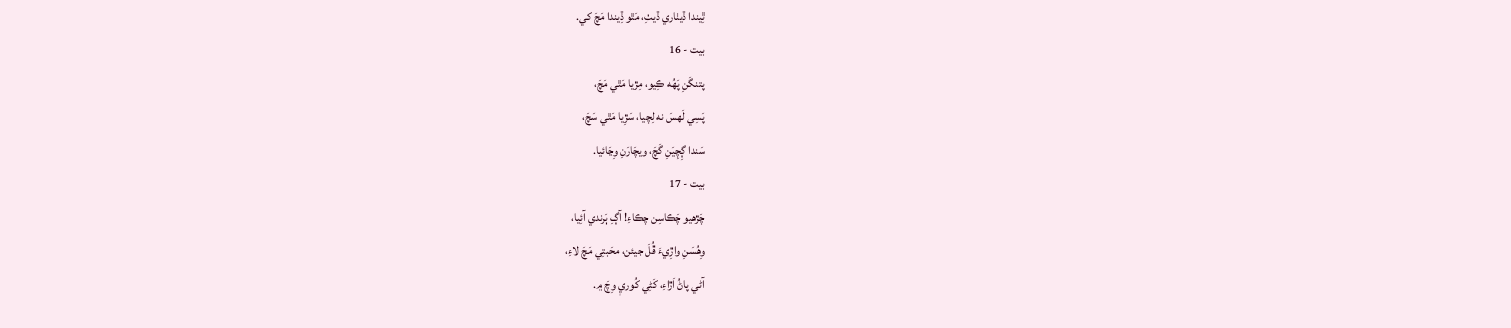ٿِيندا ڏيٺاري ڏيٺِ، مَٿو ڏِيندا مَچَ کي.
بيت - 16
پتنگَنِ پَهُه ڪِيو، مِڙيا مَٿي مَچَ،
پَسِي لَهسَ نه لِچيا، سَڙِيا مَٿي سَچَ،
سَندا ڳِچِيَنِ گَچَ، ويچَارَنِ وِڃَائيا.
بيت - 17
چَڙهيو چَڪاسِن چڪاءِ! آڳِ ٻَرندي آئِيا،
وِهُسَنِ واڙِيءَ ڦُلَ جيئن، محَبتِي مَچَ لاءِ،
آڻي پاڻُ اَڙاءِ، کَڻِي کُوريٖ وِچَ ۾.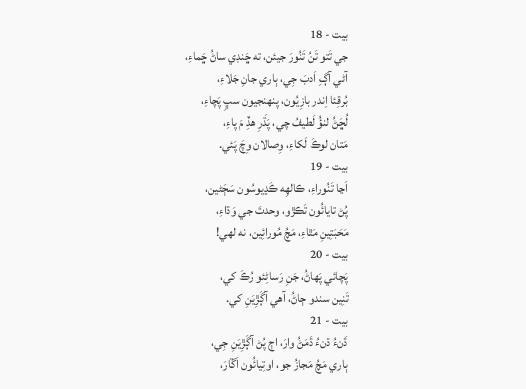بيت - 18
جي تَتو تَنُ تَنُورَ جيئن، ته ڇَنڊي ساڻُ ڇَماءِ،
آڻي آڳِ اَدبَ جِي، ٻاري جانِ جَلاءِ،
بُرقِئا اِندر بازِيُون، پنهنجيون سڀِ پَچاءِ،
لُڇَڻُ لنؤُ لَطيفُ چي، پَڌَرِ هڏِ مَ پاءِ،
مَتان لوڪَ لَکاءِ، وِصالان وِچَ پَئي.
بيت - 19
اَڃا تَنُوراءِ، ڪالهِه ڪَڍيوسُون سَڄَڻين،
پُڻ تايائُون تَڪڙو، وحدتَ جي وَڌاءِ،
مَحَبَتِينِ مَٿاءِ، مَچُ مُورائِين، نه لهي!
بيت - 20
پَچائي پَهاڻُ، جَنِ رَساڻِئو رُڪَ کي،
تَنِين سندو ڄاڻُ، آهي آڳَڙِيَنِ کي.
بيت - 21
ڌَنءُ ڌنءُ ڌَمَڻُ وارَ، اڄ پُڻ آڳَڙِيَنِ جِي،
ٻاري مَچُ مَجازُ جو، اوتِيائُون اَڱارَ،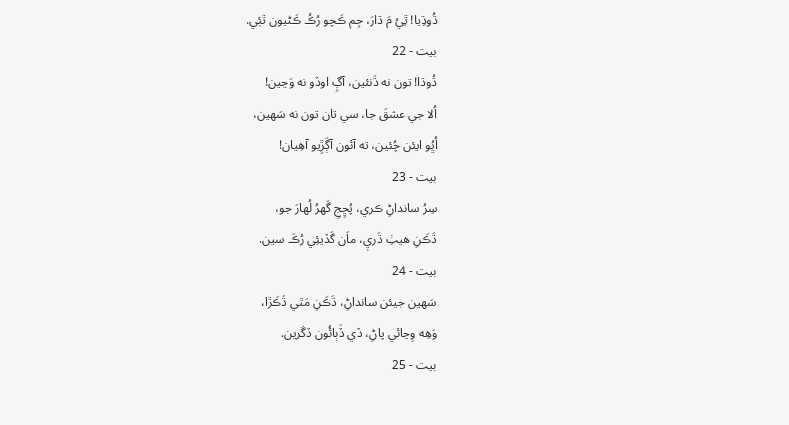ڌُوڌِيا! ٿِيُ مَ ڌارَ، جِم ڪَچو رُڪُ ڪَڻيون ٿئٖي.
بيت - 22
ڌُوڌا! تون نه ڌَنئين، آڳِ اوڏو نه وَڃين!
اُلا جي عشقَ جا، سي تان تون نه سَهين،
اُڀُو ايئن چُئين، ته آئون آڳَڙِيو آهِيان!
بيت - 23
سِرُ سانداڻِ ڪري، پُڇِجِ گَهرُ لُهارَ جو،
ڌَڪَنِ هيٺِ ڌَريٖ، ماَن گَڏيئِي رُڪَ سين.
بيت - 24
سَهين جيئن سانداڻِ، ڌَڪَنِ مَٿي ڌَڪَڙا،
وَهِه وِڃائي پاڻِ، ڏي ڏَٻائُون ڏڱرين.
بيت - 25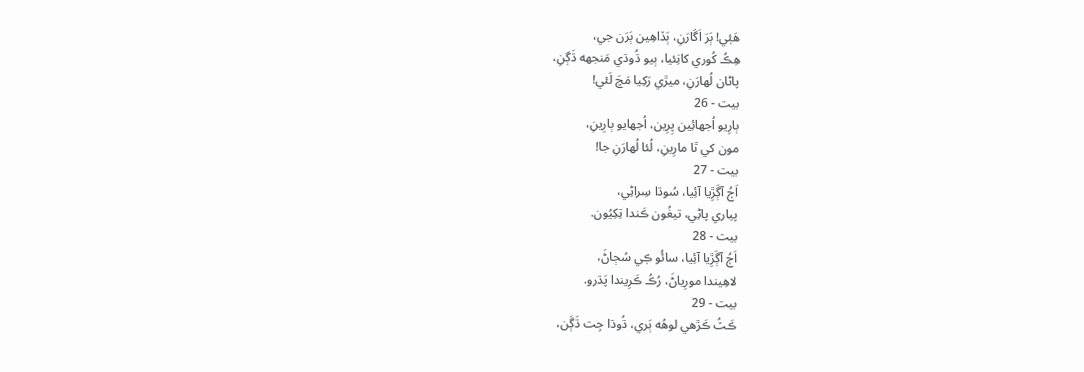هَئٖي! ٻَرَ اَڱارَنِ، ٻَڏاهِين ٻَرَن جي،
هِڪُ کُوري کانِئيا، ٻيو ڌُوڌي مَنجهه ڌَڳنِ،
پاڻان لُهارَنِ، ميڙي رَکِيا مَچَ لَئي!
بيت - 26
ٻارِيو اُجهائِين پِرِين، اُجهايو ٻارِينِ،
مون کي ٿا مارِينِ، لُئا لُهارَنِ جا!
بيت - 27
اَڄُ آڳَڙِيا آئِيا، سُوڌا سِراڻِي،
پياري پاڻِي، تيغُون ڪَندا تِکِيُون.
بيت - 28
اَڄُ آڳَڙِيا آئِيا، سائُو ڪٖي سُڄاڻَ،
لاهِيندا مورِياڻَ، رُڪُ ڪَرِيندا پَڌرو.
بيت - 29
ڪَٽُ ڪَڙهي لوهُه ٻَري، ڌُوڌا جِت ڌَڳَن،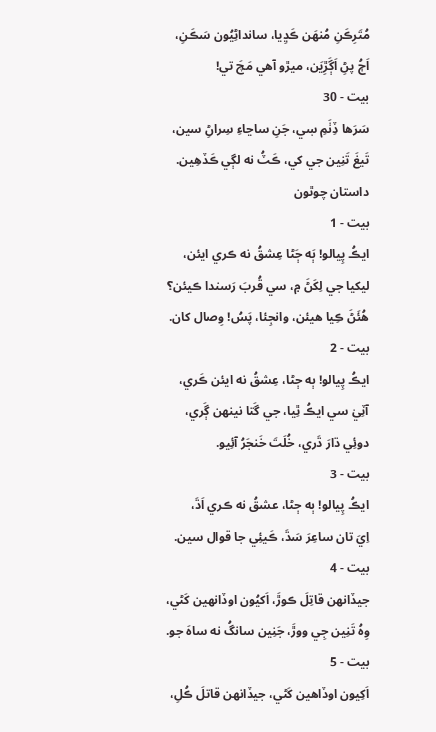مُتَرِڪَنِ مُنهَن ڪَڍِيا، سانداڻِيُون سَڪَنِ،
اَڄُ پڻِ اَڳَڙِيَن، ميڙو آهي مَچَ تي!
بيت - 30
سَرَها ڏِٺَمِ سٖي، جَنِ ساڃاءِ سِراڻِ سين،
تَيغَ تَنِين جي کي، ڪَٽُ نه لڳي ڪَڏهِين.
داستان چوٿون
بيت - 1
ايڪُ پِيالو! ٻَه ڄَڻا عِشقُ نه ڪري ايئن،
ليکيا جي لِکَڻَ ۾، سي قُربَ رَسندا ڪيئن؟
هُئَڻَ ڪِيا هيئن، وانجِئا، پَسُ! وِصال کان.
بيت - 2
ايڪُ پِيالو! ٻه ڄڻا، عِشقُ نه ايئن ڪَري،
آٽِيٰ سي ايڪُ ٿِيا، جي گَتا نينهن ڳَري،
دوئِي ڌارَ ڌَري، خُلَتَ خَنجَرُ آئِيو.
بيت - 3
ايڪُ پِيالو! ٻه ڄڻا، عشقُ نه ڪري اَڌَ،
اِيَ تان ساعِرَ سَڌَ، ڪَيئِي جا قوال سين.
بيت - 4
جيڏانهن قاتِلَ ڪوڙَ، اَکيُون اوڏانهين کَڻي،
وِهُ تَنِين جِي ووڙَ، جَنِين سانگُ نه ساهَ جو.
بيت - 5
اَکِيون اوڏاهين کَڻي، جيڏانهن قاتلَ ڪُلِ،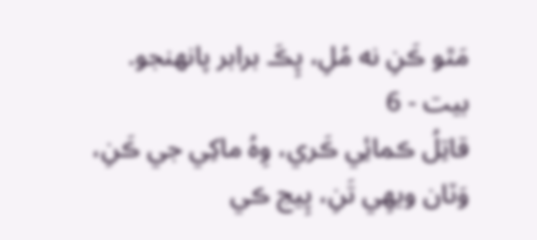مَٿو ڪَنِ نه مُلِ، پِڪَ برابر پانهنجو.
بيت - 6
قاتِلُ ڪمائِي ڪَري، وِهُ ماکِي جي ڪَنِ،
وَٽان ويهِي تَنِ، پِيج ڪي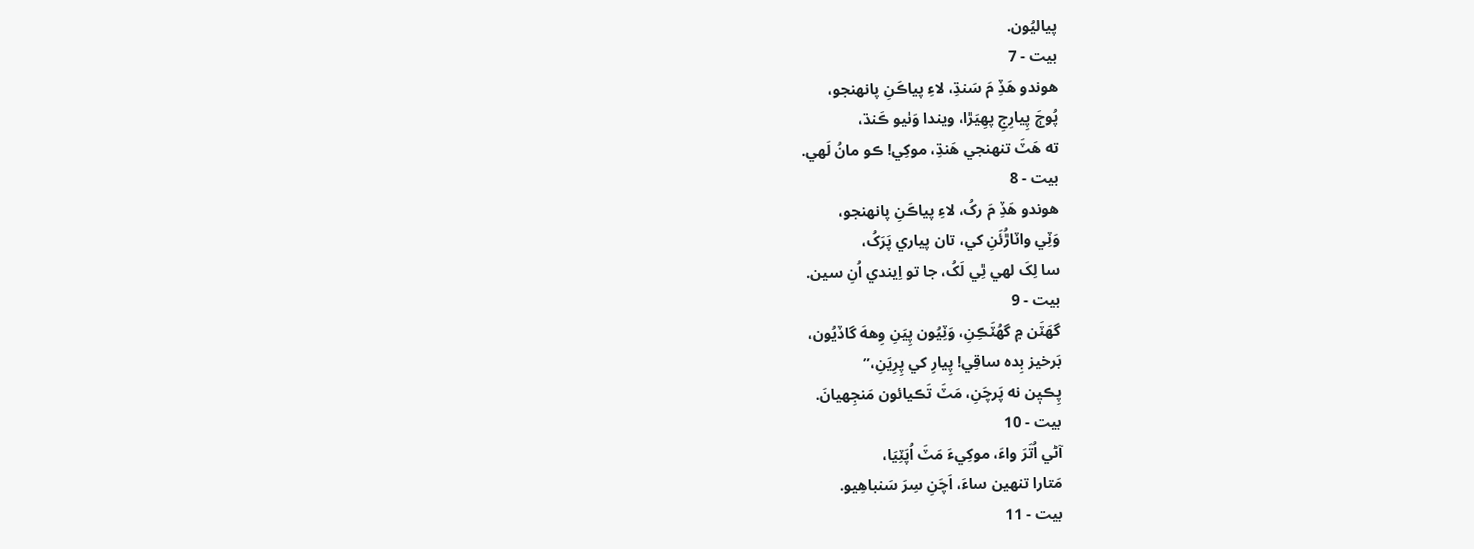پياليُون.
بيت - 7
هوندو هَڏِ مَ سَنڌِ، لاءِ پياڪَنِ پانهنجو،
پُوڄَ پِيارِجِ پهِيَڙا، ويندا وَٺيو ڪَنڌ،
ته هَٽَ تنهنجي هَنڌِ، موکِي! ڪو مانُ لَهي.
بيت - 8
هوندو هَڏِ مَ رکُ، لاءِ پياڪَنِ پانهنجو،
وَٽِي واٽاڙُئَنِ کي، تان پياري پَرَکُ،
سا لِکَ لهي ٿِي لَکُ، جا تو اِيندي اُنِ سين.
بيت - 9
گهَٽَن ۾ گهُٽَڪِنِ، وَٽِيُون پِيَنِ وِههَ گاڏيُون،
بَرخيز بِده ساقِي! پِيارِ کي پِرِيَنِ،”
پِڪيٖن نه پَرچَنِ، مَٽَ تَڪيائون مَنجِهيانَ.
بيت - 10
آڻي اُتَرَ واءَ، موکِيءَ مَٽَ اُپَٽِيَا،
مَتارا تنهين ساءَ، اَچَنِ سِرَ سَنباهِيو.
بيت - 11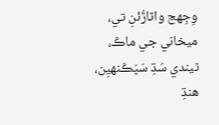وِجِهج واٽاڙُئنِ تي، ميخاني جي ماڪَ،
ٿيندي سُڌِ سَڀَڪَنهيِن، هنڌِ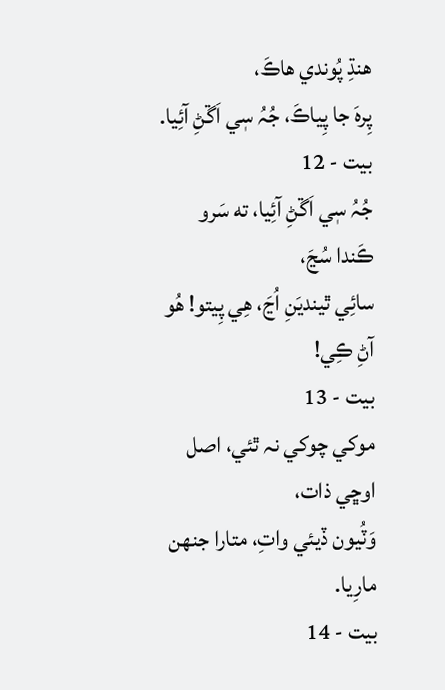هنڌِ پُوندي هاڪَ،
پِرهَ جا پِياڪَ، جُہُ سٖي اَڱڻِ آئِيا.
بيت - 12
جُہُ سٖي اَڱڻِ آئِيا، ته سَرو ڪَندا سُڃَ،
سائِي ٿينديَنِ اُڃَ، هِي پِيتو! هُو آڻِ ڪِي!
بيت - 13
موکي چوکي نہ ٿئي، اصل اوڇي ذات،
وَٽُيون ڏيئي واتِ، متارا جنھن مارِيا.
بيت - 14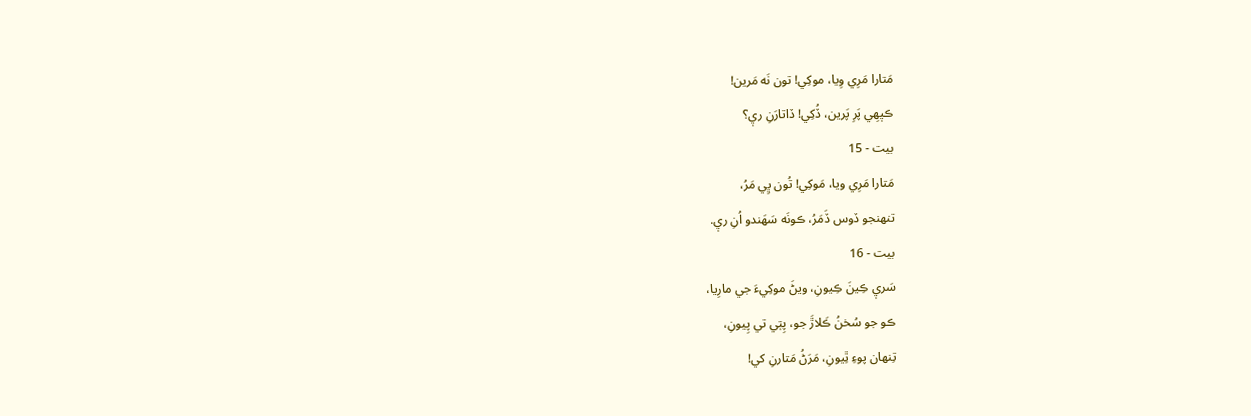مَتارا مَرِي وِيا، موکِي! تون نَه مَرين!
ڪيٖهِي پَرِ پَرين، ڏُکِي! ڏاتارَنِ ريٖ؟
بيت - 15
مَتارا مَرِي ويا، مَوکِي! تُون ڀِي مَرُ،
تنهنجو ڏوس ڏَمَرُ، ڪونَه سَهَندو اُنِ ريٖ.
بيت - 16
سَريٖ ڪِينَ ڪِيونِ، ويڻَ موکِيءَ جي مارِيا،
ڪو جو سُخنُ ڪَلاڙَ جو، پِتٖي تي پِيونِ،
تِنهان پوءِ ٿِيونِ، مَرَڻُ مَتارنِ کي!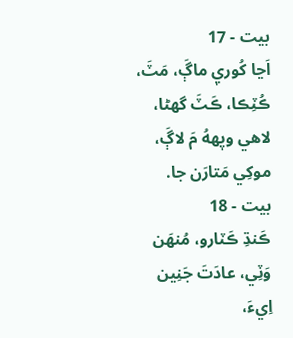بيت - 17
اَڃا کُوريٖ ماڳَ، مَٽَ، ڪُٽِڪا، ڪَٽَ گهڻا،
لاهي ويٖههُ مَ لاڳَ، موکِي مَتارَن جا.
بيت - 18
ڪَنڌِ ڪَٽارو، مُنهَن وَٽِي، عادَتَ جَنِين اِيءَ،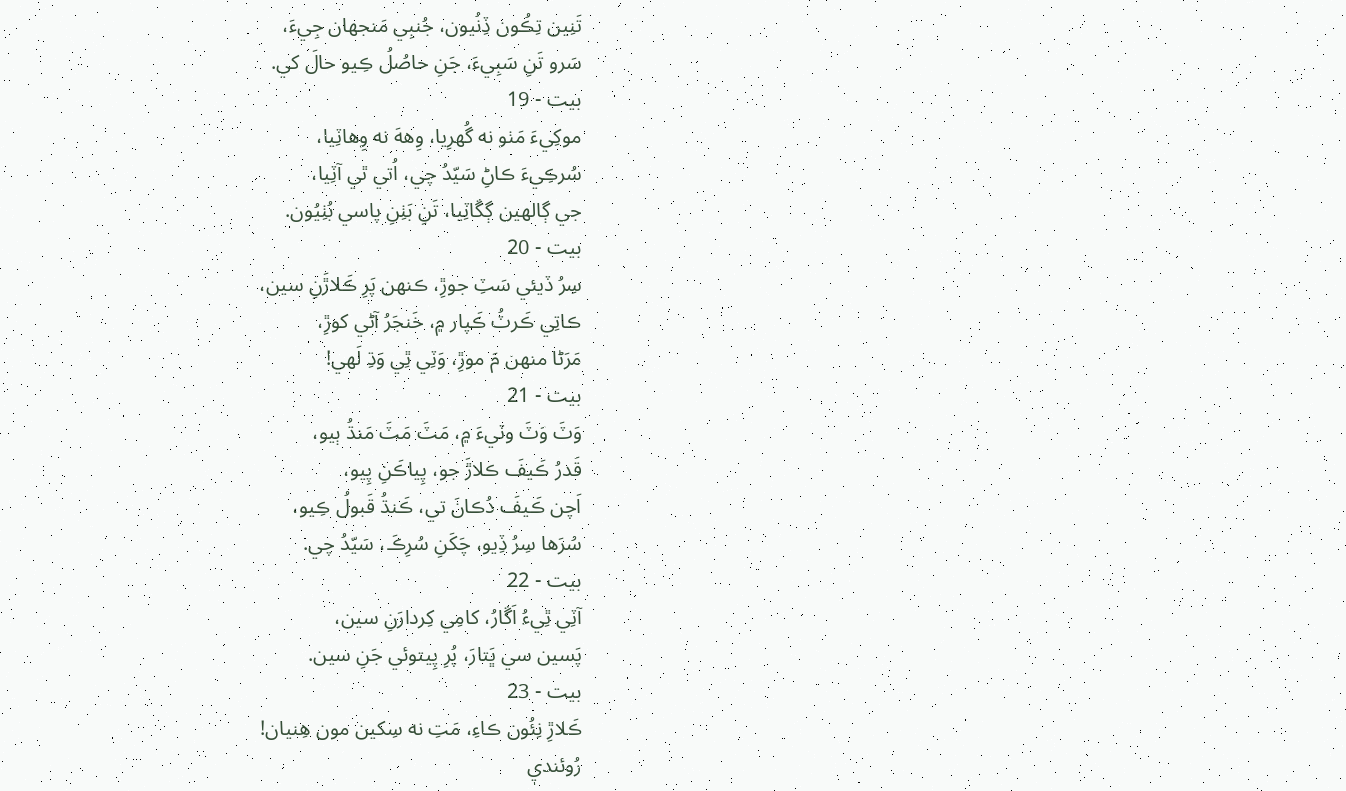تَنِين تِڪُون ڏِنُيون، جُنبِي مَنجهان جِيءَ،
سَرو تَنِ سَبِيءَ، جَنِ حاصُلُ ڪِيو حالَ کي.
بيت - 19
موکِيءَ مَٺو نه گُهرِيا، وِههَ نه وِهاٽِيا،
سُرڪِيءَ ڪاڻِ سَيّدُ چي، اُتي ٿي آٽِيا،
جي ڳالهين ڳڱاٽِيا، تَنِ بَٺِنِ پاسي بُٺِيُون.
بيت - 20
سِرُ ڏيئي سَٽِ جوڙِ، ڪنهن پَرِ ڪَلاڙَنِ سين،
ڪاتِي ڪَرٽُ ڪَپار ۾، خَنجَرُ آڻي کوڙِ،
مَرَڻا منهن مَ موڙِ، وَٽِي ٿِي وَڌِ لَهي!
بيت - 21
وَٽَ وَٽَ وٽيءَ ۾، مَٽَ مَٽَ مَنڌُ ٻيو،
قَدرُ ڪَيفَ ڪلاڙَ جو، پِياڪَنِ پِيو،
اَچن ڪَيفَ دُڪانَ تي، ڪَنڌُ قَبولُ ڪِيو،
سُرَها سِرُ ڏِيو، چَکَنِ سُرِڪَ، سَيّدُ چي.
بيت - 22
آٽِي ٿِيءُ اَڱارُ، کامِي کِردارَنِ سين،
پَسين سي ڀَتارَ، پُرِ پِيتوئي جَنِ سين.
بيت - 23
ڪَلاڙِ نِئُون ڪاءِ، مَتِ نه سِکين مون هِنيان!
رُوئنديٖ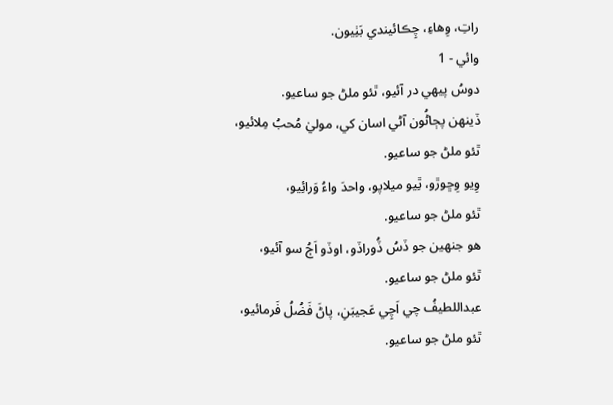راتِ، وِهاءِ، چِڪائيندي بَٺِيون.
وائي - 1
دوسُ پيھي در آئيو، ٿئو ملڻ جو ساعيو.
ڏينھن پڄاڻُون آڻي اسان کي، موليٰ مُحبُ مِلائيو،
ٿئو ملڻ جو ساعيو.
وِيو وِڇوڙو، ٿِيو ميلاپو، واحدَ واءُ وَرائِيو،
ٿئو ملڻ جو ساعيو.
هو جنھين جو ڏسُ ڏُوراڏو، اوڏو اَڄُ سو آئيو،
ٿئو ملڻ جو ساعيو.
عبداللطيفُ چي اَچِي عَجيبَنِ، پاڻَ فَضُلُ فَرمائيو،
ٿئو ملڻ جو ساعيو.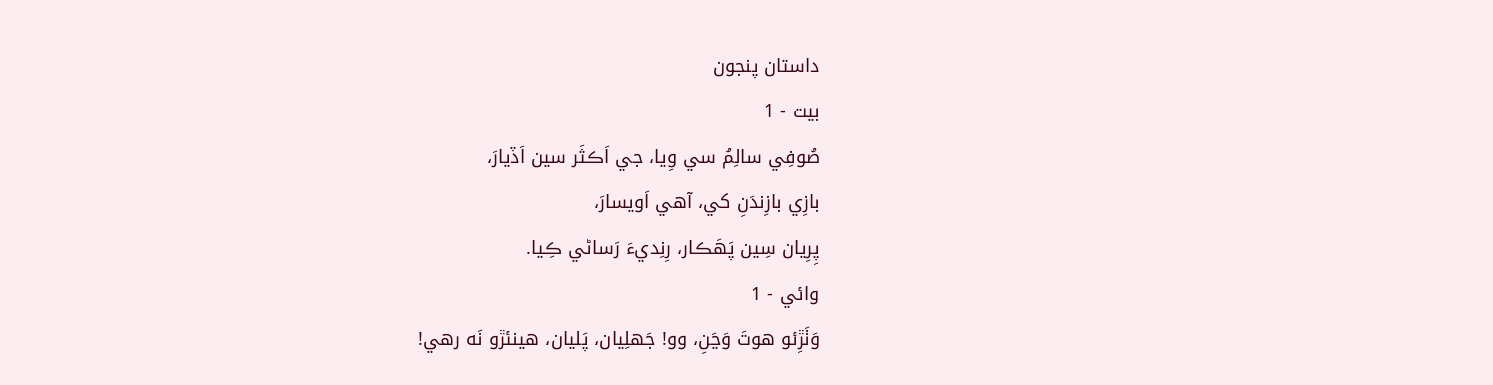داستان پنجون
بيت - 1
صُوفِي سالِمُ سي وِيا، جي اَڪثَر سين اَڏيارَ،
بازِي بازِندَنِ کي، آهي اَويسارَ،
پِرِيان سِين پَهَڪار، رِنِديءَ رَساڻي ڪِيا.
وائي - 1
وَٺَڙِئو هوتَ وَڃَنِ، وو! جَهلِيان، پَليان، هينئڙو نَه رهي!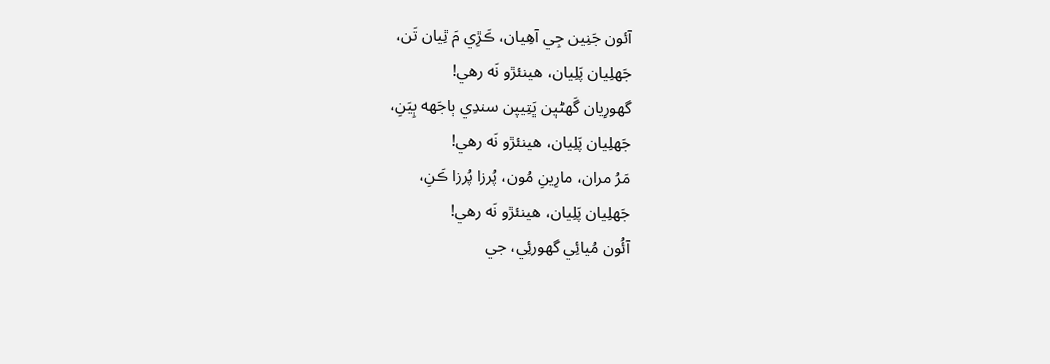آئون جَنِين جِي آهِيان، ڪَڙِي مَ ٿِيان تَن،
جَهلِيان پَلِيان، هينئڙو نَه رهي!
گهورِيان گَهڻيٖن ڀَتِييٖن سندِي ٻاجَهه ٻِيَنِ،
جَهلِيان پَلِيان، هينئڙو نَه رهي!
مَرُ مران، مارِينِ مُون، پُرزا پُرزا ڪَنِ،
جَهلِيان پَلِيان، هينئڙو نَه رهي!
آئُون مُيائِي گهورئِي، جي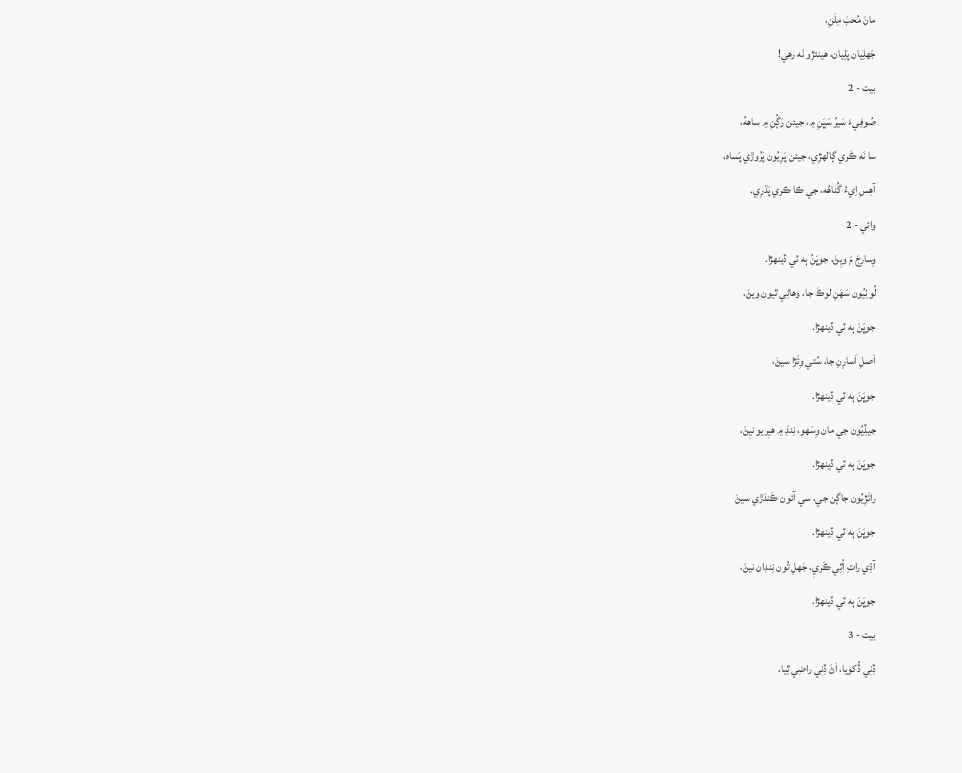مانَ مُحبَ مِلَنِ،
جَهلِيان پَلِيان، هينئڙو نَه رهي!
بيت - 2
صُوفِيءَ سَيرُ سَڀَنِ ۾، جيئن رَڳُنِ ۾ ساههُ،
سا نَه ڪَري ڳالهڙِي، جيئن پَرِيُون پَرُوڙي پَساه،
آهِسِ اِيءُ گُناهُه، جي ڪا ڪري پَڌرِي.
وائي - 2
وِسارِجَ مَ ويٖڻَ، جوڀَنُ ٻه ٽي ڏينهڙا.
لُوٺِيُون سَهَنِ لوڪَ جا، وهاڻِي ٿيون ويڻَ،
جوڀَنَ ٻه ٽي ڏينهڙا.
اَصلِ اَسارِنِ جا، سُتي وِئَڙا سيڻَ،
جوڀَنَ ٻه ٽي ڏينهڙا.
جيڏِيُون جي مان وِسَهو، نِنڊَ ۾ هيٖريو نيٖڻَ،
جوڀَنَ ٻه ٽي ڏينهڙا.
راتَڙِيُون جاڳن جي، سي آئون ڪَندَڙي سيڻَ
جوڀَنَ ٻه ٽي ڏينهڙا.
آڌِي راتِ اُٿِي ڪَريٖ، جَهلِ تُون نِنڊان نيڻَ،
جوڀَنَ ٻه ٽي ڏينهڙا.
بيت - 3
ڏِنٖي ڏُکويا، اَڻَ ڏِنٖي راضِي ٿِيا،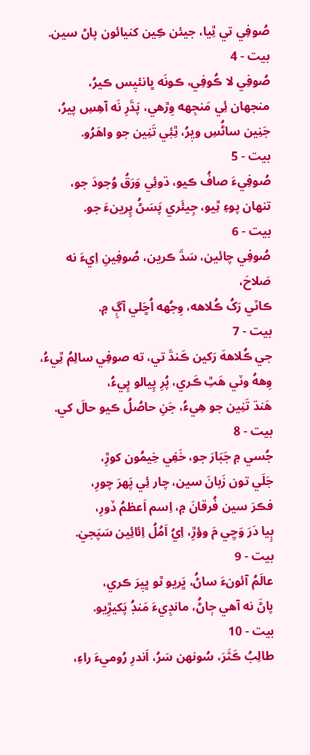صُوفِي تي ٿِيا، جيئن ڪِين کنيائون پاڻ سين.
بيت - 4
صُوفِي لا ڪُوفِي، ڪونَه ڀانئيٖس ڪيرُ،
منجهان ئِي مَنجِهه وِڙهي، پَڌَرِ نَه آهِسِ پيرُ،
جَنِين ساڻُسِ ويٖرُ، ٿِئٖي تَنِين جو واهَرُو.
بيت - 5
صُوفِيءَ صافُ ڪيو، ڌوئِي وَرَقُ وُجودَ جو،
تنهان پوءِ ٿِيو، جِيئَري پَسَڻُ پِرينءَ جو.
بيت - 6
صُوفِي چائين، سَڌَ ڪرين، صُوفِينِ اِيءَ نه صَلاحَ،
ڪاٽي رَکُ ڪُلاهه، وِجُهه اُڇَلي آڳِ ۾.
بيت - 7
جي ڪُلاههَ رَکين ڪَنڌَ تي، ته صوفِي سالِمُ ٿِيءُ،
وِههُ وٽي هَٿِ ڪَري، پُرِ پِيالو پِيءُ،
هَنڌ تَنِين جو هِيءُ، جَنِ حاصُلُ ڪيو حالَ کي.
بيت - 8
جُسي ۾ جَبَارَ جو، خَفِي خِيمُون کوڙِ،
جَلَي تون زَبانَ سين، چار ئِي پَهرَ چورِ،
فڪرَ سين فُرقانَ ۾، اِسم اَعظمُ ڏورِ،
ٻِيا دَرَ وَڃِي مَ وؤڙِ، اِيُ اَمُلُ اِئائِين سَپَجيٰ.
بيت - 9
عالَمُ آئونءَ ساڻُ، ڀَريو ٿو ڀيٖرَ ڪري،
پاڻَ نه آهي ڄاڻُ، مانڊِيءَ مَنڊُ پَکيڙِيو.
بيت - 10
طالِبُ ڪَثَرَ، سُونهن سَرُ، اَندرِ رُوميءَ راءِ،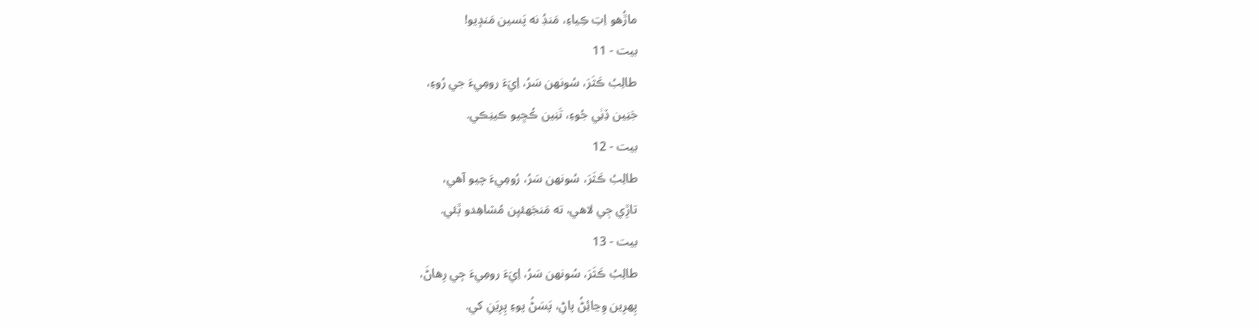ماڙُهو اِتِ ڪِياءِ، مَنڊُ نه پَسين مَنڊِيو!
بيت - 11
طالِبُ ڪَثَرَ، سُونهن سَرُ، اِيَءَ رومِيءَ جي رُوءِ،
جَنِين ڏِٺِي جُوءِ، تَنِين ڪُڇيو ڪينِڪي.
بيت - 12
طالِبُ ڪَثَرَ، سُونهن سَرُ، رُومِيءَ چيو آهي،
تاڙِي جٖي لاهي، ته مَنجَهئيِن مُشاهِدو ٿٖئي.
بيت - 13
طالِبُ ڪَثَرَ، سُونهن سَرُ، اِيَءَ رومِيءَ جِي رِهاڻَ،
پِهرِين وِڃائِڻُ پاڻِ، پَسَڻُ پوءِ پِرِيَنِ کي.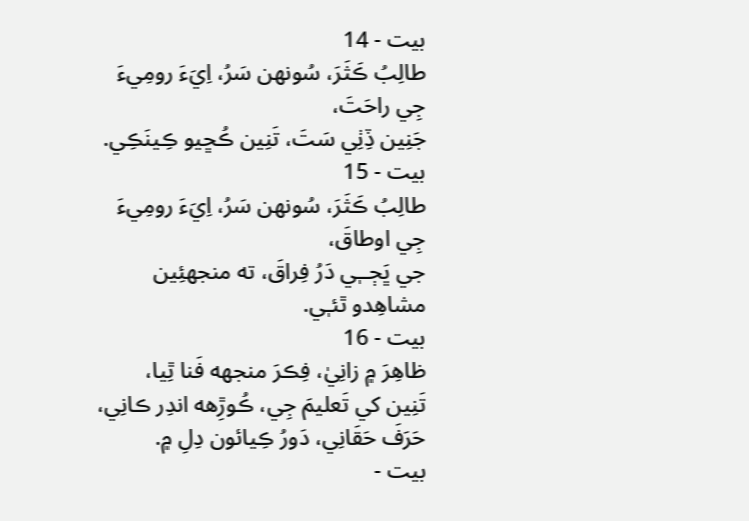بيت - 14
طالِبُ ڪَثَرَ، سُونهن سَرُ، اِيَءَ رومِيءَ جِي راحَتَ،
جَنِين ڏِٺِي سَتَ، تَنِين ڪُڇيو ڪِينَڪِي.
بيت - 15
طالِبُ ڪَثَرَ، سُونهن سَرُ، اِيَءَ رومِيءَ جِي اوطاقَ،
جي ڀَڄــٖي دَرُ فِراقَ، ته منجهئِين مشاهِدو ٿئـٖي.
بيت - 16
ظاهِرَ ۾ زانِيٰ، فِڪرَ منجهه فَنا ٿِيا،
تَنِين کي تَعليمَ جِي، ڪُوڙِهه اندِر ڪانِي،
حَرَفَ حَقَانِي، دَورُ ڪِيائون دِلِ ۾.
بيت -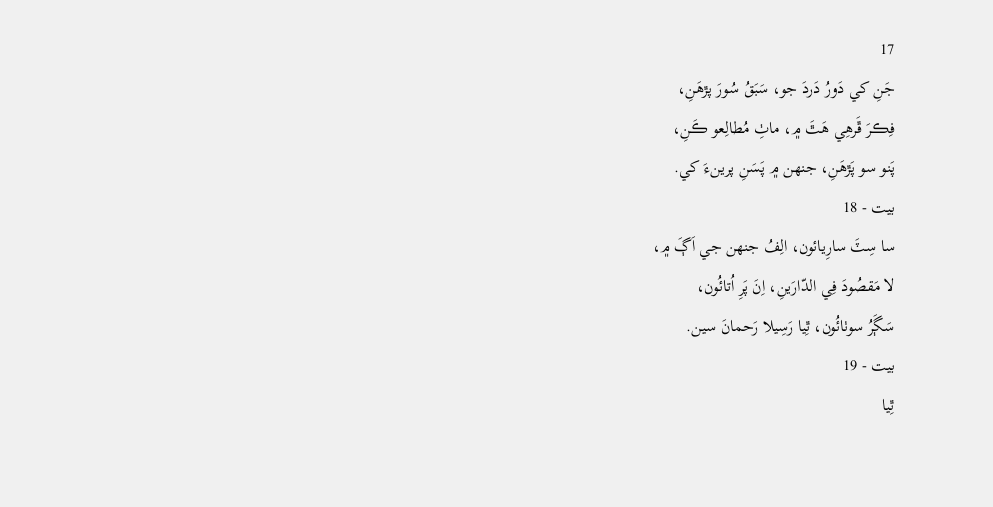17
جَنِ کي دَورُ دَردَ جو، سَبَقُ سُورَ پڙهَنِ،
فِڪرَ ڦَرهِي هَٿَ ۾، ماٺِ مُطالِعو ڪَنِ،
پَنو سو پَڙهَنِ، جنهن ۾ پَسَنِ پرينءَ کي.
بيت - 18
سا سِٽَ سارِيائون، الِفُ جنهن جي اَڳَ ۾،
لا مَقصُودَ فِي الدّارَينِ، اِنَ پَرِ اُتائُون،
سَڳَرُ سوٺائُون، ٿِيا رَسِيلا رَحمانَ سين.
بيت - 19
ٿِيا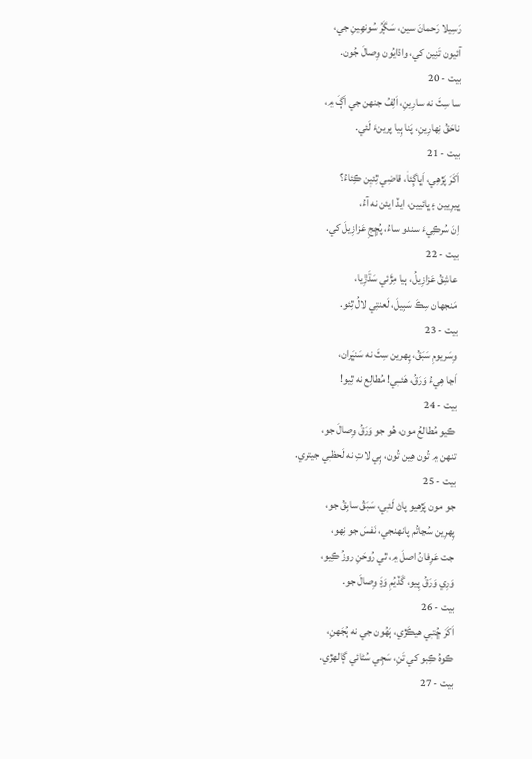رَسِيلا رَحمانَ سين، سَڳَرُ سُونهِينِ جي،
آئيون تَنِين کي، واڌايُون وِصالَ جُون.
بيت - 20
سا سِٽَ نه سارِينِ، اَلِفُ جنهن جي اَڳَ ۾،
ناحَقُ نِهارِينِ، پَنا ٻِيا پرينءَ لَئي.
بيت - 21
اَکَرَ پَڙهِي، اَڀاڳِئاٰ، قاضِي ٿِئيٖن ڪِئاءُ؟
ڀيرِيين ۽ ڀائيين، ايڏ ايئن نه آءُ،
اِنَ سُرڪِيءَ سندو ساءُ، پُڇِجِ عَزازِيلَ کي.
بيت - 22
عاشِقُ عَزازِيلُ، ٻيا مِڙَئي سَڌَڙِيا،
مَنجهان سِڪَ سَبِيلَ، لَعنتِي لالُ ٿِئو.
بيت - 23
وِسَريومِ سَبَقُ، پِهرين سِٽَ نه سَنڀَران،
اَڃا هِيءُ وَرَقُ، هَئــٖي! مُطالِع نه ٿِيو!
بيت - 24
ڪيو مُطالعُ مون، هُو جو وَرَقُ وِصالَ جو،
تنهن ۾ تُون هِين تُون، ٻِي لاتِ نه لَحظـٖي جيتري.
بيت - 25
جو مون پَڙهيو پاڻ لَئـٖي، سَبَقُ سابِقُ جو،
پِهرِين سُڃاتُم پانهنجي، نَفسَ جو نِهو،
جت عَرِفانُ اصلَ ۾، ٿي رُوحَنِ روزُ ڪِيو،
وَرِي وَرَقُ پِيو، گَڏيُمِ وَڍَ وِصالَ جو.
بيت - 26
اَکَرَ ڇُتـٖي هيڪَڙي، ٻَهُون جي نه ٻُجَهنِ،
ڪوهُ ڪِبو کي تَنِ، سَڄِي سُڻائي ڳالهڙي.
بيت - 27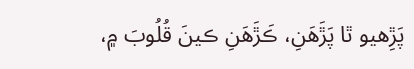پَڙِهيو ٿا پَڙَهَنِ، ڪَڙَهَنِ ڪينَ قُلُوبَ ۾،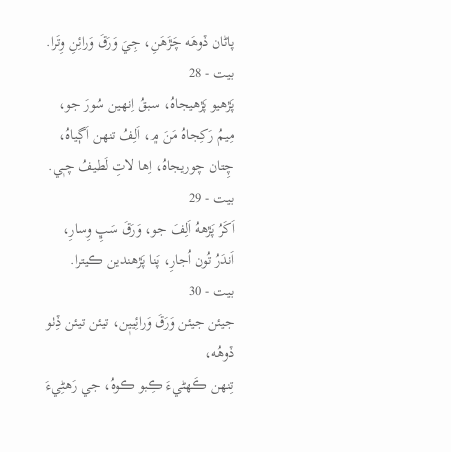پاڻان ڏوهَه چَڙَهَنِ، جِيَ وَرَقَ وَرائِنِ وِتَرا.
بيت - 28
پَڙهيو پَڙهيجاهُ، سبقُ اِنهين سُورَ جو،
مِيمُ رَکِجاهُ مَنَ ۾، اَلِفُ تنهن اَڳياهُ،
چِتان چوريجاهُ، اِها لاتِ لَطيفُ چـٖي.
بيت - 29
اَکَرُ پَڙههُ اَلِفَ جو، وَرَقَ سَڀِ وِسارِ،
اَندَرُ تُون اُجارِ، پَنا پَڙهندين ڪيترا.
بيت - 30
جيئن جيئن وَرَقَ وَرائِييٖن، تيئن تيئن ڏِٺو ڏوهُه،
تِنهن ڪَهڻيءَ ڪِبو ڪوهُ، جي رَهڻِيءَ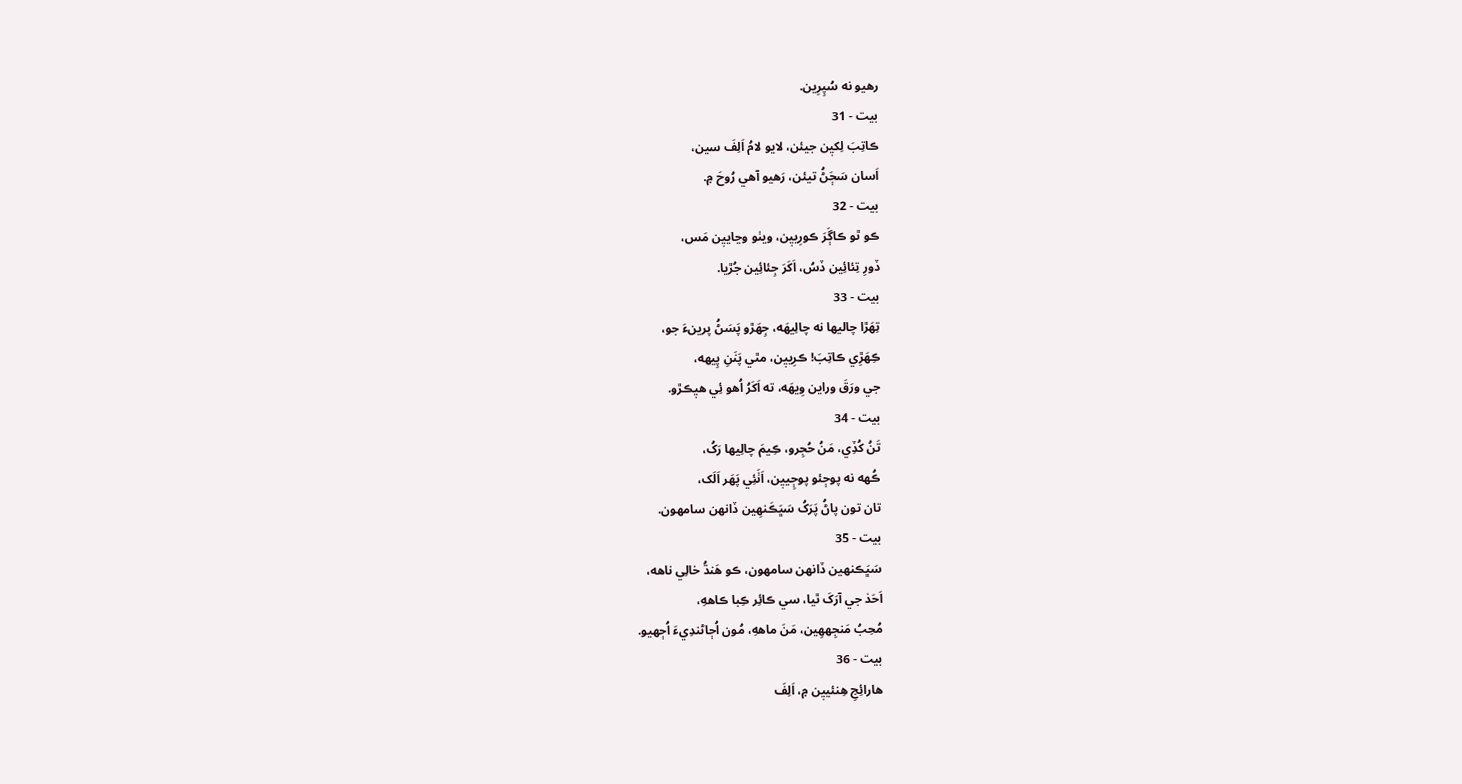رهيو نه سُپِرِين.
بيت - 31
ڪاتِبَ لِکيٖن جيئن، لايو لامُ اَلِفَ سين،
اَسان سَڄَڻُ تيئن، رَهيو آهي رُوحَ ۾.
بيت - 32
ڪو ٿو ڪاڳَرَ ڪورِييٖن، ويٺو وڃاييٖن مَس،
ڏورِ تِئائِين ڏسُ، اَکَرَ جِئائِين جُڙيا.
بيت - 33
تِهَڙا چاليها نه چالِيهَه، جِهَڙو پَسَڻُ پرينءَ جو،
ڪِهَڙِي ڪاتِبَ! ڪرِييٖن، مٿي پَنَنِ پِيهه،
جي ورَقَ وراين وِيهَه، ته اَکَرُ اُهو ئِي هيٖڪڙو.
بيت - 34
تَنُ کُڏِي، مَنُ حُجِرو، ڪِيمَ چالِيها رَکُ،
ڪُهه نه پوڄئو پوڄِييٖن، اَٺَئِي پَهَر اَلَک،
تان تون پاڻُ پَرَکُ سَڀَڪَنهِين ڏانهن سامهون.
بيت - 35
سَڀَڪنهين ڏانهن سامهون، ڪو هَنڌُ خالِي ناهه،
اَحَدٰ جي آرَکَ ٿيا، سي ڪائِر ڪِبا ڪاههِ،
مُحِبُ مَنجِههِين، مَنَ ماههِ، مُون اُڄاڻندِيءَ اُڄهيو.
بيت - 36
هارائِجِ هِنئييٖن ۾، اَلِفَ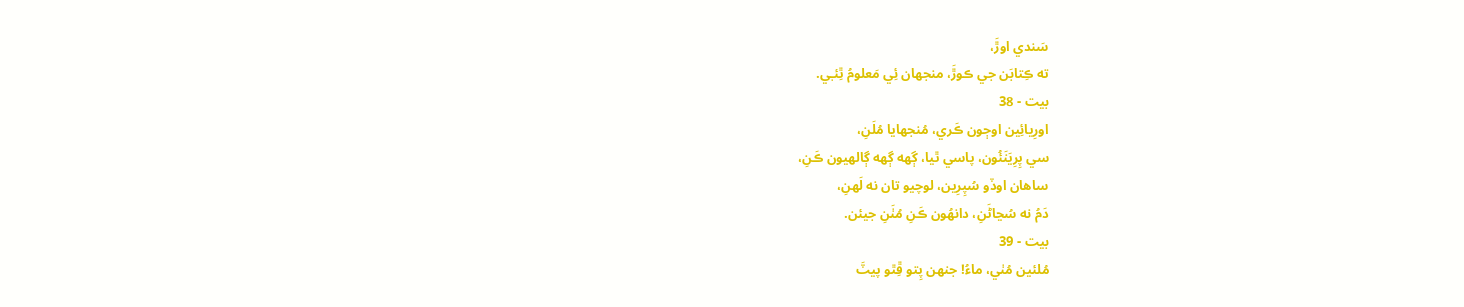سَندي اوڙَ،
ته ڪِتابَن جي ڪوڙَ، منجهان ئِي مَعلومُ ٿِئـٖي.
بيت - 38
اورِيائِين اوڄون ڪَري، مُنجهايا مُلَنِ،
سي پِرِيَنَئُون، پاسي ٿيا، ڳهه ڳهه ڳالهيون ڪَنِ،
ساهان اوڏو سُپِرِين، لوچيو تان نه لَهنِ،
دَمُ نه سُڃاڻَنِ، دانهُون ڪَنِ مُٺَنِ جيئن.
بيت - 39
مُلئين مُٺي، ماءُ! جنهن پِتو ڦِٿو پيٽَ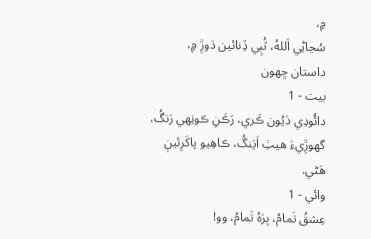۾،
سُڃاڻِي اَللهُ، ٽُٻِي ڏِنائين ڌوڙِ ۾،
داستان ڇھون
بيت - 1
دائُودِي دَيُون ڪَري، رَڪَنِ ڪونِهي رَنگُ،
گهوڙِيءَ هيٺِ اَيَنگُ، ڪاهِيو پاکَرِئينٖ هَڻي.
وائي - 1
عِشقُ تَمامُ، بِرَهُ تَمامُ، وو!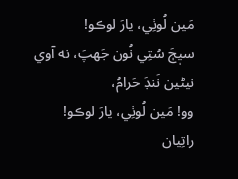مَين لُوٺِي، يارَ لوڪو!
سيٖڄَ سُتِي نُون جَهپَ، نه آوي نيڻين نَنڊَ حَرامُ،
وو! مَين لُوٺِي، يارَ لوڪو!
راتِيان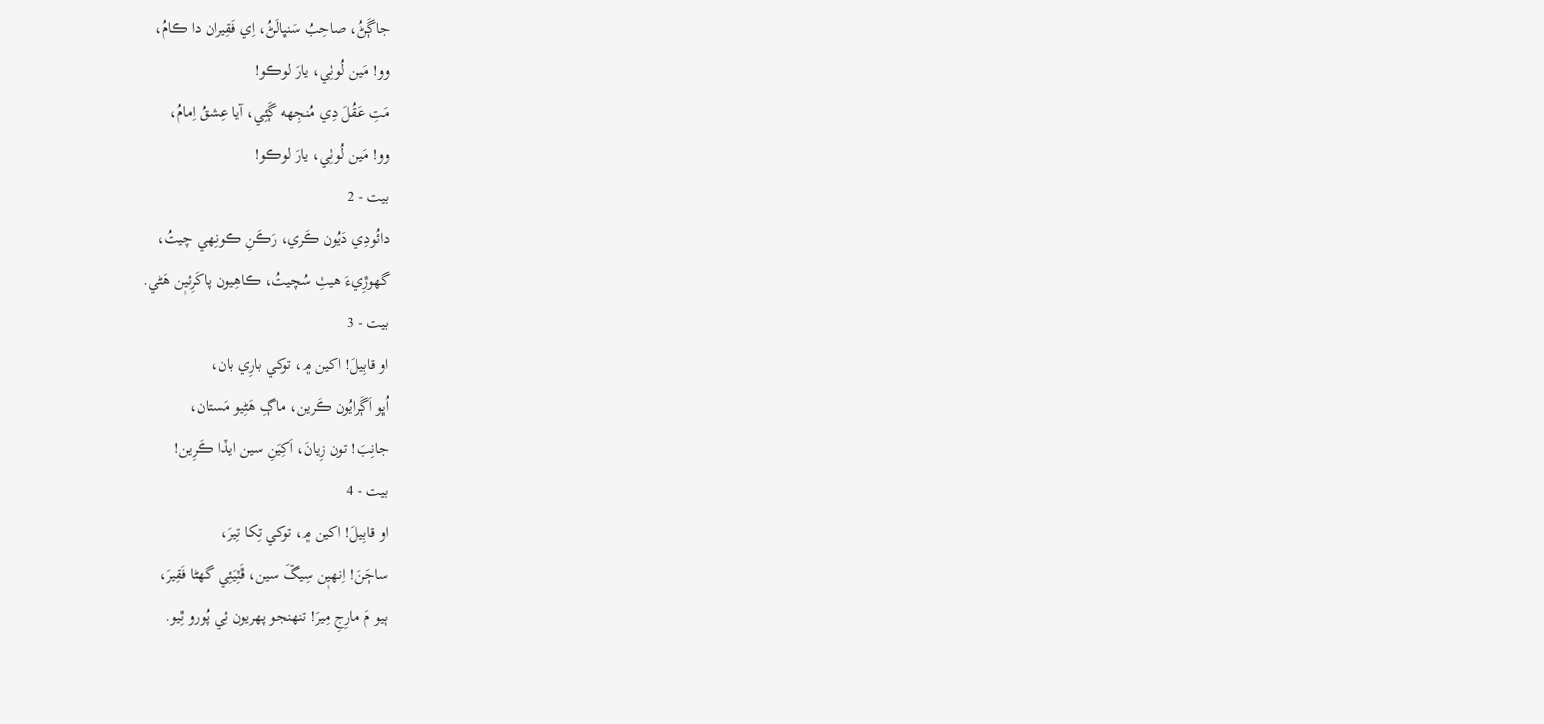جاڳَڻُ، صاحِبُ سَنڀالَڻُ، اِي فَقِيران دا ڪامُ،
وو! مَين لُوٺِي، يارَ لوڪو!
مَتِ عَقُلَ دِي مُنجِهه ڳَئِي، آيا عِشقُ اِمامُ،
وو! مَين لُوٺِي، يارَ لوڪو!
بيت - 2
دائُودِي دَيُون ڪَري، رَڪَنِ ڪونِهي چيتُ،
گهوڙِيءَ هيٺِ سُچيتُ، ڪاهِيون پاکَرِئيٖن هَڻي.
بيت - 3
او قابِيلَ! اکين ۾، توکي بارِي بان،
اُڀو اَڳَرايُون ڪَرين، ماڳِ هَڻِيو مَستان،
جانِبَ! تون زِيانَ، اَکِيَنِ سين ايڏا ڪَرِين!
بيت - 4
او قابِيلَ! اکين ۾، توکي تِکا تِيرَ،
ساڄَنَ! اِنهيٖن سِيڱَ سين، ڦَٽِيَئِي گهڻا فَقِيرَ،
ٻيو مَ مارِجِ مِيرَ! تنهنجو پهريون ئِي پُورو ٿِيو.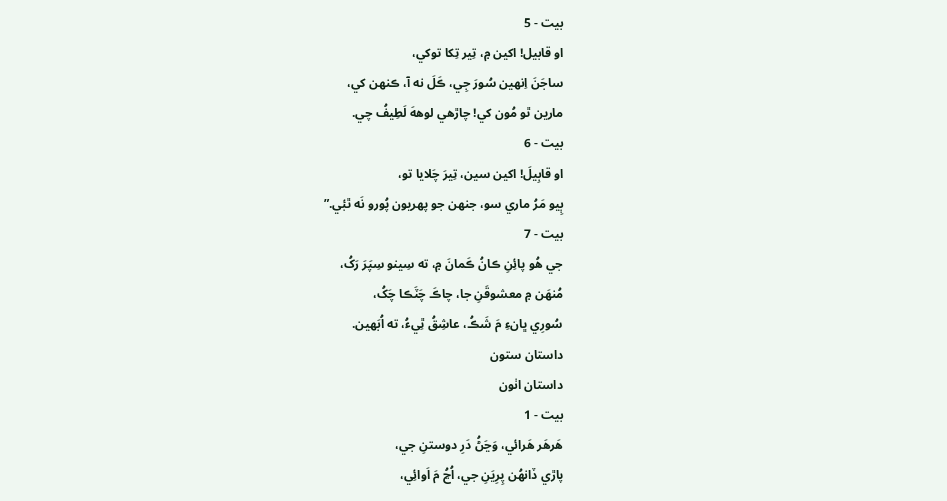بيت - 5
او قابيل! اکين ۾، تِير تِکا توکي،
ساجَنَ اِنهين سُورَ جِي، ڪَلَ نه آ، ڪنهن کي،
مارين ٿو مُون کي! چاڙهي لوههَ لَطِيفُ چي.
بيت - 6
او قابِيلَ! اکين سين، تِيرَ چَلايا تو،
ٻِيو مَرُ ماري سو، جنهن جو پهريون پُورو نَه ٿئٖي.”
بيت - 7
جي هُو پائِنِ ڪانُ ڪَمانَ ۾، ته سِينو سِپَرَ رَکُ،
مُنهَن ۾ معشوقَنِ جا، چاڪَ چَٽَڪا چَکُ،
سُورِي ڀانءِ مَ شَڪُ، عاشِقُ ٿِيءُ، ته اُبَهين.
داستان ستون
داستان اٺون
بيت - 1
هَرهَر هَرائي، وَڃَڻُ دَرِ دوستنِ جي،
پاڙي ڏانھُن پِرِيَنِ جي، اُڃُ مَ اَوائِي،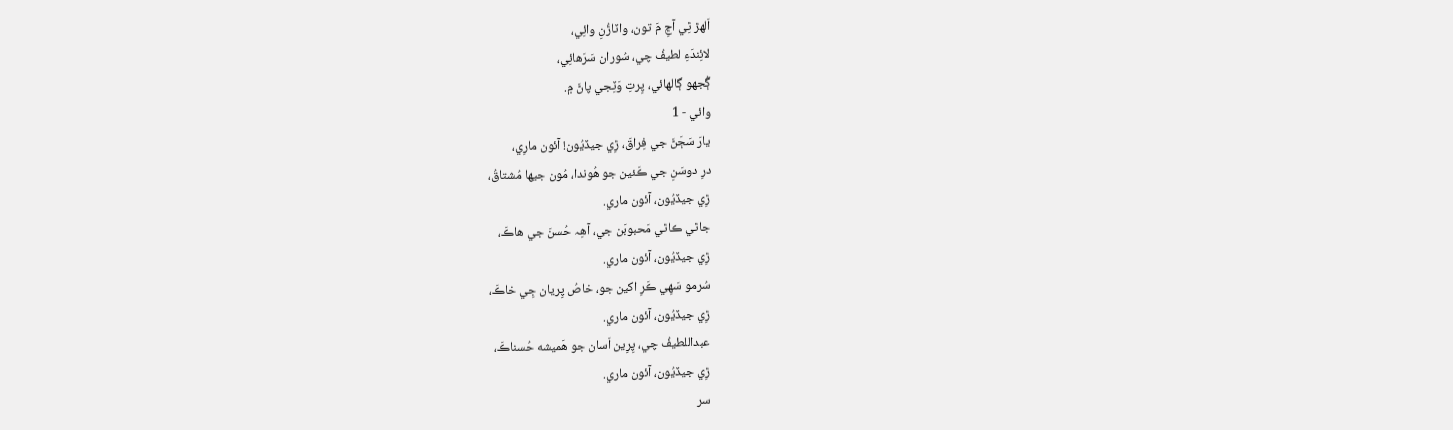اَلهڙ ٿِي آڇِ مَ تون، واٽاڙُنِ وائِي،
لائِندَءِ لطيفُ چي، سُوران سَرَهائِي،
ڳُجهو ڳالهائي، پِرتِ وَٽِجي پاڻَ ۾.
وائي - 1
يارَ سَڄَڻَ جي فِراقَ، ڙِي جيڏيُون! آئون مارِي،
درِ دوسَنِ جي ڪَئين جو هُوندا، مُون جيھا مُشتاقُ،
ڙِي جيڏيُون، آئون ماري.
جاٿي ڪاٿي مَحبوبَن جي، آھِہ حُسنَ جي هاڪَ،
ڙِي جيڏيُون، آئون ماري.
سُرمو سَھِي ڪَرِ اکين جو، خاصُ پِريان جِي خاڪَ،
ڙِي جيڏيُون، آئون ماري.
عبداللطيفُ چي، پِرِين اَسان جو هَميشه حُسناڪَ،
ڙِي جيڏيُون، آئون ماري.
سر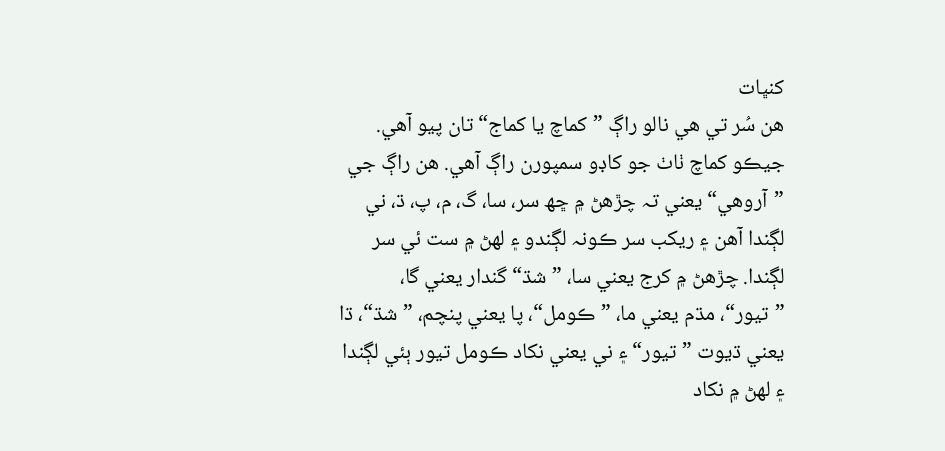کنڀات
هن سُر تي ھي نالو راڳ ”کماچ يا کماج“ تان پيو آھي. جيڪو کماچ ٺاٺ جو کاڊو سمپورن راڳ آھي. ھن راڳ جي ”آروھي“ يعني تہ چڙهڻ ۾ ڇھ سر، سا، گ، م، پ، ڌ، ني لڳندا آھن ۽ ريکب سر ڪونہ لڳندو ۽ لھڻ ۾ ست ئي سر لڳندا. چڙهڻ ۾ کرج يعني سا، ”شڌ“ گندار يعني گا، ”تيور“، مڌم يعني ما، ”ڪومل“، پا يعني پنچم، ”شڌ“، ڌا يعني ڌيوت ”تيور“ ۽ ني يعني نکاد ڪومل تيور ٻئي لڳندا ۽ لھڻ ۾ نکاد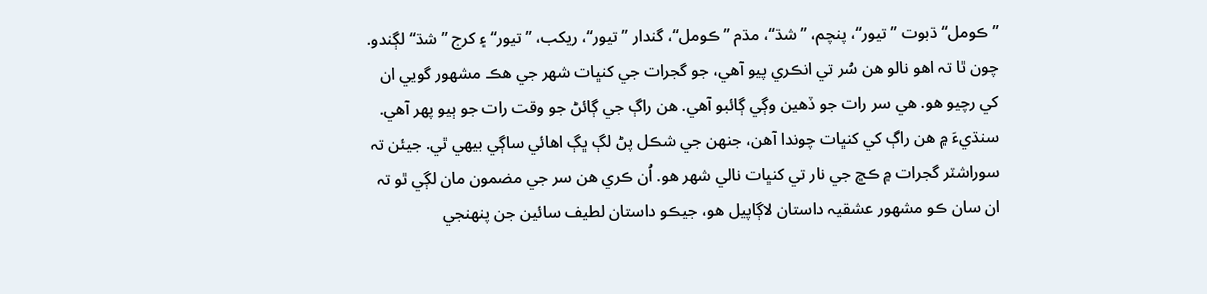”ڪومل“ ڌبوت ”تيور“، پنچم، ”شڌ“، مڌم ”ڪومل“، گندار ”تيور“، ريکب، ”تيور“ ۽ کرج ”شڌ“ لڳندو. چون ٿا تہ اھو نالو ھن سُر تي انڪري پيو آھي، جو گجرات جي کنڀات شھر جي ھڪ مشھور گويي ان کي رچيو ھو. ھي سر رات جو ڏهين وڳي ڳائبو آھي. ھن راڳ جي ڳائڻ جو وقت رات جو ٻيو پھر آھي. سنڌيءَ ۾ ھن راڳ کي کنڀات چوندا آھن، جنھن جي شڪل پڻ لڳ ڀڳ اھائي ساڳي بيهي ٿي. جيئن تہ سوراشٽر گجرات ۾ ڪڇ جي نار تي کنڀات نالي شھر ھو. اُن ڪري ھن سر جي مضمون مان لڳي ٿو تہ ان سان ڪو مشھور عشقيہ داستان لاڳاپيل ھو، جيڪو داستان لطيف سائين جن پنھنجي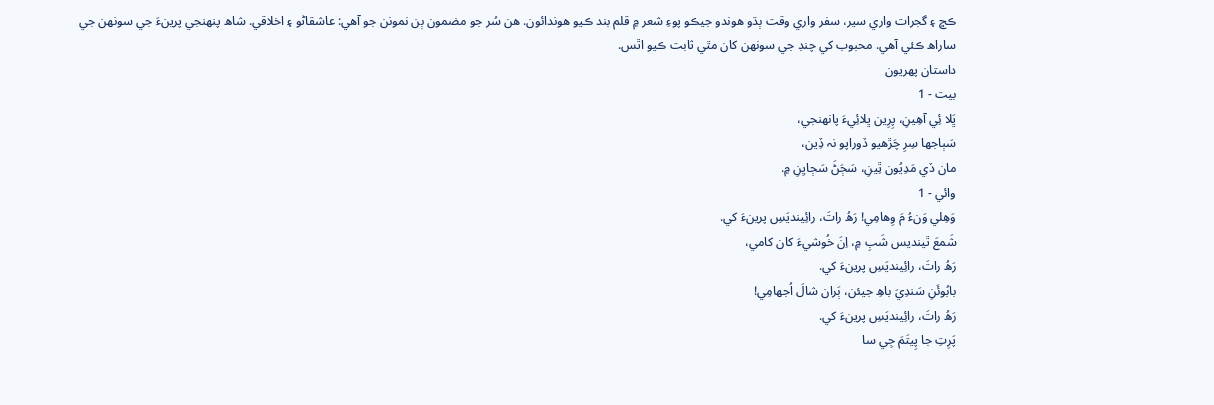ڪڇ ۽ گجرات واري سير، سفر واري وقت ٻڌو ھوندو جيڪو پوءِ شعر ۾ قلم بند ڪيو ھوندائون. ھن سُر جو مضمون ٻن نمونن جو آھي: عاشقاڻو ۽ اخلاقي. شاھ پنھنجي پرينءَ جي سونھن جي ساراھ ڪئي آھي. محبوب کي چنڊ جي سونھن کان مٿي ثابت ڪيو اٿس.
داستان پھريون
بيت - 1
ڀَلا ئِي آھِينِ، پِرِين ڀلائِيءَ پانھنجي،
سَٻاجها سِرِ چَڙهيو ڏوراپو نہ ڏِين،
مان ڏي مَدِيُون ٿِينِ، سَڄَڻَ سَڄايِنِ ۾.
وائي - 1
وَهِلي وَنءُ مَ وِھامِي! رَھُ راتَ، رائِينديَسِ پرينءَ کي.
شَمعَ ٿينديس شَبِ ۾، اِنَ خُوشيءَ کان کامي،
رَھُ راتَ، رائِينديَسِ پرينءَ کي.
بابُوئَنِ سَندِيَ باھِ جيئن، ٻَران شالَ اُجهامِي!
رَھُ راتَ، رائِينديَسِ پرينءَ کي.
پَرِتِ جا پِيتَمَ جِي سا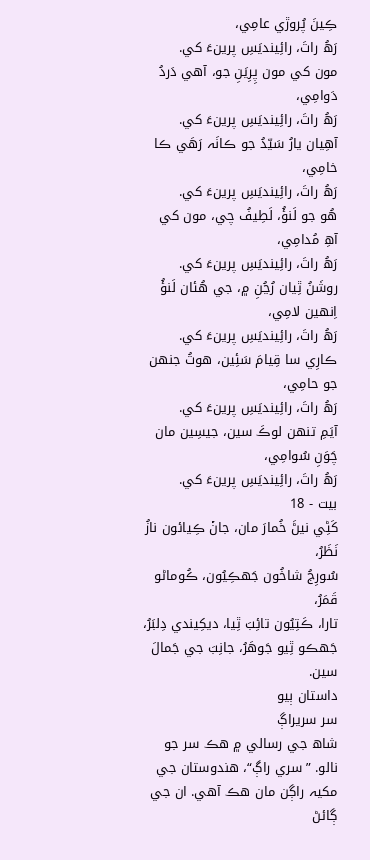ڪِينَ پُروڙي عامِي،
رَھُ راتَ، رائِينديَسِ پرينءَ کي.
مون کي مون پِرِيَنِ جو، آهي دَردُ دَوامِي،
رَھُ راتَ، رائِينديَسِ پرينءَ کي.
آھِيان يارُ سَيّدُ جو ڪانَہ رَھَي ڪا خامِي،
رَھُ راتَ، رائِينديَسِ پرينءَ کي.
هُو جو لَنؤُ، لَطِيفُ چي، مون کي آھِ مُدامِي،
رَھُ راتَ، رائِينديَسِ پرينءَ کي.
روشَنُ ٿِيان رُڃُنِ ۾، جي ھُئان لَنؤُ اِنهين لامِي،
رَھُ راتَ، رائِينديَسِ پرينءَ کي.
ڪارِي سا قِيامَ سَئِين، ھوتُ جنھن جو حامِي،
رَھُ راتَ، رائِينديَسِ پرينءَ کي.
آيَمِ تنھن لوڪَ سين، جيسِين مان چَوَنِ سُوامِي،
رَھُ راتَ، رائِينديَسِ پرينءَ کي.
بيت - 18
کَڻِي نيڻَ خُمارَ مان، جانۡ ڪِيائون نازُ نَظَرُ،
سُورِجُ شاخُون جَهڪِيُون، ڪُوماڻو قَمَرُ،
تارا، ڪَتِيُون تائِبَ ٿِيا، ديکِيندي دِلبَرُ،
جَهڪو ٿِيو جَوهَرُ، جانِبَ جي جَمالَ سين.
داستان ٻيو
سر سريراڳ
شاھ جي رسالي ۾ هڪ سر جو نالو. ”سري راڳ“، ھندوستان جي مکيہ راڳن مان هڪ آھي. ان جي ڳائڻ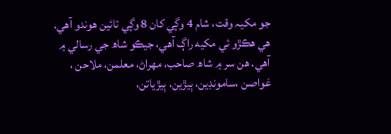جو مکيہ وقت، شام 4 وڳي کان 8 وڳي تائين هوندو آهي. هي هڪڙو ئي مکيه راڳ آهي، جيڪو شاھ جي رسالي ۾ آهي. هن سر ۾ شاھ صاحب، مھراڻ، معلمن، ملاحن ، غواصن ،سامونڊين، ٻيڙين، ٻيڙياتن،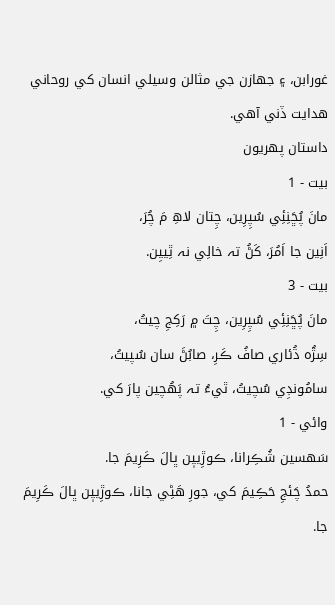غورابن، ۽ جھازن جي مثالن وسيلي انسان کي روحاني ھدايت ڏني آهي.
داستان پھريون
بيت - 1
مانَ پُڇَنِئِي سُپِرِين، چِتان لاھِ مَ چُرَ،
اَنِين جا اَمُرَ، کَڻُ تہ خالِي نہ ٿِييِن.
بيت - 3
مانَ پُڇَنِئِي سُپِرِين، چِتَ ۾ رَکِجِ چيتُ،
سِڙُه ڌُئاري صافُ ڪَرِ، صابُڻَ سان سُپيتُ،
سامُونڊِي سُچيتُ، ٿيءُ تہ پَھُچين پارَ کي.
وائي - 1
سَھسين شُڪِرانا، ڪوڙِييٖن ڀالَ ڪَرِيمَ جا.
حمدُ چَئجِ حَڪِيمَ کي، جورِ ھَڻِي جانا، ڪوڙِييٖن ڀالَ ڪَرِيمَ جا.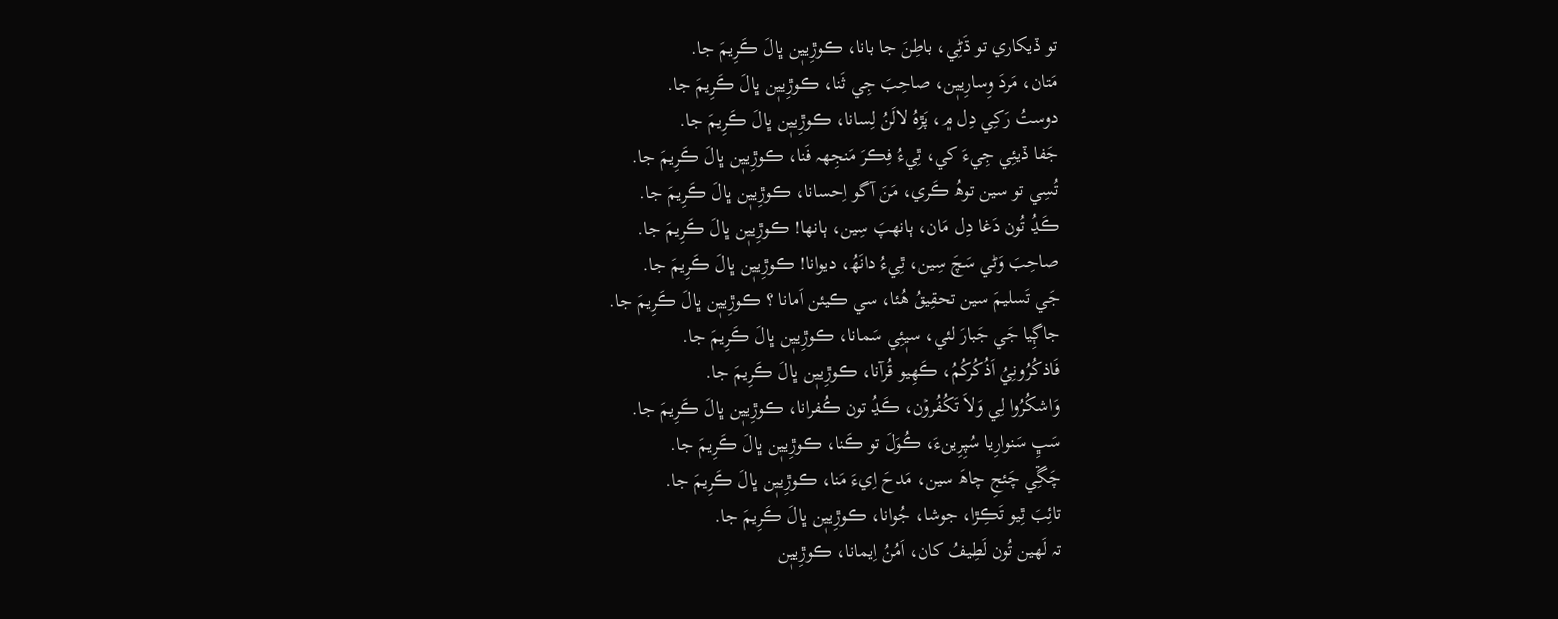تو ڏيکاري تو ڌَڻِي، باطِنَ جا بانا، ڪوڙِييٖن ڀالَ ڪَرِيمَ جا.
مَتان، مَردَ وِسارِييٖن، صاحِبَ جِي ثَنا، ڪوڙِييٖن ڀالَ ڪَرِيمَ جا.
دوستُ رَکِي دِل ۾، پَڙهُ لالَنُ لِسانا، ڪوڙِييٖن ڀالَ ڪَرِيمَ جا.
جَفا ڏيئِي جِيءَ کي، ٿِيءُ فِڪرَ مَنجِهہ فَنا، ڪوڙِييٖن ڀالَ ڪَرِيمَ جا.
تُسِي تو سين توھُ ڪَري، مَنَ آگو اِحسانا، ڪوڙِييٖن ڀالَ ڪَرِيمَ جا.
ڪَڍُ تُون دَغا دِل مَان، ٻانهپَ سِين، ٻانها! ڪوڙِييٖن ڀالَ ڪَرِيمَ جا.
صاحِبَ وَڻي سَچَ سِين، ٿِيءُ دانَھُ، ديوانا! ڪوڙِييٖن ڀالَ ڪَرِيمَ جا.
جَي تَسليمَ سين تحقِيقُ ھُئا، سي ڪيئن اَمانا ؟ ڪوڙِييٖن ڀالَ ڪَرِيمَ جا.
جاڳِيا جَي جَبارَ لئي، سيٖئِي سَمانا، ڪوڙِييٖن ڀالَ ڪَرِيمَ جا.
فَاذکُرُونِيُ اَذُکُرکُمُ، ڪَھِيو قُرآنا، ڪوڙِييٖن ڀالَ ڪَرِيمَ جا.
وَاشکُرُوا لِي وَلاَ تَکُفُروۡن، ڪَڍُ تون ڪُفرانا، ڪوڙِييٖن ڀالَ ڪَرِيمَ جا.
سَڀِ سَنوارِيا سُپِرِينءَ، ڪُوَلَ تو ڪَنا، ڪوڙِييٖن ڀالَ ڪَرِيمَ جا.
چَڱِي چَئجِ چاھَ سين، مَدحَ اِيءَ مَنا، ڪوڙِييٖن ڀالَ ڪَرِيمَ جا.
تائِبَ ٿِيو تَڪِڙا، جوشا، جُوانا، ڪوڙِييٖن ڀالَ ڪَرِيمَ جا.
تہ لَھين تُون لَطِيفُ کان، اَمُنُ اِيمانا، ڪوڙِييٖن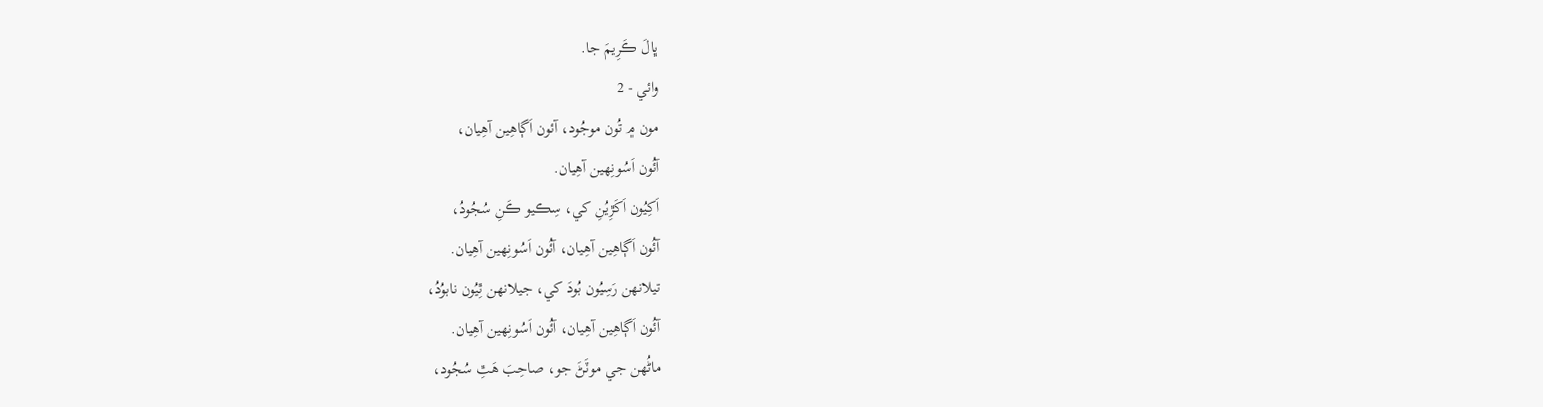ڀالَ ڪَرِيمَ جا.
وائي - 2
مون ۾ تُون موجُود، آئون اَڳاھِين آھِيان،
آئُون اَسُونِھين آھِيان.
اَکِيُون اَکَڙِيُنِ کي، سِڪيو ڪَنِ سُجُودُ،
آئُون اَڳاھِين آھِيان، آئُون اَسُونِھين آھِيان.
تيلانھن رَسِيُون بُودَ کي، جيلانھن ٿِيُون نابوُدُ،
آئُون اَڳاھِين آھِيان، آئُون اَسُونِھين آھِيان.
ماڻُهن جي موٽَڻَ جو، صاحِبَ هَٿِ سُجُود،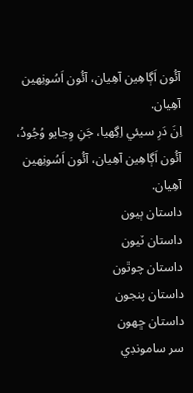آئُون اَڳاھِين آھِيان، آئُون اَسُونِھين آھِيان.
اِنَ دَرِ سيئي اِگِهيا، جَنِ وِڃايو وُجُودُ،
آئُون اَڳاھِين آھِيان، آئُون اَسُونِھين آھِيان.
داستان ٻيون
داستان ٽيون
داستان چوٿون
داستان پنجون
داستان ڇھون
سر سامونڊي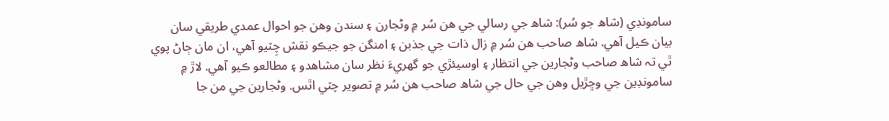سامونڊي (شاھ جو سُر): شاھ جي رسالي جي ھن سُر ۾ وڻجارن ۽ سندن وھن جو احوال عمدي طريقي سان بيان ڪيل آھي. شاھ صاحب ھن سُر ۾ زال ذات جي جذبن ۽ امنگن جو جيڪو نقش چِٽيو آھي، ان مان ڄاڻ پوي ٿي تہ شاھ صاحب وڻجارين جي انتظار ۽ اوسيئڙي جو گهريءَ نظر سان مشاھدو ۽ مطالعو ڪيو آھي. لاڙ ۾ سامونڊين جي وڇڙيل وھن جي حال جي شاھ صاحب ھن سُر ۾ تصوير چٽي اٿس. وڻجارين جي من جا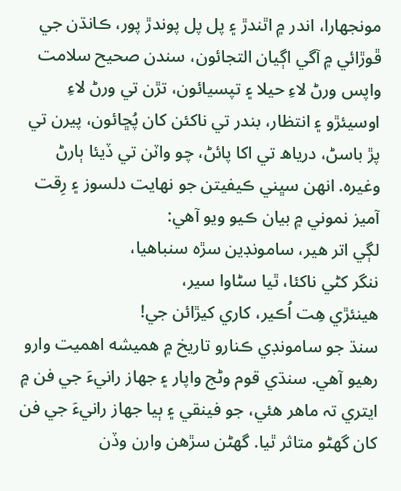مونجهارا، اندر ۾ اٿندڙ ۽ پل پل پوندڙ پور، ڪانڌن جي ڦوڙائي ۾ آگي اڳيان التجائون، سندن صحيح سلامت واپس ورڻ لاءِ حيلا ۽ تپسيائون، تڙن تي ورڻ لاءِ اوسيئڙو ۽ انتظار، بندر تي ناکئن کان پُڇائون، پيرن تي پڙ باسڻ، درياھ تي اکا پائڻ، چو واٽن تي ڏيئا ٻارڻ وغيره. انهن سڀني ڪيفيتن جو نھايت دلسوز ۽ رِقت آميز نموني ۾ بيان ڪيو ويو آھي:
لڳي اتر ھير، سامونڊين سڙه سنباھيا،
ننگر کڻي ناکئا، ٿيا سڻاوا سير،
ھينئڙي ھِت اُڪير، کاري کيڙائن جي!
سنڌ جو سامونڊي ڪنارو تاريخ ۾ ھميشه اھميت وارو رهيو آھي. سنڌي قوم وڻج واپار ۽ جھاز رانيءَ جي فن ۾ ايتري تہ ماھر ھئي، جو فينقي ۽ ٻيا جھاز رانيءَ جي فن کان گهڻو متاثر ٿيا. گهڻن سڙهن وارن وڏن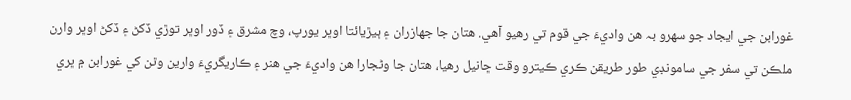غورابن جي ايجاد جو سھرو بہ ھن واديءَ جي قوم تي رهيو آھي. ھتان جا جھازران ۽ ٻيڙيائتا اوڀر يورپ، وچ مشرق ۽ ڏور اوڀر توڙي ڏکڻ ۽ ڏکڻ اوڀر وارن ملڪن تي سفر جي سامونڊي طور طريقن ڪري ڪيترو وقت ڇانيل رهيا، ھتان جا وڻجارا ھن واديءَ جي ھنر ۽ ڪاريگريءَ وارين وٿن کي غورابن ۾ ڀري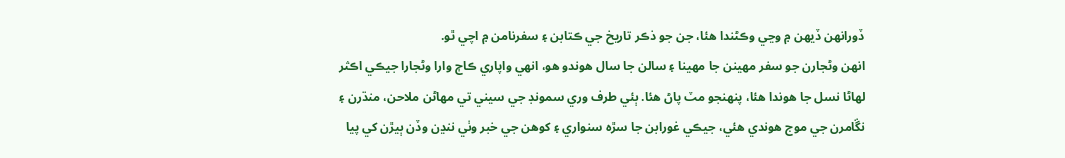ڏورانهن ڏيهن ۾ وڃي وڪڻندا ھئا، جن جو ذڪر تاريخ جي ڪتابن ۽ سفرنامن ۾ اچي ٿو.
انهن وڻجارن جو سفر مھينن جا مھينا ۽ سالن جا سال ھوندو ھو، انھي واپاري ڪاڄ وارا وڻجارا جيڪي اڪثر لھاڻا نسل جا ھوندا ھئا، پنھنجو مٽ پاڻ ھئا. ٻئي طرف وري سمونڊ جي سيني تي مھاڻن ملاحن، منڌرن ۽ نڱامرن جي موج ھوندي ھئي، جيڪي غورابن جا سڙه سنواري ۽ کوھن جي خبر وٺي ننڍن وڏن ٻيڙن کي پيا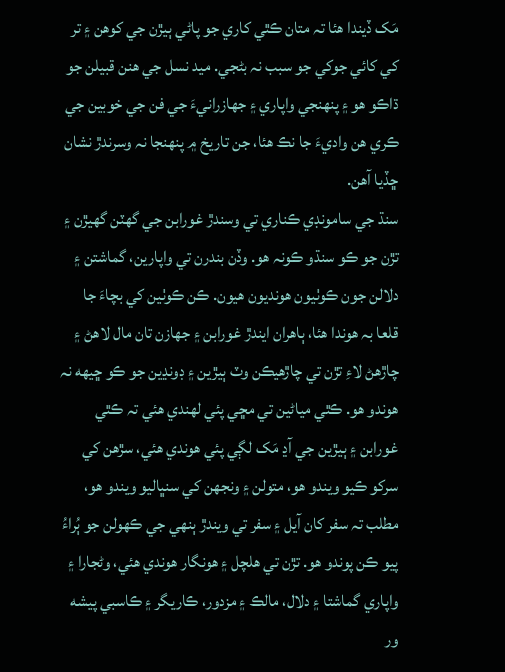مَک ڏيندا ھئا تہ متان ڪٿي کاري جو پاڻي ٻيڙن جي کوھن ۽ تر کي کائي جوکي جو سبب نہ بڻجي. ميد نسل جي ھنن قبيلن جو ڌاڪو ھو ۽ پنھنجي واپاري ۽ جھازرانيءَ جي فن جي خوبين جي ڪري ھن واديءَ جا نڪ ھئا، جن تاريخ ۾ پنھنجا نہ وسرندڙ نشان ڇڏيا آھن.
سنڌ جي سامونڊي ڪناري تي وسندڙ غورابن جي گهٽن گهيڙن ۽ تڙن جو ڪو سنڌو ڪونہ ھو. وڏن بندرن تي واپارين، گماشتن ۽ دلالن جون ڪوٺيون ھونديون ھيون. ڪن ڪوٺين کي بچاءَ جا قلعا بہ ھوندا ھئا، ٻاھران ايندڙ غورابن ۽ جھازن تان مال لاھڻ ۽ چاڙهڻ لاءِ تڙن تي چاڙهيڪن وٽ ٻيڙين ۽ ڊونڍين جو ڪو ڇيهه نہ ھوندو ھو. ڪٿي مياڻين تي مڇي پئي لھندي ھئي تہ ڪٿي غورابن ۽ ٻيڙين جي آڍ مَک لڳي پئي ھوندي ھئي، سڙهن کي سرکو ڪيو ويندو ھو، متولن ۽ ونجهن کي سنڀاليو ويندو ھو، مطلب تہ سفر کان آيل ۽ سفر تي ويندڙ ٻنھي جي ڪھولن جو ٻُراءُ پيو ڪن پوندو ھو. تڙن تي ھلچل ۽ ھونگار ھوندي ھئي، وڻجارا ۽ واپاري گماشتا ۽ دلال، مالڪ ۽ مزدور، ڪاريگر ۽ ڪاسبي پيشه ور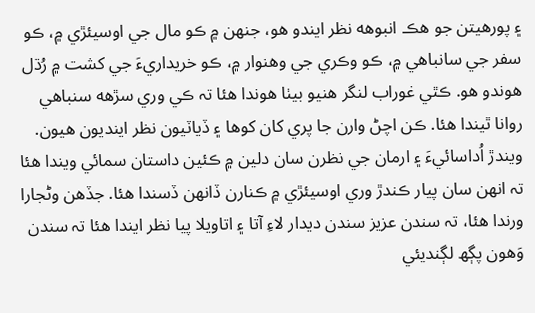۽ پورهيتن جو ھڪ انبوھه نظر ايندو ھو، جنھن ۾ ڪو مال جي اوسيئڙي ۾، ڪو سفر جي سانباھي ۾، ڪو وڪري جي وھنوار ۾، ڪو خريداريءَ جي کشت ۾ رُڌل ھوندو ھو. ڪٿي غوراب لنگر ھنيو بيٺا ھوندا ھئا تہ ڪي وري سڙهه سنباھي روانا ٿيندا ھئا. ڪن اچڻ وارن جا پري کان کوھا ۽ ڏياٽيون نظر اينديون ھيون.
ويندڙ اُداسائيءَ ۽ ارمان جي نظرن سان دلين ۾ ڪئين داستان سمائي ويندا ھئا تہ انهن سان پيار ڪندڙ وري اوسيئڙي ۾ ڪنارن ڏانهن ڏسندا ھئا. جڏهن وڻجارا ورندا ھئا، تہ سندن عزيز سندن ديدار لاءِ آتا ۽ اتاويلا پيا نظر ايندا ھئا تہ سندن وَھون پڳھ لڳنديئي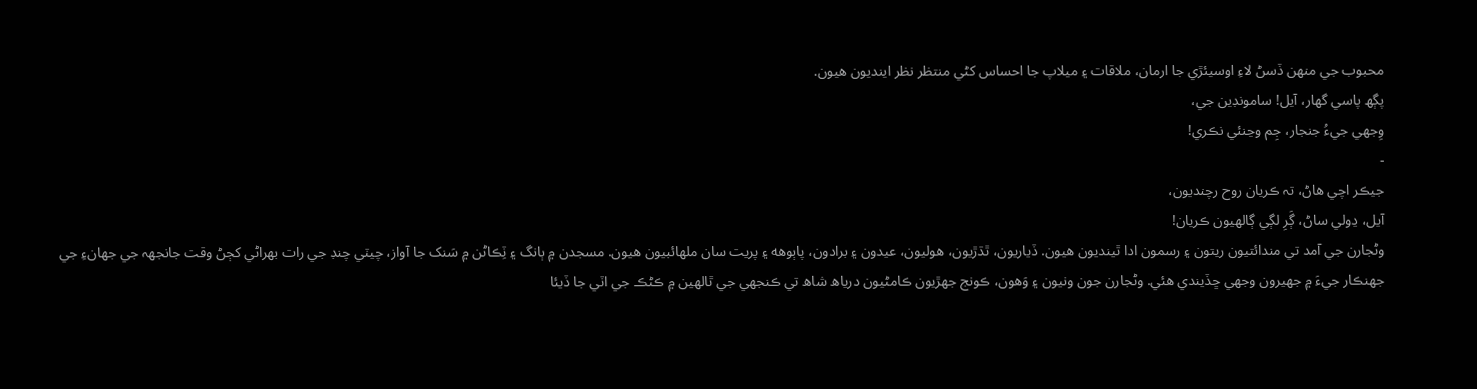محبوب جي منھن ڏسڻ لاءِ اوسيئڙي جا ارمان، ملاقات ۽ ميلاپ جا احساس کڻي منتظر نظر اينديون ھيون.
پڳھ پاسي گهار، آيل! سامونڊين جي،
وِجهي جيءُ جنجار، جِم وڃنئي نڪري!
-
جيڪر اچي ھاڻ، تہ ڪريان روح رچنديون،
آيل، ڍولي ساڻ، ڳَرِ لڳي ڳالھيون ڪريان!
وڻجارن جي آمد تي مندائتيون ريتون ۽ رسمون ادا ٿينديون ھيون. ڏياريون، ٿڌڙيون، ھوليون، عيدون ۽ برادون، پاٻوھه ۽ پريت سان ملهائبيون ھيون. مسجدن ۾ ٻانگ ۽ ٽِڪاڻن ۾ سَنک جا آواز، چيٽي چنڊ جي رات بھراڻي کڄڻ وقت جانجهہ جي جھانءِ جي جهنڪار جيءَ ۾ جهيرون وجهي ڇڏيندي ھئي. وڻجارن جون ونيون ۽ وَھون، ڪونج جھڙيون ڪامڻيون درياھ شاھ تي ڪنجهي جي ٿالهين ۾ ڪڻڪ جي اٽي جا ڏيئا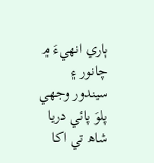ٻاري انھيءَ ۾ چانور ۽ سيندور وجهي پلوَ پائي دريا شاھ تي اکا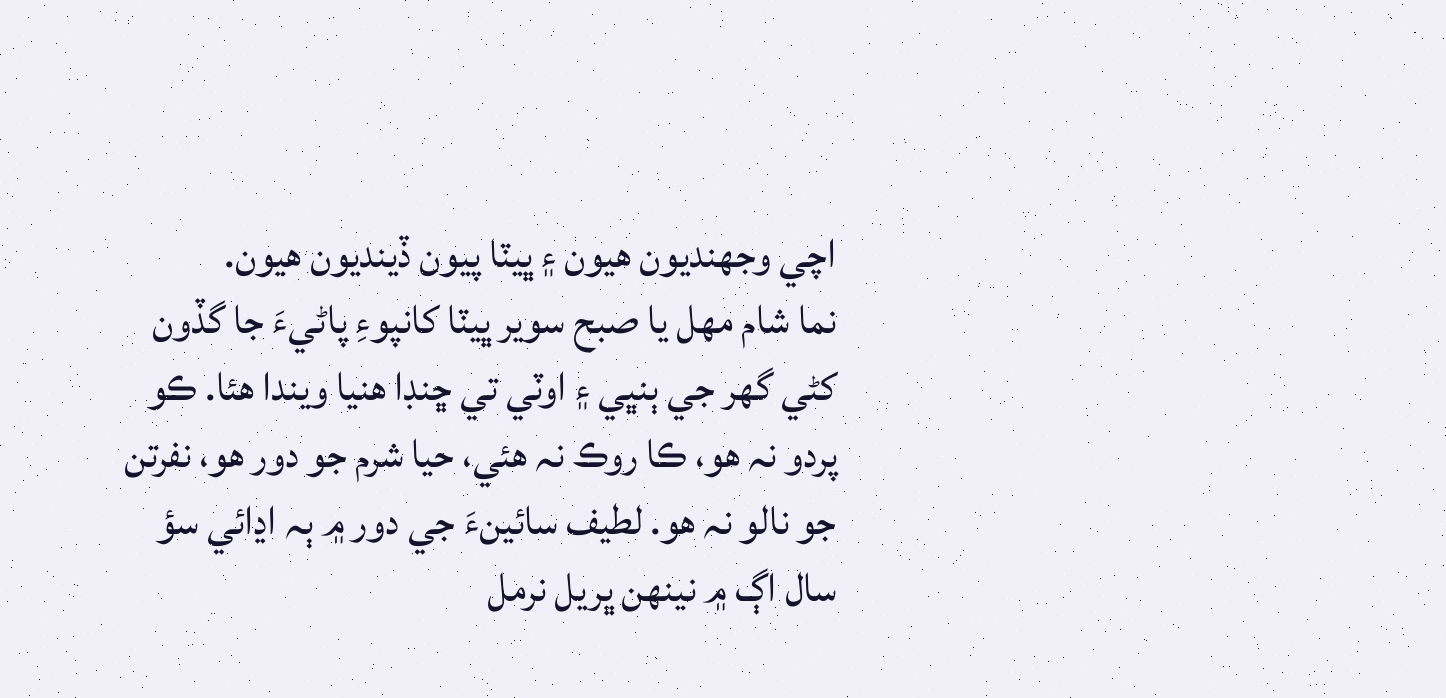اچي وجهنديون ھيون ۽ ڀيٽا پيون ڏينديون ھيون.
نما شام مھل يا صبح سوير ڀيٽا کانپوءِ پاڻيءَ جا گڏون کڻي گهر جي ٻنڀي ۽ اوٽي تي ڇنڊا ھنيا ويندا ھئا. ڪو پردو نہ ھو، ڪا روڪ نہ ھئي، حيا شرم جو دور ھو، نفرتن جو نالو نہ ھو. لطيف سائينءَ جي دور ۾ ٻہ اڍائي سؤ سال اڳ ۾ نينھن ڀريل نرمل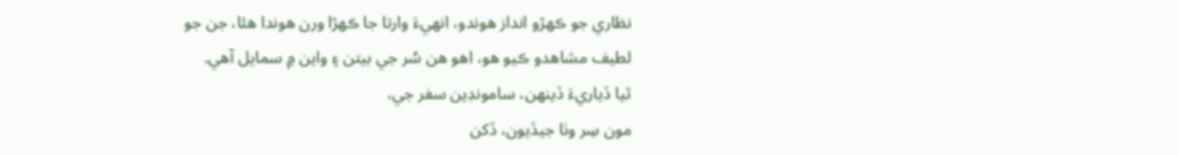نظاري جو ڪھڙو انداز ھوندو، انھيءَ وارتا جا ڪھڙا ورن ھوندا ھئا، جن جو لطيف مشاھدو ڪيو ھو، اھو ھن سُر جي بيتن ۽ واين ۾ سمايل آھي.
ٿيا ڏياريءَ ڏينھن، سامونڊين سفر جي،
مون سِر وٺا جيڏيون، ڏکن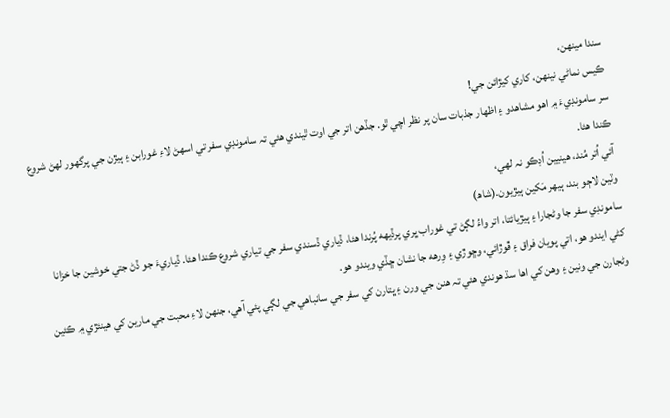سندا مينھن،
ڪيس نماڻي نينھن، کاري کيڙائن جي!
سر سامونڊيءَ ۾ اھو مشاھدو ۽ اظھار جذبات سان پر نظر اچي ٿو. جڏهن اتر جي اوت ٿيندي ھئي تہ سامونڊي سفر تي اسھڻ لاءِ غورابن ۽ ٻيڙن جي پرگهور لهڻ شروع ڪندا ھئا.
آئي اُتر مُند، ھينيين اُڊڪو نہ لھي،
وٽين لاڄو بند، ٻيهر مَکين ٻيڙيون.(شاھ)
سامونڊي سفر جا وڻجارا ۽ ٻيڙيائتا، اتر واءُ لڳڻ تي غوراب ڀري پرڏيهه پُرندا ھئا، ڏياري ڏسندي سفر جي تياري شروع ڪندا ھئا. ڏياريءَ جو ڏڻ جتي خوشين جا خزانا کڻي ايندو ھو، اتي پويان فراق ۽ ڦوڙائي، وڇوڙي ۽ وِرهه جا نشان ڇڏي ويندو ھو.
وڻجارن جي ونين ۽ وھن کي اھا سڌ ھوندي ھئي تہ ھنن جي ورن ۽ ڀتارن کي سفر جي سانباھي جي لڳي پئي آھي، جنھن لاءِ محبت جي مارين کي ھينئڙي ۾ ڪئين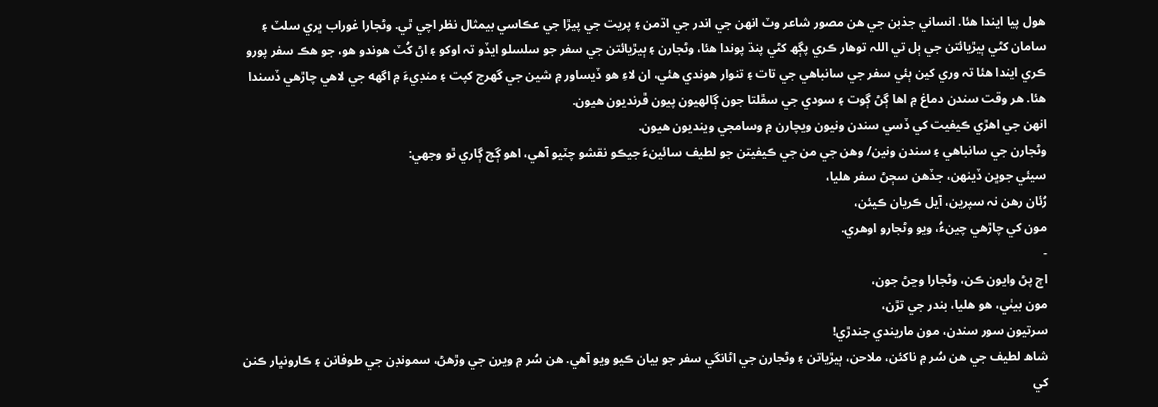ھول پيا ايندا ھئا. انساني جذبن جي ھن مصور شاعر وٽ انهن جي اندر جي اڌمن ۽ پريت جي پيڙا جي عڪاسي بيمثال نظر اچي ٿي. وڻجارا غوراب ڀري سلٽ ۽ سامان کڻي ٻيڙيائتن جي ٻل تي اللہ توھار ڪري پڳھ کڻي پنڌ پوندا ھئا، وڻجارن ۽ ٻيڙيائتن جي سفر جو سلسلو ايڏو تہ اوکو ۽ اڻ کُٽ ھوندو ھو، جو ھڪ سفر پورو ڪري ايندا ھئا تہ وري کين ٻئي سفر جي سانباھي جي تات ۽ تنوار ھوندي ھئي، ان لاءِ ھو ڏيساور ۾ شين جي گهرج کپت ۽ منڊيءَ ۾ اگهه جي لاھي چاڙهي ڏسندا ھئا. ھر وقت سندن دماغ ۾ اھا ڳڻ ڳوت ۽ سودي جي سڦلتا جون ڳالھيون پيون ڦرنديون ھيون.
انهن جي اھڙي ڪيفيت کي ڏسي سندن ونيون ويچارن ۾ وسامجي وينديون ھيون.
وڻجارن جي سانباھي ۽ سندن ونين/ وھن جي من جي ڪيفيتن جو لطيف سائينءَ جيڪو نقشو چٽيو آھي، اھو ڳچ ڳاري ٿو وجهي:
سيئي جوڀن ڏينھن، جڏهن سڄڻ سفر ھليا،
رُئان رهن نہ سپرين، آيل ڪريان ڪيئن،
مون کي چاڙهي چينءُ، ويو وڻجارو اوھري.
-
اڄ پڻ وايون ڪن، وڻجارا وڃڻ جون،
مون بيٺي، ھو ھليا، بندر جي تڙن،
سرتيون سور سندن، مون ماريندي جندڙي!
شاھ لطيف جي ھن سُر ۾ ناکئن، ملاحن، ٻيڙياتن ۽ وڻجارن جي اڻانگي سفر جو بيان ڪيو ويو آھي. ھن سُر ۾ ويرن جي وڙهڻ، سمونڊن جي طوفانن ۽ ڪارونڀار ڪنن کي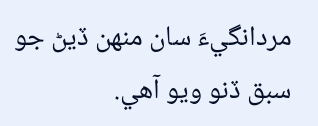مردانگيءَ سان منھن ڏيڻ جو سبق ڏنو ويو آھي.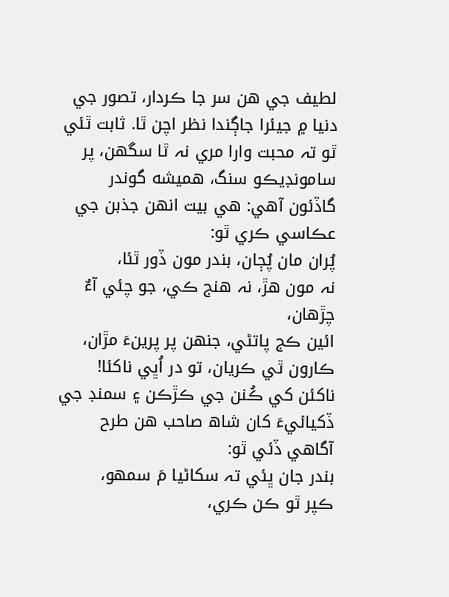لطيف جي ھن سر جا ڪردار، تصور جي دنيا ۾ جيئرا جاڳندا نظر اچن ٿا. ثابت ٿئي ٿو تہ محبت وارا مري نہ ٿا سگهن، پر سامونڊيڪو سنگ، ھميشه گوندر گاڏئون آھي: ھي بيت انهن جذبن جي عڪاسي ڪري ٿو:
پُران مان پُڄان، بندر مون ڏور ٿئا،
نہ مون ھڙ، نہ ھنج ڪي، جو چئي آءٌ چڙهان،
ائين ڪج پاتڻي، جنھن پر پرينءَ مڙان،
ڪارون ٿي ڪريان، تو در اُڀي ناکئا!
ناکئن کي ڪُنن جي ڪڙڪن ۽ سمنڊ جي ڏکيائيءَ کان شاھ صاحب ھن طرح آگاھي ڏئي ٿو:
بندر جان ڀئي تہ سکاڻيا مَ سمهو،
ڪپر ٿو ڪن ڪري،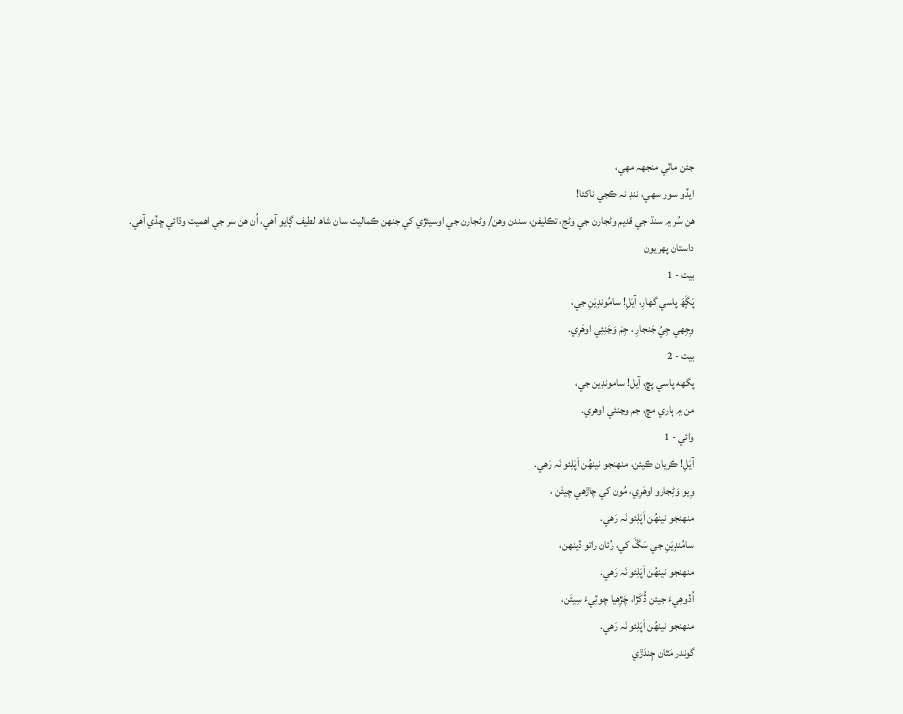جئن ماٽي منجهہ مھي،
ايڏو سور سھي، ننڊ نہ ڪجي ناکئا!
ھن سُر ۾ سنڌ جي قديم وڻجارن جي وڻج، تڪليفن، سندن وھن/ وڻجارن جي اوسيئڙي کي جنھن ڪماليت سان شاھ لطيف ڳايو آھي، اُن ھن سر جي اھميت وڌائي ڇڏي آھي.
داستان پھريون
بيت - 1
پَڳَھَ پاسي گهارِ، آيَلِ! سامُونڊِيَنِ جي،
وِجِهي جِيُ جَنجارِ ، جِمَ وَڃَنِئِي اوھَرِي.
بيت - 2
پگهه پاسي پڇ، آيل! سامونڊين جي،
من ۾ ٻاري مچ، جم وڃنئي اوهري.
وائي - 1
آيَلِ! ڪريان ڪيئن، منھنجو نينھُن اَپَلِئو نَہ رَھي.
وِيو وَڻِجارو اوھَرِي، مُون کي چاڙهي چيئَن ،
منھنجو نينھُن اَپَلِئو نَہ رَھي.
سامُنڊِيَنِ جي سَڱَ کي، رُئان راتو ڏينھن،
منھنجو نينھُن اَپَلِئو نَہ رَھي.
اُڏوھِيءَ جيئن ڏُکَڙا، چَڙِهيا چوٽِيءَ سِيئَن،
منھنجو نينھُن اَپَلِئو نَہ رَھي.
گوندر مَٿان ڄِندَڙي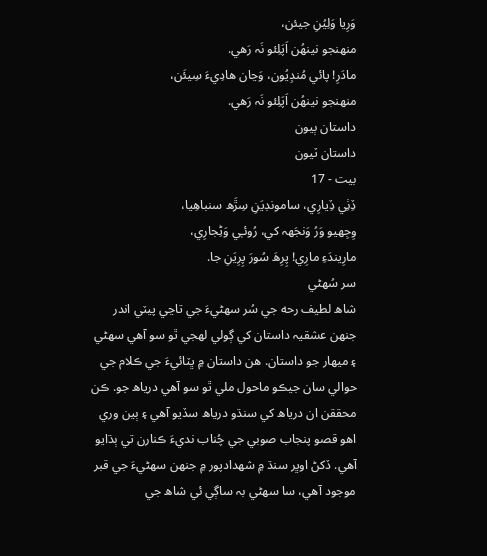وَرِيا وَلِيُنِ جيئن،
منھنجو نينھُن اَپَلِئو نَہ رَھي.
مادَرِ! پائي مُنڊِيُون، وَڃان ھادِيءَ سِيئَن،
منھنجو نينھُن اَپَلِئو نَہ رَھي.
داستان ٻيون
داستان ٽيون
بيت - 17
ڏِٺِي ڏِيارِي، سامونڊيَنِ سِڙَھ سنباهِيا،
وِجِهيو وَرُ وَنجَهہ کي، رُوئـٖي وَڻِجارِي،
مارِيندَءِ مارِي! پِرِھَ سُورَ پِرِيَنِ جا.
سر سُھڻي
شاھ لطيف رحه جي سُر سھڻيءَ جي تاڃي پيٽي اندر جنھن عشقيہ داستان کي ڳولي لهجي ٿو سو آھي سھڻي ۽ ميهار جو داستان. ھن داستان ۾ ڀٽائيءَ جي ڪلام جي حوالي سان جيڪو ماحول ملي ٿو سو آھي درياھ جو. ڪن محققن ان درياھ کي سنڌو درياھ سڏيو آھي ۽ ٻين وري اھو قصو پنجاب صوبي جي چُناب نديءَ ڪنارن تي ٻڌايو آھي. ڏکڻ اوڀر سنڌ ۾ شھدادپور ۾ جنھن سھڻيءَ جي قبر موجود آھي، سا سھڻي بہ ساڳي ئي شاھ جي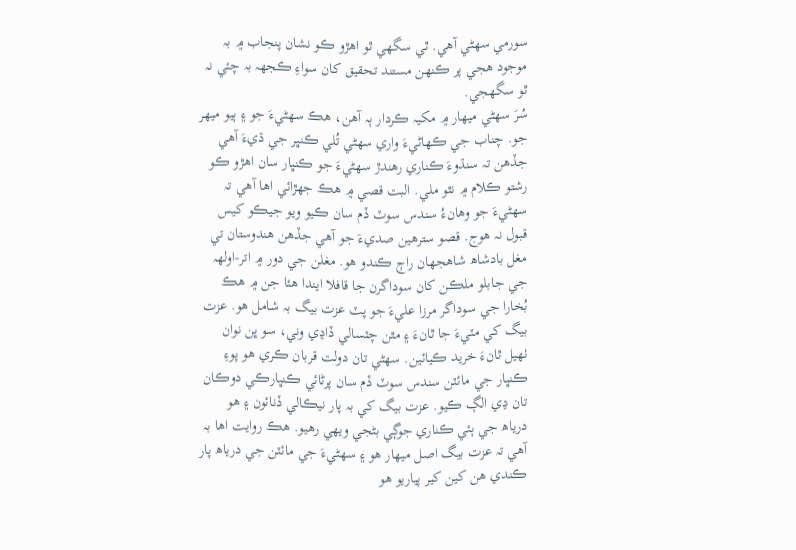سورمي سھڻي آھي. ٿي سگهي ٿو اھڙو ڪو نشان پنجاب ۾ بہ موجود ھجي پر ڪنھن مستند تحقيق کان سواءِ ڪجهہ بہ چئي نہ ٿو سگهجي.
سُرَ سھڻي ميهار ۾ مکيہ ڪردار ٻہ آھن، ھڪ سھڻيءَ جو ۽ ٻيو ميهر جو. چناب جي ڪھاڻيءَ واري سھڻي تُلي ڪنڀر جي ڌيءَ آھي جڏهن تہ سنڌوءَ ڪناري رهندڙ سھڻيءَ جو ڪنڀار سان اھڙو ڪو رشتو ڪلام ۾ نٿو ملي. البت قصي ۾ ھڪ جھڙائي اھا آھي تہ سھڻيءَ جو وھانءُ سندس سوٽ ڏم سان ڪيو ويو جيڪو کيس قبول نہ ھوج. قصو سترهين صديءَ جو آھي جڏهن ھندوستان تي مغل بادشاھ شاھجھان راڄ ڪندو ھو. مغلن جي دور ۾ اتر-اولهہ جي جابلو ملڪن کان سوداگرن جا قافلا ايندا ھئا جن ۾ ھڪ بُخارا جي سوداگر مرزا عليءَ جو پٽ عزت بيگ بہ شامل ھو. عزت بيگ کي مٽيءَ جا ٿانءَ ۽ مٿن چٽسالي ڏاڍي وني، سو ڀن نوان ٺھيل ٿانءَ خريد ڪيائين. سھڻي تان دولت قربان ڪري ھو پوءِ ڪنڀار جي مائٽن سندس سوٽ ڏم سان پرڻائي ڪنڀارڪي دوڪان تان ڍي الڳ ڪيو. عزت بيگ کي بہ پار نيڪالي ڏنائون ۽ ھو درياھ جي ٻئي ڪناري جوڳي بڻجي ويهي رهيو. ھڪ روايت اھا بہ آھي تہ عزت بيگ اصل ميهار ھو ۽ سھڻيءَ جي مائٽن جي درياھ پار ڪندي ھن کين کير پياريو ھو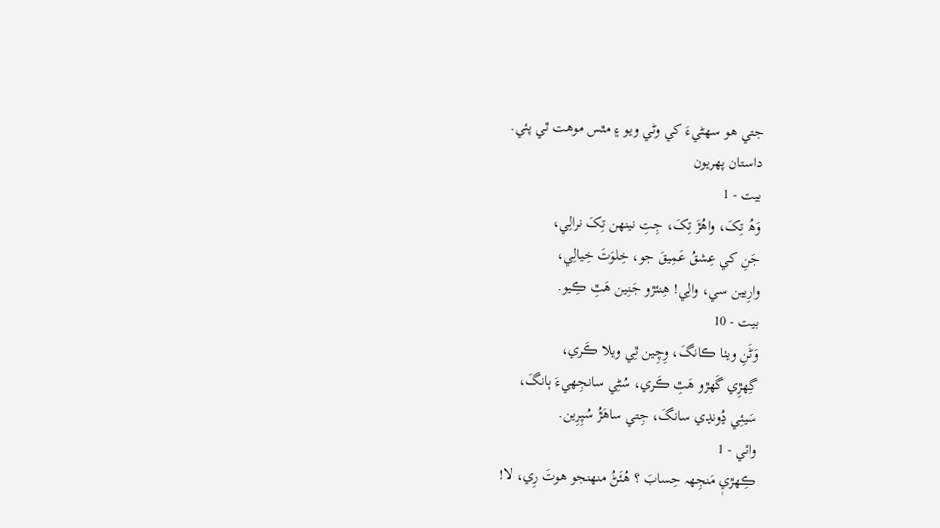جتي ھو سھڻيءَ کي وڻي ويو ۽ مٿس موھت ٿي پئي.
داستان پھريون
بيت - 1
وَھُ تِکَ، واھُڙَ تِکَ، جِتِ نينھن تِکَ نرالِي،
جَنِ کي عِشقُ عَمِيقَ جو، خِلوَتَ خِيالِي،
وارِيين سي، والِي! ھِنئڙو جَنِين ھَٿِ ڪِيو.
بيت - 10
وَڻَنِ ويٺا ڪانگَ، وِچِين ٿِي ويلا ڪَري،
گِهڙِي گَهڙو ھَٿِ ڪَري، سُڻِي سانجِهيءَ ٻانگَ،
سَيئِي ڍُونڍي سانگَ، جِتي ساھَڙُ سُپِرِين.
وائي - 1
ڪِھڙيٖ مَنجِهہ حِسابَ ؟ ھُئَڻُ منھنجو ھوتَ رِي، لا!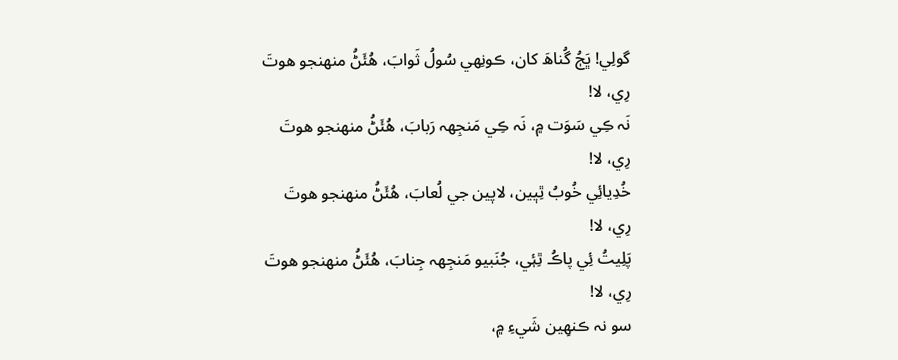گولِي! ڀَڄُ گُناھَ کان، ڪونِهي سُولُ ثَوابَ، ھُئَڻُ منھنجو ھوتَ رِي، لا!
نَہ ڪِي سَوَت ۾، نَہ ڪِي مَنجِهہ رَبابَ، ھُئَڻُ منھنجو ھوتَ رِي، لا!
خُدِيائِي خُوبُ ٿِيٖين، لايٖين جي لُعابَ، ھُئَڻُ منھنجو ھوتَ رِي، لا!
پَلِيتُ ئِي پاڪُ ٿِئٖي، جُنَبيو مَنجِهہ جِنابَ، ھُئَڻُ منھنجو ھوتَ رِي، لا!
سو نہ ڪنھِين شَيءِ ۾،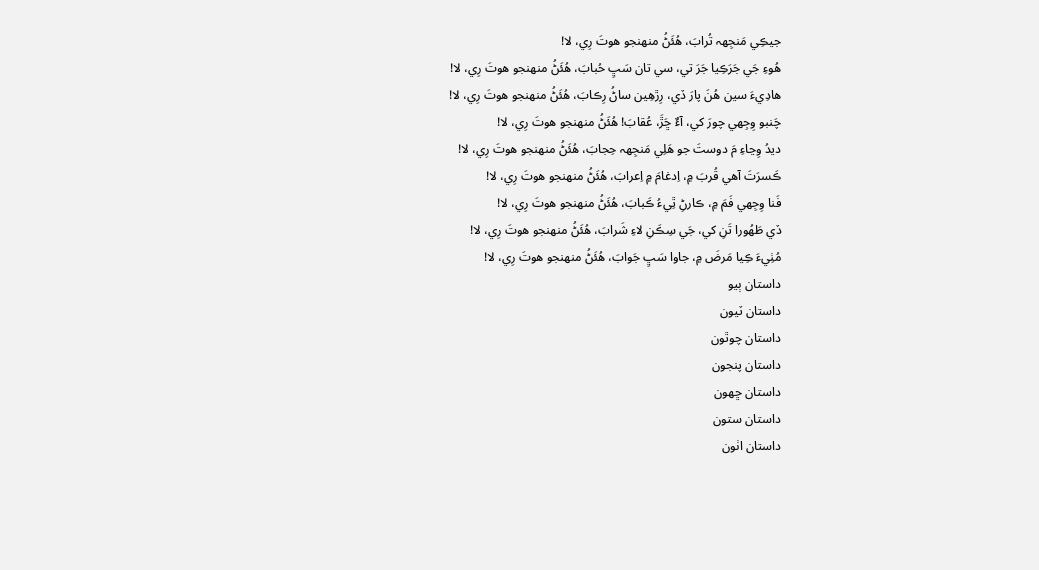جيڪِي مَنجِهہ تُرابَ، ھُئَڻُ منھنجو ھوتَ رِي، لا!
ھُوءِ جَي جَرَڪِيا جَرَ تي، سي تان سَڀِ حُبابَ، ھُئَڻُ منھنجو ھوتَ رِي، لا!
ھادِيءَ سين ھُنَ پارَ ڏي، رِڙهِين ساڻُ رِڪابَ، ھُئَڻُ منھنجو ھوتَ رِي، لا!
چَنبو وِجِهي چورَ کي، آءٌ ڇَڙَ، عُقابَ! ھُئَڻُ منھنجو ھوتَ رِي، لا!
ديدُ وِڃاءِ مَ دوستَ جو ھَلِي مَنجِهہ حِجابَ، ھُئَڻُ منھنجو ھوتَ رِي، لا!
ڪَسرَتَ آهي قُربَ ۾، اِدغامَ ۾ اِعرابَ، ھُئَڻُ منھنجو ھوتَ رِي، لا!
فَنا وِجِهي فَمَ ۾، ڪارڻِ ٿِيءُ ڪَبابَ، ھُئَڻُ منھنجو ھوتَ رِي، لا!
ڏي طَھُورا تَنِ کي، جَي سِڪَنِ لاءِ شَرابَ، ھُئَڻُ منھنجو ھوتَ رِي، لا!
مُٺِيءَ ڪِيا مَرضَ ۾، جاوا سَڀِ جَوابَ، ھُئَڻُ منھنجو ھوتَ رِي، لا!
داستان ٻيو
داستان ٽيون
داستان چوٿون
داستان پنجون
داستان ڇھون
داستان ستون
داستان اٺون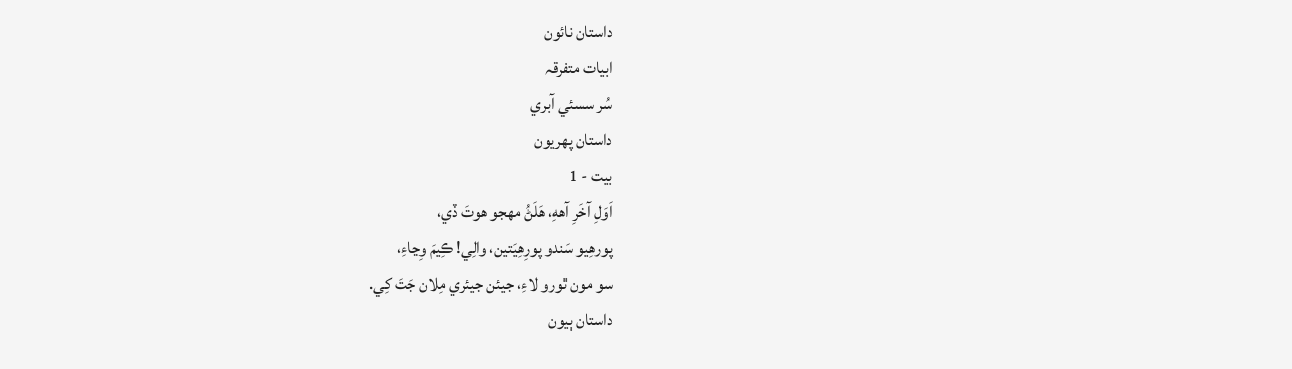داستان نائون
ابيات متفرقہ
سُر سسئي آبري
داستان پھريون
بيت - 1
اَوَلِ آخَرِ آههِ، هَلَڻُ مهجو هوتَ ڏي،
پورهِيو سَندو پورِهِيَتين، والِي! ڪِيمَ وِڃاءِ،
سو مون ٿورو لاءِ، جيئن جيئري مِلان جَتَ کِي.
داستان ٻيون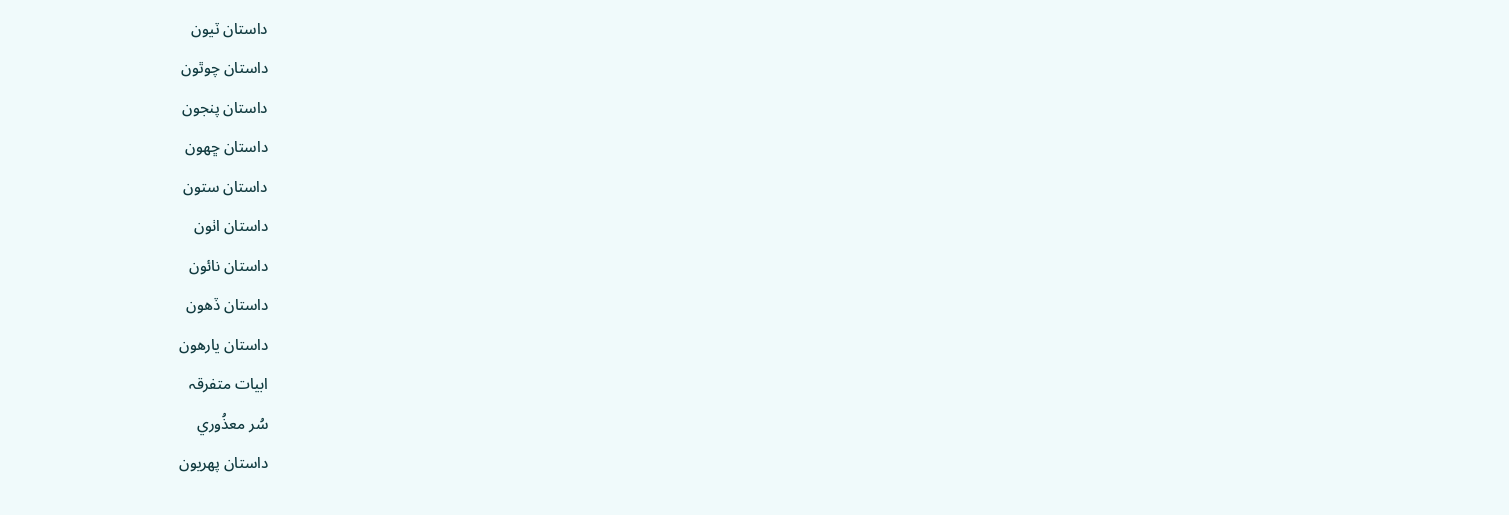داستان ٽيون
داستان چوٿون
داستان پنجون
داستان ڇھون
داستان ستون
داستان اٺون
داستان نائون
داستان ڏھون
داستان يارھون
ابيات متفرقہ
سُر معذُوري
داستان پھريون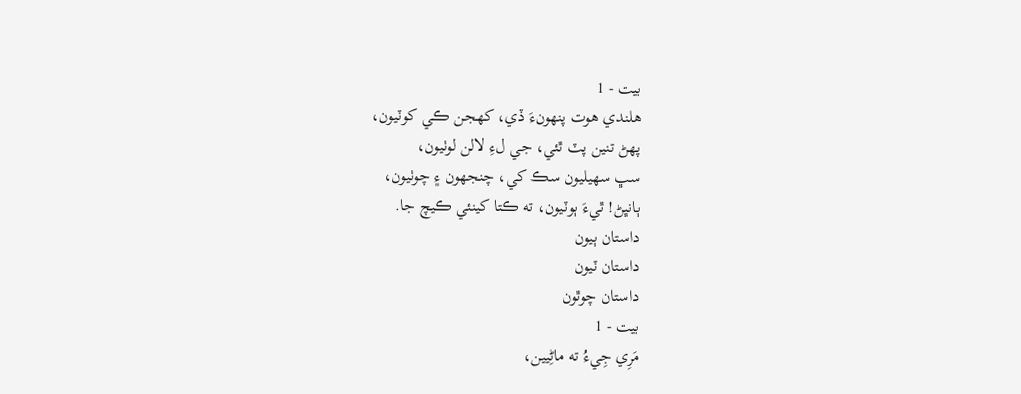بيت - 1
هلندي هوت پنهونءَ ڏي، کهجن ڪي کوٽيون،
پهڻ تنين پٽ ٿئي، جي لءِ لالن لوٺيون،
سڀ سهيليون سڪ کي، چنجهون ۽ چوٺيون،
ٻانڀڻ! ٿيءَ ٻوٽيون، ته ڪتا کينئي ڪيچ جا.
داستان ٻيون
داستان ٽيون
داستان چوٿون
بيت - 1
مَرِي جِيءُ ته ماڻِيين،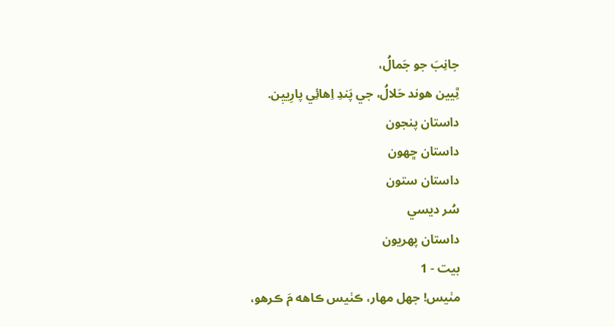جانِبَ جو جَمالُ،
ٿِيين هوند حَلالُ، جي پَندِ اِهائِي پارِييٖن.
داستان پنجون
داستان ڇھون
داستان ستون
سُر ديسي
داستان پھريون
بيت - 1
مٺيس! جهل مهار، ڪٺيس ڪاهه مَ ڪرهو،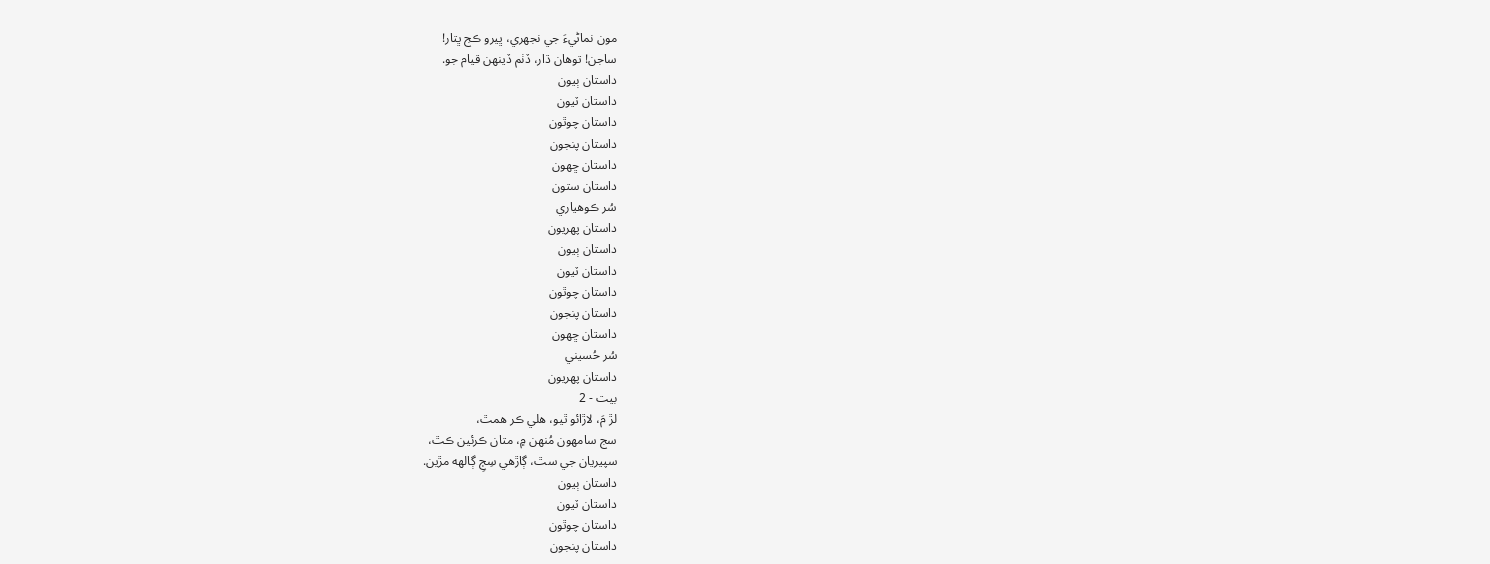مون نماڻيءَ جي نجهري، ڀيرو ڪج ڀتار!
ساجن! توهان ڌار، ڏٺم ڏينهن قيام جو.
داستان ٻيون
داستان ٽيون
داستان چوٿون
داستان پنجون
داستان ڇھون
داستان ستون
سُر ڪوھياري
داستان پھريون
داستان ٻيون
داستان ٽيون
داستان چوٿون
داستان پنجون
داستان ڇھون
سُر حُسيني
داستان پھريون
بيت - 2
لڙ مَ، لاڙائو ٿيو، هلي ڪر همٿ،
سج سامهون مُنهن ۾، متان ڪرئين ڪٿ،
سپيريان جي سٿ، ڳاڙهي سِڄِ ڳالهه مڙين.
داستان ٻيون
داستان ٽيون
داستان چوٿون
داستان پنجون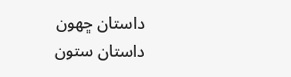داستان ڇھون
داستان ستون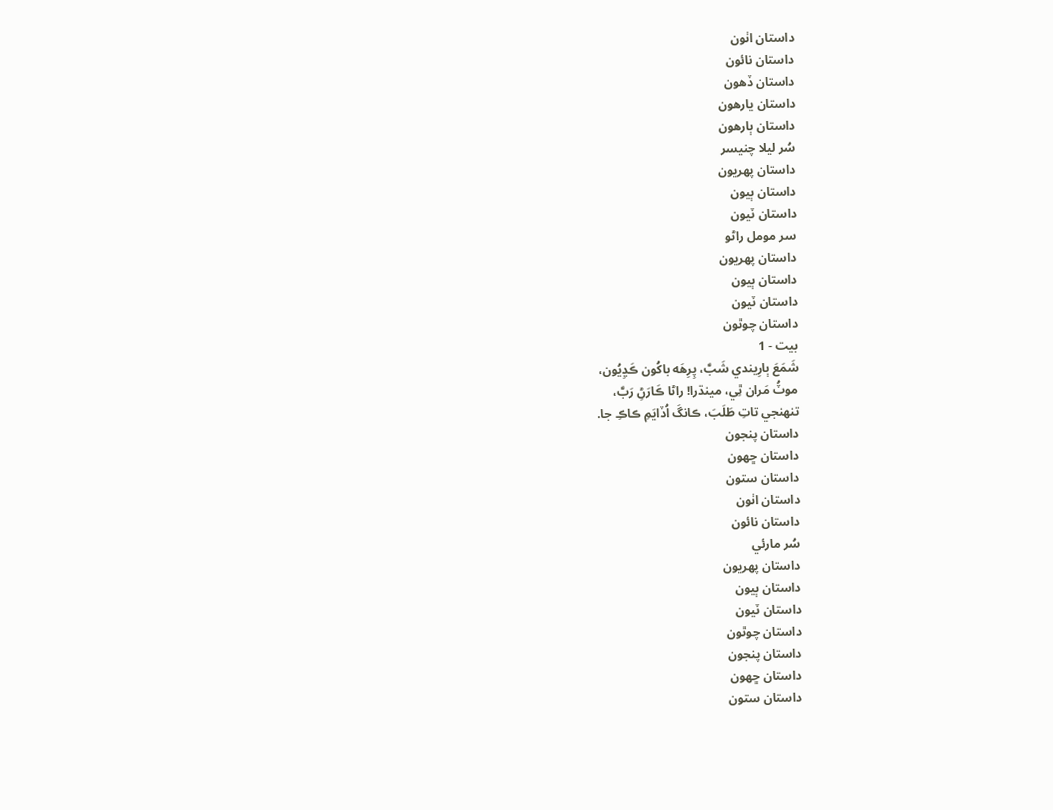داستان اٺون
داستان نائون
داستان ڏھون
داستان يارھون
داستان ٻارھون
سُر ليلا چنيسر
داستان پھريون
داستان ٻيون
داستان ٽيون
سر مومل راڻو
داستان پھريون
داستان ٻيون
داستان ٽيون
داستان چوٿون
بيت - 1
شَمَعَ ٻارِيندي شَبَّ، پِرِهَه باکُون ڪَڍِيُون،
موٽُ مَران ٿِي، مينڌرا! راڻا ڪَارَڻِ رَبَّ،
تنهنجي تاتِ طَلَبَ، ڪانگَ اُڏايَمِ ڪاڪِ جا.
داستان پنجون
داستان ڇھون
داستان ستون
داستان اٺون
داستان نائون
سُر مارئي
داستان پھريون
داستان ٻيون
داستان ٽيون
داستان چوٿون
داستان پنجون
داستان ڇھون
داستان ستون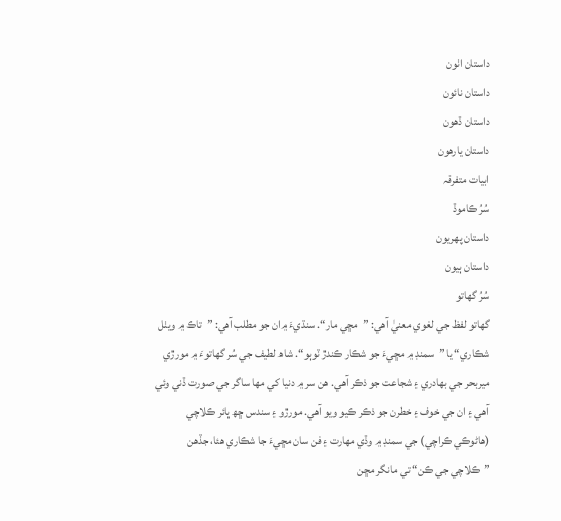داستان اٺون
داستان نائون
داستان ڏھون
داستان يارھون
ابيات متفرقہ
سُرُ ڪاموڏ
داستان پھريون
داستان ٻيون
سُرُ گهاتو
گهاتو لفظ جي لغوي معنيٰ آھي: ”مڇي مار“. سنڌيءَ ۾ان جو مطلب آھي: ”تاڪ ۾ ويٺل شڪاري“ يا ”سمنڊ ۾ مڇيءَ جو شڪار ڪندڙ ٽوٻو“. شاھ لطيف جي سُر گهاتوءَ ۾ مورڙي ميربحر جي بھادري ۽ شجاعت جو ذڪر آھي. ھن سر ۾ دنيا کي مھا ساگر جي صورت ڏني وئي آھي ۽ ان جي خوف ۽ خطرن جو ذڪر ڪيو ويو آھي. مورڙو ۽ سندس ڇھ ڀائر ڪلاچي (هاڻوڪي ڪراچي) جي سمنڊ ۾ وڏي مھارت ۽ فن سان مڇيءَ جا شڪاري ھئا، جڏهن ”ڪلاچي جي ڪن“ تي مانگر مڇن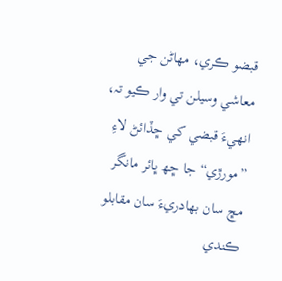قبضو ڪري، مھاڻن جي معاشي وسيلن تي وار ڪيو تہ، انهيءَ قبضي کي ڇڏائڻ لاءِ ”مورڙي“ جا ڇھ ڀائر مانگر مڇ سان بھادريءَ سان مقابلو ڪندي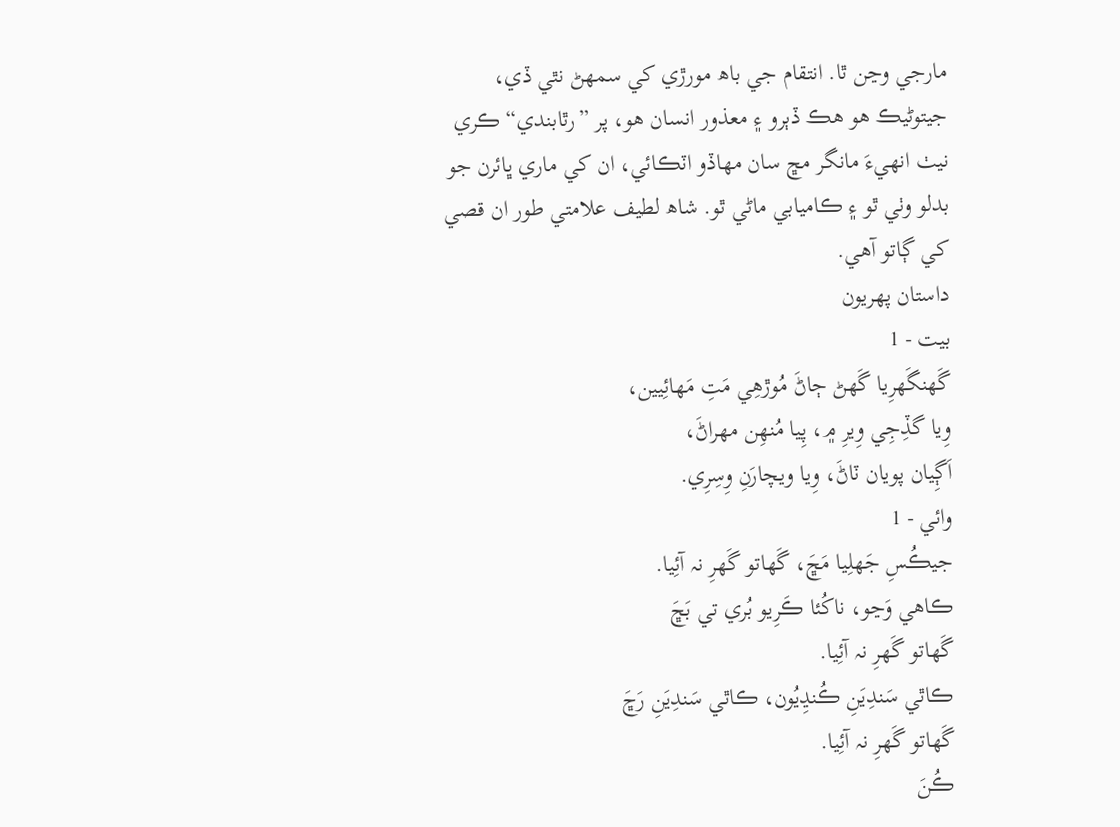مارجي وڃن ٿا. انتقام جي باھ مورڙي کي سمهڻ نٿي ڏي، جيتوڻيڪ ھو ھڪ ڏٻرو ۽ معذور انسان ھو، پر ”رٿابندي“ ڪري نيٺ انهيءَ مانگر مڇ سان مھاڏو اٽڪائي، ان کي ماري ڀائرن جو بدلو وٺي ٿو ۽ ڪاميابي ماڻي ٿو. شاھ لطيف علامتي طور ان قصي کي ڳاتو آھي.
داستان پھريون
بيت - 1
گَهنگَهرِيا گَهڻ ڄاڻَ مُوڙهِي مَتِ مَھائِيين،
وِيا گڏِجِي وِيرِ ۾، پِيا مُنھِن مھراڻَ،
اَڳِيان پويان ٽاڻَ، وِيا ويچارَنِ وِسِرِي.
وائي - 1
جيڪُسِ جَهلِيا مَڇَ، گَهاتو گَهرِ نہ آئِيا.
ڪاھي وَڃو، ناکُئا ڪَرِيو بُري تي بَڇَ
گَهاتو گَهرِ نہ آئِيا.
ڪاٿي سَندِيَنِ ڪُنڍِيُون، ڪاٿي سَندِيَنِ رَڇَ
گَهاتو گَهرِ نہ آئِيا.
ڪُنَ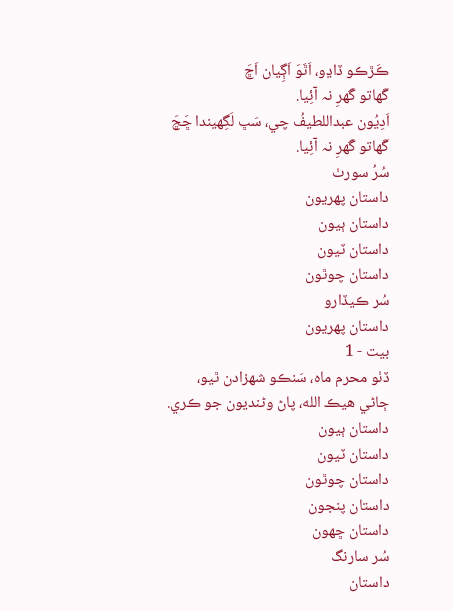ڪَڙڪو ڏاڍو، اَٿَوَ اَڳِيان اَڇَ
گَهاتو گَهرِ نہ آئِيا.
اَدِيُون عبداللطيفُ چي، سَڀ لَگِهيندا ڇَڇَ
گَهاتو گَهرِ نہ آئِيا.
سُرُ سورٺ
داستان پھريون
داستان ٻيون
داستان ٽيون
داستان چوٿون
سُر ڪيڏارو
داستان پھريون
بيت - 1
ڏٺو محرم ماه، سَنڪو شهزادن ٿيو،
ڄاڻي هيڪ الله، پاڻ وڻنديون جو ڪري.
داستان ٻيون
داستان ٽيون
داستان چوٿون
داستان پنجون
داستان ڇھون
سُر سارنگ
داستان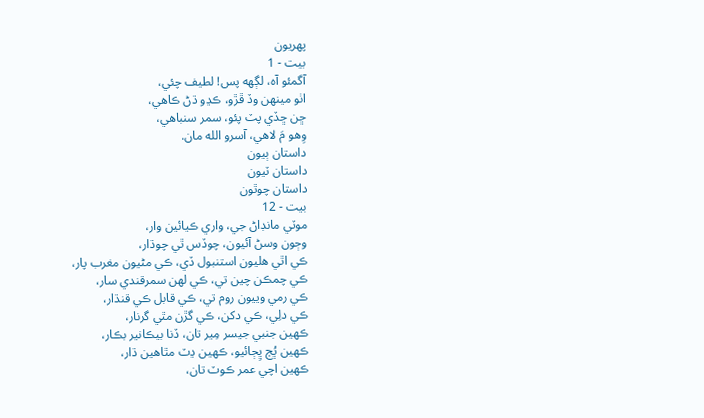پھريون
بيت - 1
آگمئو آه، لڳهه پس! لطيف چئي،
اٺو مينهن وڏ ڦڙو، ڪڍو ڌڻ ڪاهي،
ڇن ڇڏي پٽ پئو، سمر سنباهي،
وِهو مَ لاهي، آسرو الله مان.
داستان ٻيون
داستان ٽيون
داستان چوٿون
بيت - 12
موٽي مانڊاڻ جي، واري ڪيائين وار،
وڄون وسڻ آئيون، چوڏس ٿي چوڌار،
ڪي اٿي هليون استنبول ڏي، ڪي مڻيون مغرب پار،
ڪي چمڪن چين تي، ڪي لهن سمرقندي سار،
ڪي رمي وييون روم تي، ڪي قابل ڪي قنڌار،
ڪي دلِي، ڪي دکن، ڪي گڙن مٿي گرنار،
ڪهين جنبي جيسر مِير تان، ڏنا بيڪانير بڪار،
ڪهين ڀُڄ ڀِڄائيو، ڪهين ڍٽ مٿاهين ڌار،
ڪهين اچي عمر ڪوٽ تان،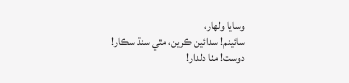وسايا ولهار،
سائينم! سدائين ڪرين، مٿي سنڌ سڪار!
دوست! مٺا دلدار!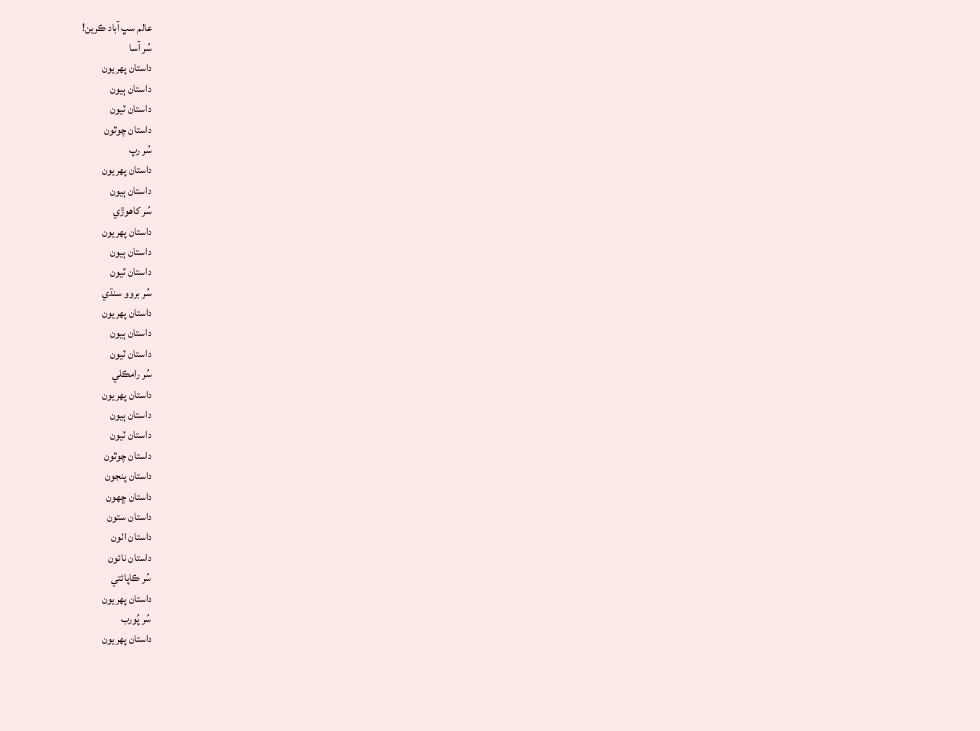عالم سڀ آباد ڪرين!
سُر آسا
داستان پھريون
داستان ٻيون
داستان ٽيون
داستان چوٿون
سُر رپ
داستان پھريون
داستان ٻيون
سُر کاھوڙي
داستان پھريون
داستان ٻيون
داستان ٽيون
سُر بروو سنڌي
داستان پھريون
داستان ٻيون
داستان ٽيون
سُر رامڪلي
داستان پھريون
داستان ٻيون
داستان ٽيون
داستان چوٿون
داستان پنجون
داستان ڇھون
داستان ستون
داستان اٺون
داستان نائون
سُر ڪاپائتي
داستان پھريون
سُر پُورب
داستان پھريون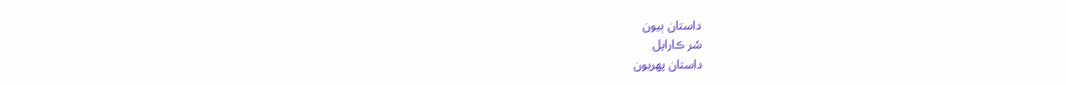داستان ٻيون
سُر ڪارايل
داستان پھريون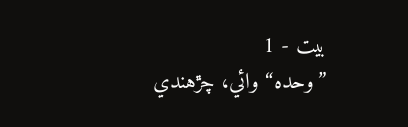بيت - 1
”وحده“ وائي، چڙهندي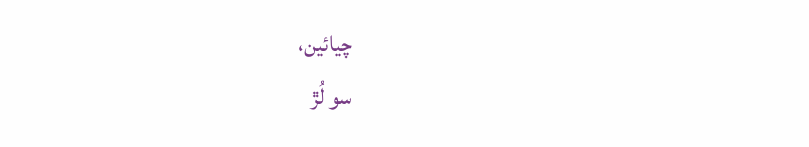چيائين،
سو لُڙ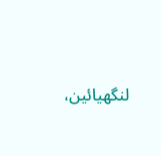لنگهيائين،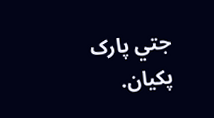جتي پارک پکيان.